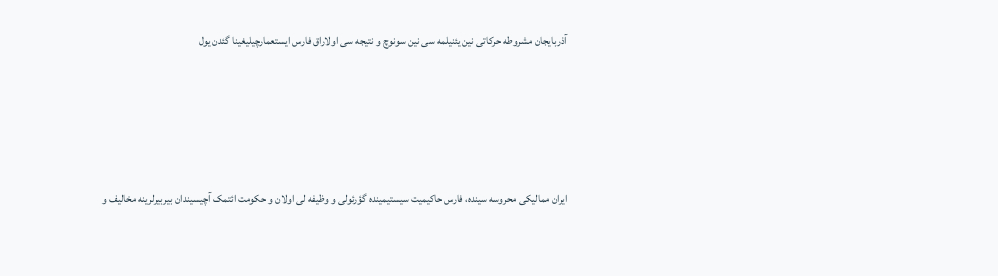آذربایجان مشروطه حرکاتی نین یئنیلمه سی نین سونوچ و نتیجه سی اولاراق فارس ایستعمارچیلیغینا گئدن یول





ایران ممالیکی محروسه سینده، فارس حاکیمیت سیستیمینده گؤرئولی و وظیفه لی اولان و حکومت ائتمک آچیسیندان بیربیرلرینه مخالیف و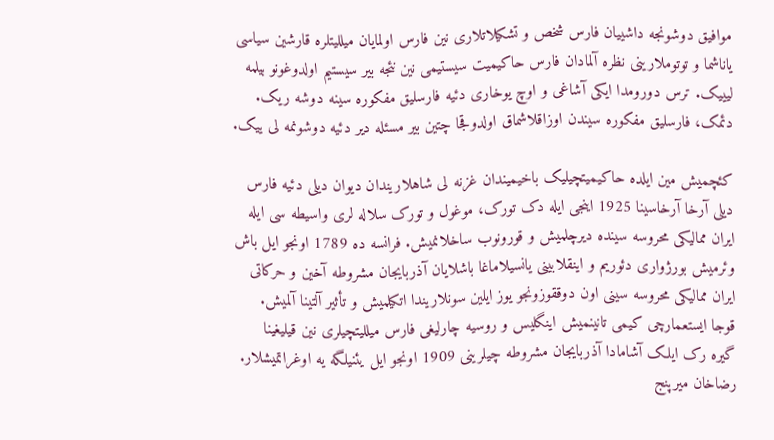موافیق دوشونجه داشییان فارس شخص و تشکیلاتلاری نین فارس اولمایان میللیتلره قارشین سیاسی یاناشما و توتوملارینی نظره آلمادان فارس حاکیمیت سیستیمی نین نئجه بیر سیستیم اولدوغونو بیلمه لیییک. ترس دورومدا ایکی آشاغی و اوچ یوخاری دئیه فارسلیق مفکوره سینه دوشه ریک. دئمک، فارسلیق مفکوره سیندن اوزاقلاشماق اولدوقجا چتین بیر مسئله دیر دئیه دوشونمه لی ییک.

کئچمیش مین ایلده حاکیمیتچیلیک باخیمیندان غزنه لی شاهلاریندان دیوان دیلی دئیه فارس دیلی آرخا آرخاسینا 1925 اینجی ایله دک تورک، موغول و تورک سلاله لری واسیطه سی ایله ایران ممالیکی محروسه سینده دیرچلمیش و قورونوب ساخلانمیش. فرانسه ده 1789 اونجو ایل باش وئرمیش بورژواری دئوریم و اینقلابینی یانسیلاماغا باشلایان آذربایجان مشروطه آخین و حرکاتی ایران ممالیکی محروسه سینی اون دوققوزونجو یوز ایلین سونلاریندا اتکیلمیش و تأثیر آلتینا آلمیش. قوجا ایستعمارچی کیمی تانینمیش اینگلیس و روسیه چارلیغی فارس میللیتچیلری نین قیلیغینا گیره رک ایلک آشامادا آذربایجان مشروطه چیلرینی 1909 اونجو ایل یئنیلگه یه اوغراتمیشلار. رضاخان میرپنج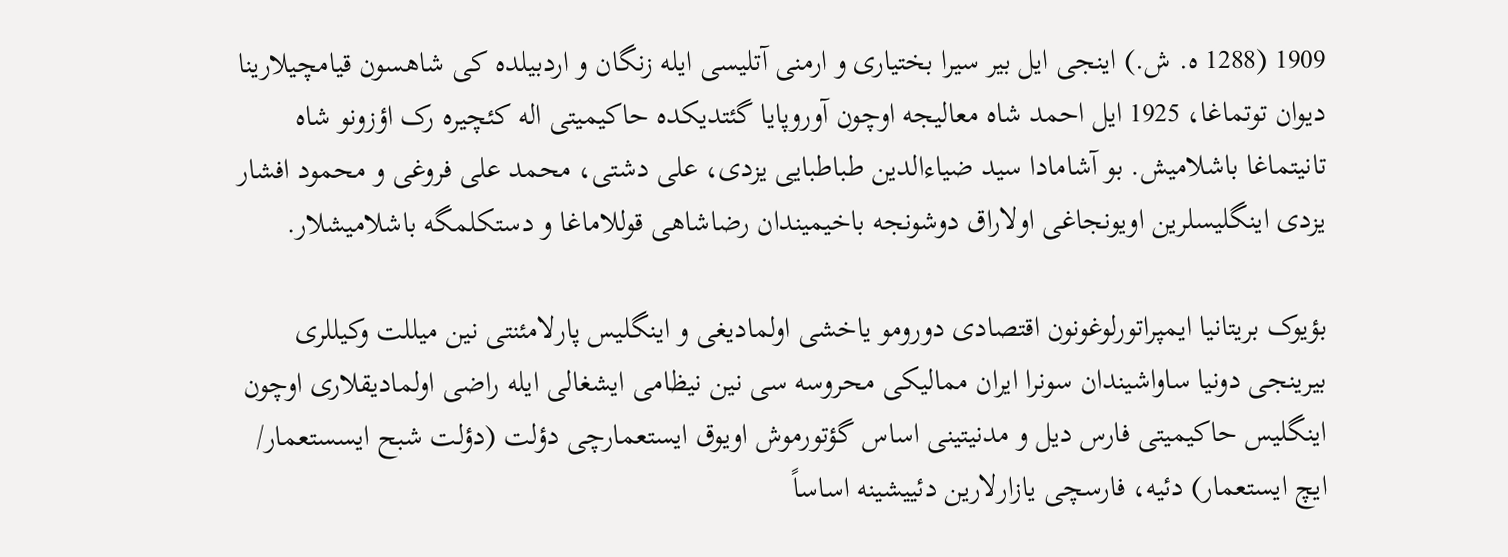1909 (1288 ه. ش.) اینجی ایل بیر سیرا بختیاری و ارمنی آتلیسی ایله زنگان و اردبیلده کی شاهسون قیامچیلارینا دیوان توتماغا، 1925 ایل احمد شاه معالیجه اوچون آوروپایا گئتدیکده حاکیمیتی اله کئچیره رک اؤزونو شاه تانیتماغا باشلامیش. بو آشامادا سید ضیاءالدین طباطبایی یزدی، علی دشتی، محمد علی فروغی و محمود افشار یزدی اینگلیسلرین اویونجاغی اولاراق دوشونجه باخیمیندان رضاشاهی قوللاماغا و دستکلمگه باشلامیشلار.

بؤیوک بریتانیا ایمپراتورلوغونون اقتصادی دورومو یاخشی اولمادیغی و اینگلیس پارلامئنتی نین میللت وکیللری بیرینجی دونیا ساواشیندان سونرا ایران ممالیکی محروسه سی نین نیظامی ایشغالی ایله راضی اولمادیقلاری اوچون اینگلیس حاکیمیتی فارس دیل و مدنیتینی اساس گؤتورموش اویوق ایستعمارچی دؤلت (دؤلت شبح ایسستعمار/ ایچ ایستعمار) دئیه، فارسچی یازارلارین دئییشینه اساساً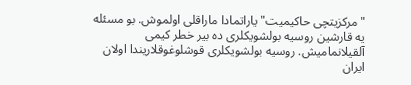"مرکزیتچی حاکیمیت" یاراتمادا ماراقلی اولموش. بو مسئله یه قارشین روسیه بولشویکلری ده بیر خطر کیمی آلقیلانمامیش. روسیه بولشویکلری قوشلوغوقلاریندا اولان ایران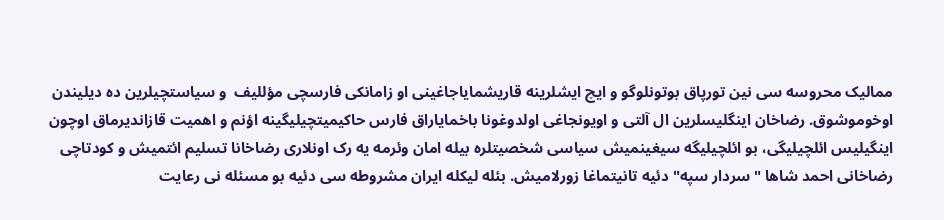ممالیک محروسه سی نین تورپاق بوتونلوگو و ایچ ایشلرینه قاریشمایاجاغینی او زامانکی فارسچی مؤللیف  و سیاستچیلرین ده دیلیندن اوخوموشوق. رضاخان اینگلیسلرین ال آلتی و اویونجاغی اولدوغونا باخمایاراق فارس حاکیمیتچیلیگینه اؤنم و اهمیت قازاندیرماق اوچون اینگیلیس ائلچیلیگی، بو ائلچیلیگه سیغینمیش سیاسی شخصیتلره بیله امان وئرمه یه رک اونلاری رضاخانا تسلیم ائتمیش و کودتاچی رضاخانی احمد شاها "سردار سپه" دئیه تانیتماغا زورلامیش. بئله لیکله ایران مشروطه سی دئیه بو مسئله نی رعایت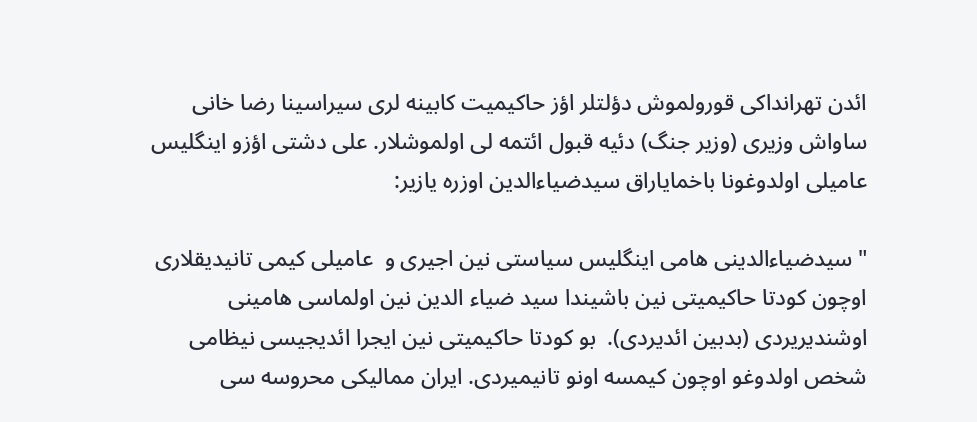ائدن تهرانداکی قورولموش دؤلتلر اؤز حاکیمیت کابینه لری سیراسینا رضا خانی ساواش وزیری (وزیر جنگ) دئیه قبول ائتمه لی اولموشلار. علی دشتی اؤزو اینگلیس عامیلی اولدوغونا باخمایاراق سیدضیاءالدین اوزره یازیر:

"سیدضیاءالدینی هامی اینگلیس سیاستی نین اجیری و  عامیلی کیمی تانیدیقلاری اوچون کودتا حاکیمیتی نین باشیندا سید ضیاء الدین نین اولماسی هامینی اوشندیریردی (بدبین ائدیردی).  بو کودتا حاکیمیتی نین ایجرا ائدیجیسی نیظامی شخص اولدوغو اوچون کیمسه اونو تانیمیردی. ایران ممالیکی محروسه سی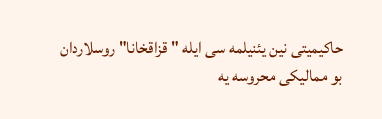حاکیمیتی نین یئنیلمه سی ایله "قزاقخانا" روسلاردان بو ممالیکی محروسه یه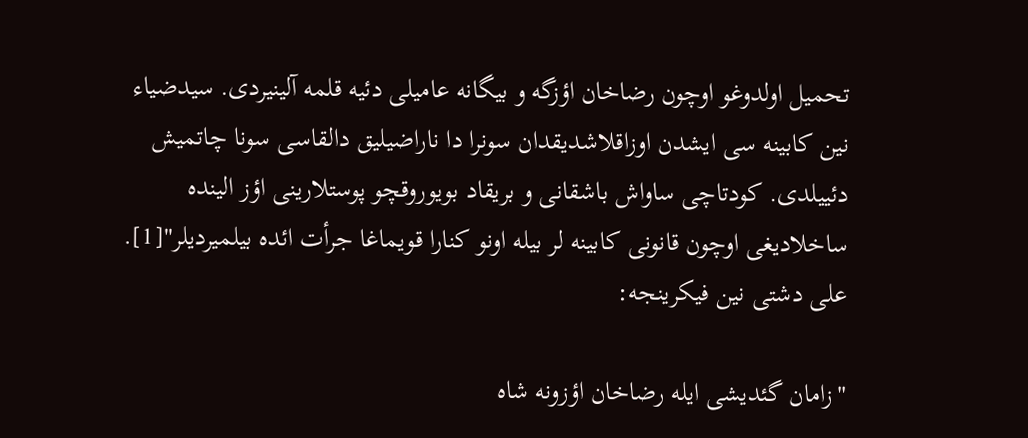تحمیل اولدوغو اوچون رضاخان اؤزگه و بیگانه عامیلی دئیه قلمه آلینیردی. سیدضیاء نین کابینه سی ایشدن اوزاقلاشدیقدان سونرا دا ناراضیلیق دالقاسی سونا چاتمیش دئییلدی. کودتاچی ساواش باشقانی و بریقاد بویوروقچو پوستلارینی اؤز الینده ساخلادیغی اوچون قانونی کابینه لر بیله اونو کنارا قویماغا جرأت ائده بیلمیردیلر"[1]. علی دشتی نین فیکرینجه:

"زامان گئدیشی ایله رضاخان اؤزونه شاه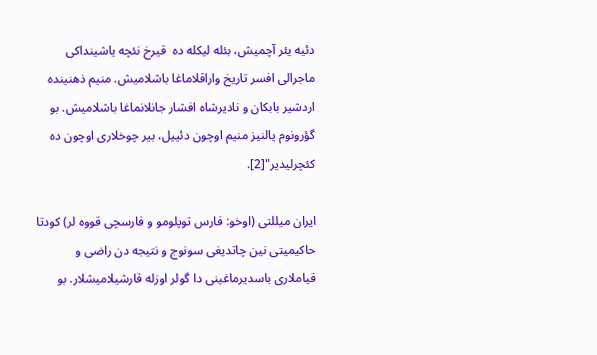دئیه یئر آچمیش، بئله لیکله ده  قیرخ نئچه یاشینداکی ماجرالی افسر تاریخ واراقلاماغا باشلامیش. منیم ذهنینده اردشیر بابکان و نادیرشاه افشار جانلانماغا باشلامیش. بو گؤرونوم یالنیز منیم اوچون دئییل، بیر چوخلاری اوچون ده کئچرلیدیر"[2].

ایران میللتی (اوخو: فارس توپلومو و فارسچی قووه لر) کودتا حاکیمیتی نین چاتدیغی سونوج و نتیجه دن راضی و قیاملاری باسدیرماغینی دا گولر اوزله قارشیلامیشلار. بو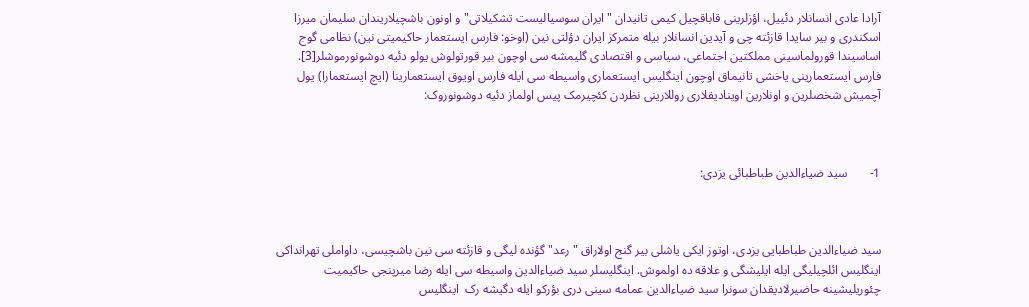آرادا عادی انسانلار دئییل، اؤزلرینی قاباقچیل کیمی تانیدان "ایران سوسیالیست تشکیلاتی" و اونون باشچیلاریندان سلیمان میرزا اسکندری و بیر سایدا قازئته چی و آیدین انسانلار بیله متمرکز ایران دؤلتی نین (اوخو: فارس ایستعمار حاکیمیتی نین) نظامی گوج اساسیندا قورولماسینی مملکتین اجتماعی، سیاسی و اقتصادی گلیمشه سی اوچون بیر قورتولوش یولو دئیه دوشونورموشلر[3]. فارس ایستعمارینی یاخشی تانیماق اوچون اینگلیس ایستعماری واسیطه سی ایله فارس اویوق ایستعمارینا (ایچ ایستعمارا) یول آچمیش شخصلرین و اونلارین اوینادیقلاری روللارینی نظردن کئچیرمک پیس اولماز دئیه دوشونوروک:



1-       سید ضیاءالدین طباطبائی یزدی:



سید ضیاءالدین طباطبایی یزدی، اوتوز ایکی یاشلی بیر گنج اولاراق "رعد" گؤنده لیگی و قازئته سی نین باشچیسی، داواملی تهرانداکی اینگلیس ائلچیلیگی ایله ایلیشگی و علاقه ده اولموش. اینگلیسلر سید ضیاءالدین واسیطه سی ایله رضا میرپنجی حاکیمیت چئوریلیشینه حاضیرلادیقدان سونرا سید ضیاءالدین عمامه سینی دری بؤرکو ایله دگیشه رک  اینگلیس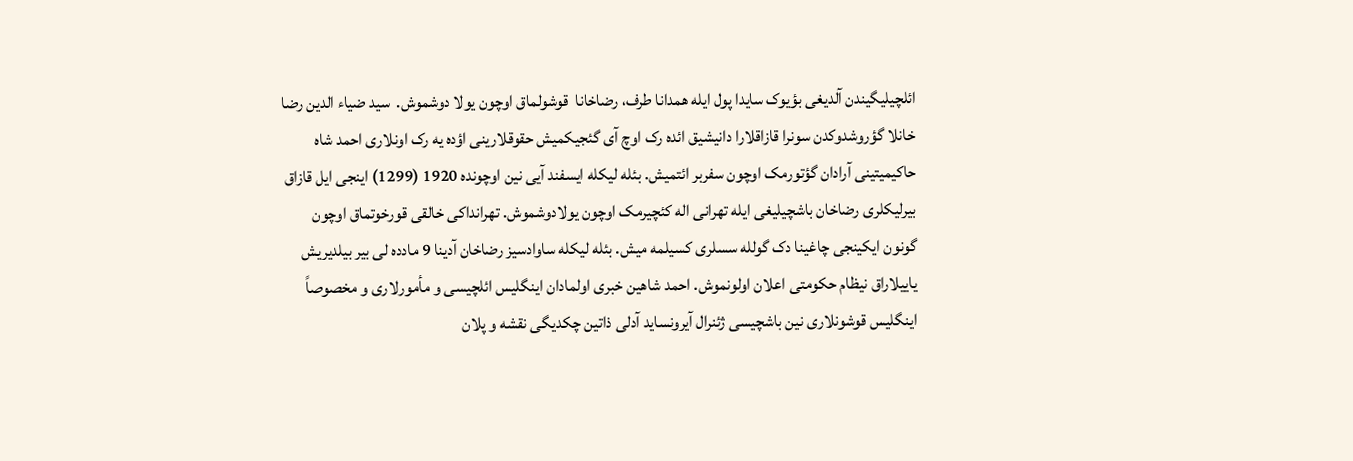ائلچیلیگیندن آلدیغی بؤیوک سایدا پول ایله همدانا طرف، رضاخانا  قوشولماق اوچون یولا دوشموش.  سید ضیاء الدین رضا خانلا گؤروشدوکدن سونرا قازاقلارا دانیشیق ائده رک اوچ آی گئجیکمیش حقوقلارینی اؤده یه رک اونلاری احمد شاه حاکیمیتینی آرادان گؤتورمک اوچون سفربر ائتمیش. بئله لیکله ایسفند آیی نین اوچونده 1920 (1299) اینجی ایل قازاق بیرلیکلری رضاخان باشچیلیغی ایله تهرانی اله کئچیرمک اوچون یولادوشموش. تهرانداکی خالقی قورخوتماق اوچون گونون ایکینجی چاغینا دک گولله سسلری کسیلمه میش. بئله لیکله ساوادسیز رضاخان آدینا 9 مادده لی بیر بیلدیریش یاییلاراق نیظام حکومتی اعلان اولونموش. احمد شاهین خبری اولمادان اینگلیس ائلچیسی و مأمورلاری و مخصوصاً اینگلیس قوشونلاری نین باشچیسی ژئنرال آیرونساید آدلی ذاتین چکدیگی نقشه و پلان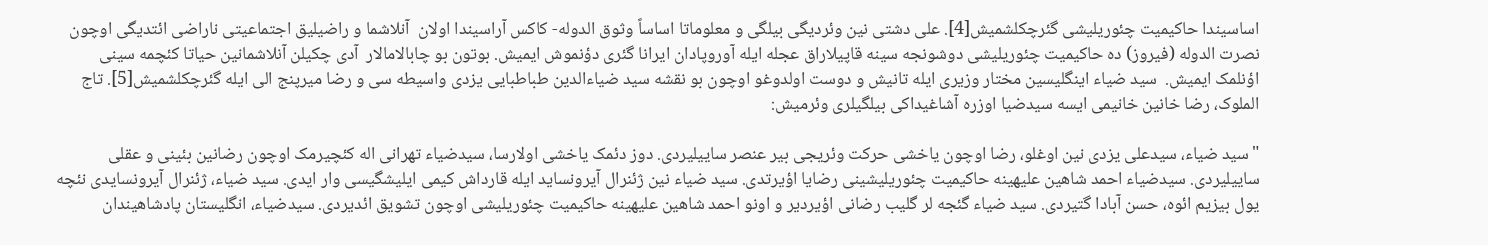اساسیندا حاکیمیت چئوریلیشی گئرچکلشمیش[4]. علی دشتی نین وئردیگی بیلگی و معلوماتا اساساً وثوق الدوله- کاکس آراسیندا اولان  آنلاشما و راضیلیق اجتماعیتی ناراضی ائتدیگی اوچون نصرت الدوله (فیروز) ده حاکیمیت چئوریلیشی دوشونجه سینه قاپیلاراق عجله ایله آوروپادان ایرانا گئری دؤنموش ایمیش. بوتون بو چابالامالار  آدی چکیلن آنلاشمانین حیاتا کئچمه سینی اؤنلمک ایمیش.  سید ضیاء اینگلیسین مختار وزیری ایله تانیش و دوست اولدوغو اوچون بو نقشه سید ضیاءالدین طباطبایی یزدی واسیطه سی و رضا میرپنج الی ایله گئرچکلشمیش[5]. تاج الملوک، رضا خانین خانیمی ایسه سیدضیا اوزره آشاغیداکی بیلگیلری وئرمیش:

"سید ضیاء، سیدعلی یزدی نین اوغلو، رضا اوچون یاخشی حرکت وئریجی بیر عنصر ساییلیردی. دوز دئمک یاخشی اولارسا، سیدضیاء تهرانی اله کئچیرمک اوچون رضانین بئینی و عقلی ساییلیردی. سیدضیاء احمد شاهین علیهینه حاکیمیت چئوریلیشینی رضایا اؤیرتدی. سید ضیاء نین ژئنرال آیرونساید ایله قارداش کیمی ایلیشگیسی وار ایدی. سید ضیاء، ژئنرال آیرونسایدی نئچه یول بیزیم ائوه، حسن آبادا گتیردی. سید ضیاء گئجه لر گلیب رضانی اؤیردیر و اونو احمد شاهین علیهینه حاکیمیت چئوریلیشی اوچون تشویق ائدیردی. سیدضیاء، انگلیستان پادشاهیندان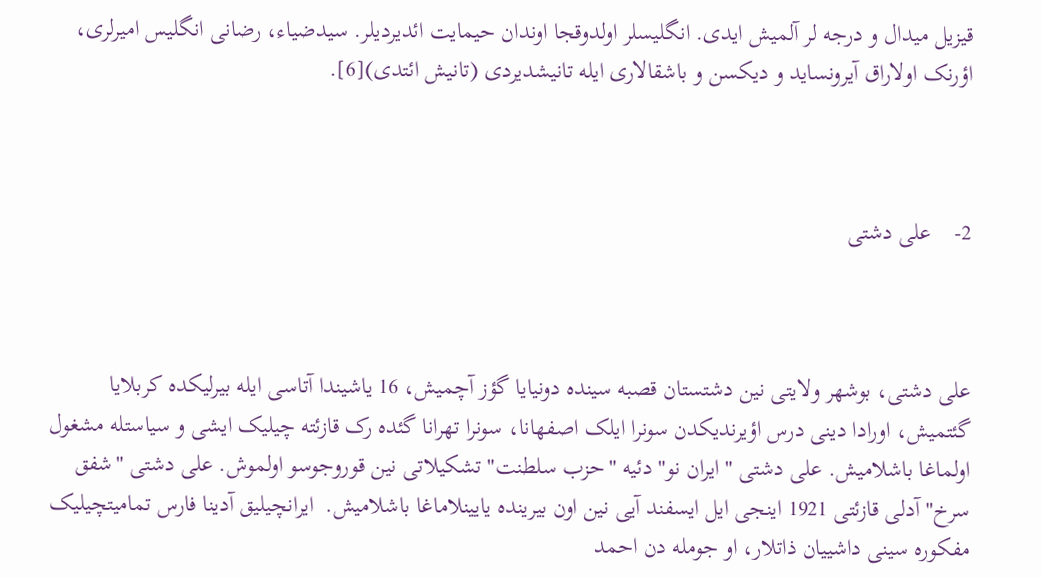قیزیل میدال و درجه لر آلمیش ایدی. انگلیسلر اولدوقجا اوندان حیمایت ائدیردیلر. سیدضیاء، رضانی انگلیس امیرلری، اؤرنک اولاراق آیرونساید و دیکسن و باشقالاری ایله تانیشدیردی (تانیش ائتدی)[6].



2-    علی دشتی



علی دشتی، بوشهر ولایتی نین دشتستان قصبه سینده دونیایا گؤز آچمیش، 16 یاشیندا آتاسی ایله بیرلیکده کربلایا گئتمیش، اورادا دینی درس اؤیرندیکدن سونرا ایلک اصفهانا، سونرا تهرانا گئده رک قازئته چیلیک ایشی و سیاستله مشغول اولماغا باشلامیش. علی دشتی "ایران نو" دئیه "حزب سلطنت" تشکیلاتی نین قوروجوسو اولموش. علی دشتی "شفق سرخ" آدلی قازئتی 1921 اینجی ایل ایسفند آیی نین اون بیرینده یایینلاماغا باشلامیش.  ایرانچیلیق آدینا فارس تمامیتچیلیک مفکوره سینی داشییان ذاتلار، او جومله دن احمد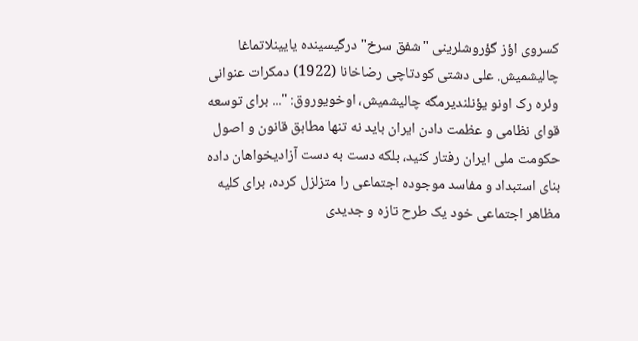کسروی اؤز گؤروشلرینی "شفق سرخ" درگیسینده یایینلاتماغا چالیشمیش. علی دشتی کودتاچی رضاخانا (1922) دمکرات عنوانی وئره رک اونو یؤنلندیرمگه چالیشمیش، اوخویوروق: "... برای توسعه قوای نظامی و عظمت دادن ایران باید نه تنها مطابق قانون و اصول حکومت ملی ایران رفتار کنید، بلکه دست به دست آزادیخواهان داده بنای استبداد و مفاسد موجوده اجتماعی را متزلزل کرده، برای کلیه مظاهر اجتماعی خود یک طرح تازه و جدیدی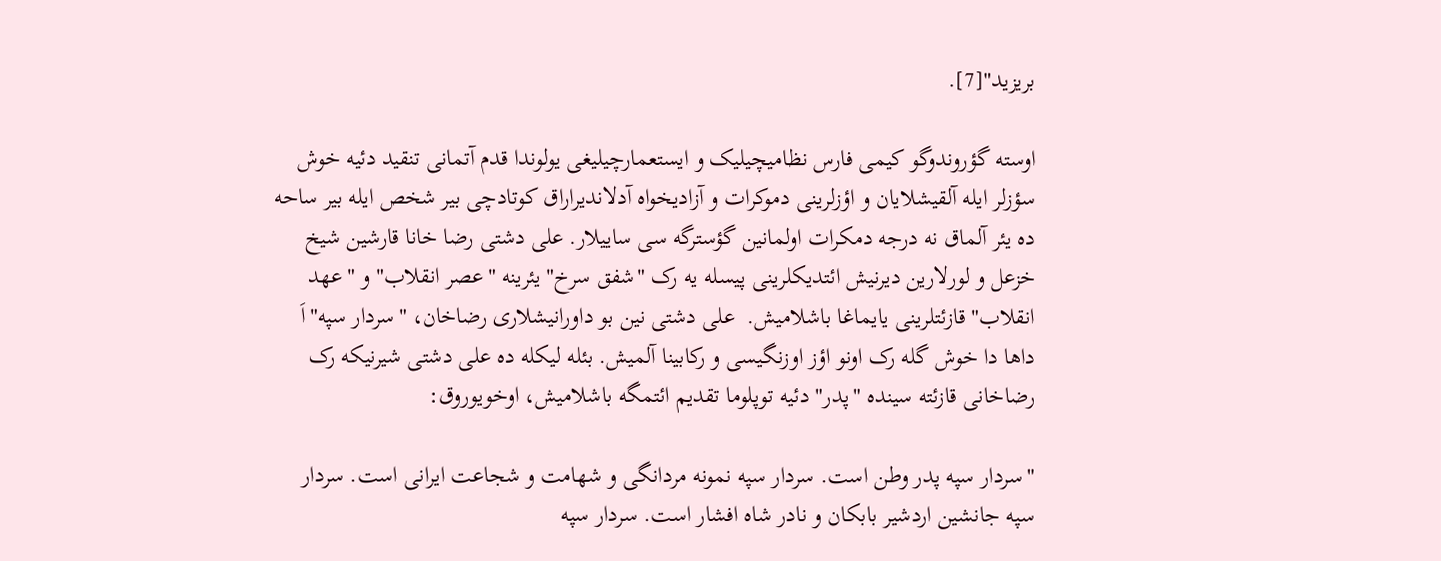بریزید"[7].

اوسته گؤروندوگو کیمی فارس نظامیچیلیک و ایستعمارچیلیغی یولوندا قدم آتمانی تنقید دئیه خوش سؤزلر ایله آلقیشلایان و اؤزلرینی دموکرات و آزادیخواه آدلاندیراراق کوتادچی بیر شخص ایله بیر ساحه ده یئر آلماق نه درجه دمکرات اولمانین گؤسترگه سی ساییلار. علی دشتی رضا خانا قارشین شیخ خزعل و لورلارین دیرنیش ائتدیکلرینی پیسله یه رک "شفق سرخ" یئرینه "عصر انقلاب" و "عهد انقلاب" قازئتلرینی یایماغا باشلامیش.  علی دشتی نین بو داورانیشلاری رضاخان، "سردار سپه"اَ داها دا خوش گله رک اونو اؤز اوزنگیسی و رکابینا آلمیش. بئله لیکله ده علی دشتی شیرنیکه رک رضاخانی قازئته سینده "پدر" دئیه توپلوما تقدیم ائتمگه باشلامیش، اوخویوروق:

"سردار سپه پدر وطن است. سردار سپه نمونه مردانگی و شهامت و شجاعت ایرانی است. سردار سپه جانشین اردشیر بابکان و نادر شاه افشار است. سردار سپه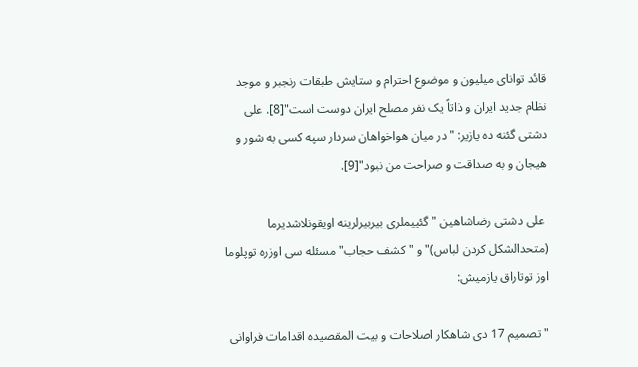قائد توانای میلیون و موضوع احترام و ستایش طبقات رنجبر و موجد نظام جدید ایران و ذاتاً یک نفر مصلح ایران دوست است"[8]. علی دشتی گئنه ده یازیر: "در میان هواخواهان سردار سپه کسی به شور و هیجان و به صداقت و صراحت من نبود"[9].

 علی دشتی رضاشاهین " گئییملری بیربیرلرینه اویقونلاشدیرما (متحدالشکل کردن لباس)" و "کشف حجاب" مسئله سی اوزره توپلوما اوز توتاراق یازمیش:

"تصمیم 17 دی شاهکار اصلاحات و بیت المقصیده اقدامات فراوانی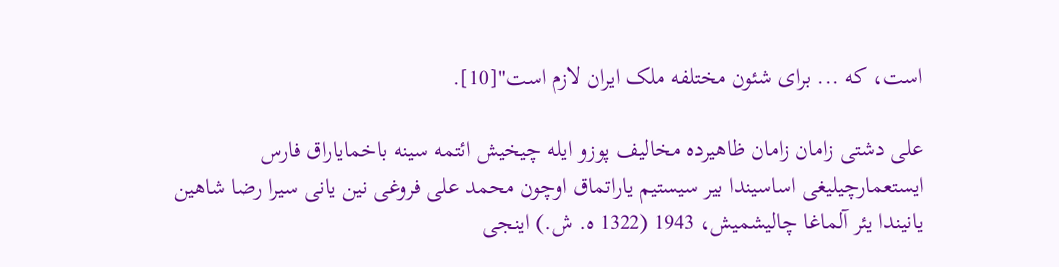است، که ... برای شئون مختلفه ملک ایران لازم است"[10].

علی دشتی زامان زامان ظاهیرده مخالیف پوزو ایله چیخیش ائتمه سینه باخمایاراق فارس ایستعمارچیلیغی اساسیندا بیر سیستیم یاراتماق اوچون محمد علی فروغی نین یانی سیرا رضا شاهین یانیندا یئر آلماغا چالیشمیش، 1943 (1322 ه. ش.) اینجی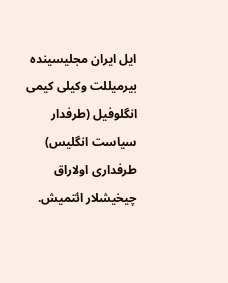ایل ایران مجلیسینده بیرمیللت وکیلی کیمی انگلوفیل (طرفدار سیاست انگلیس) طرفداری اولاراق چیخیشلار ائتمیش.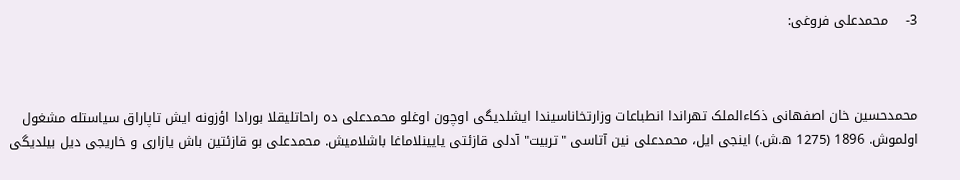3-    محمدعلی فروغی:



محمدحسین خان اصفهانی ذکاءالملک تهراندا انطباعات وزارتخاناسیندا ایشلدیگی اوچون اوغلو محمدعلی ده راحاتلیقلا بورادا اؤزونه ایش تاپاراق سیاستله مشغول اولموش. 1896 (1275 ه.ش.) اینجی ایل، محمدعلی نین آتاسی "تربیت" آدلی قازئتی یایینلاماغا باشلامیش. محمدعلی بو قازئتین باش یازاری و خاریجی دیل بیلدیگی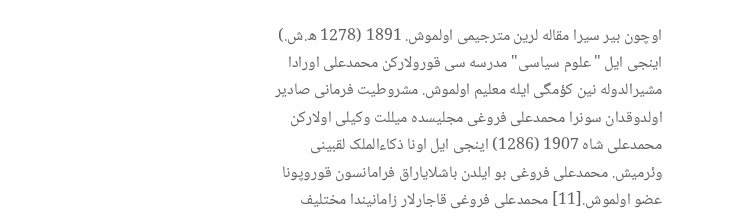اوچون بیر سیرا مقاله لرین مترجیمی اولموش. 1891 (1278 ه.ش.) اینجی ایل "علوم سیاسی" مدرسه سی قورولارکن محمدعلی اورادا مشیرالدوله نین کؤمگی ایله معلیم اولموش. مشروطیت فرمانی صادیر اولدوقدان سونرا محمدعلی فروغی مجلیسده میللت وکیلی اولارکن محمدعلی شاه 1907 (1286) اینجی ایل اونا ذکاءالملک لقبینی وئرمیش. محمدعلی فروغی بو ایلدن باشلایاراق فرامانسون قوروپونا عضو اولموش.[11] محمدعلی فروغی قاجارلار زامانیندا مختلیف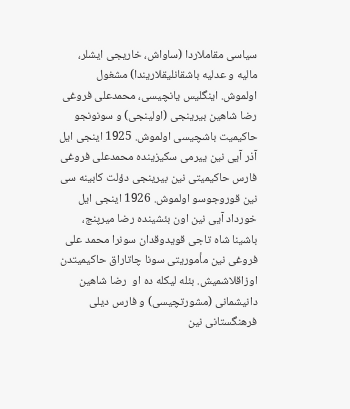سیاسی مقاملاردا (ساواش، خاریجی ایشلر، مالیه و عدلیه باشقانلیقلاریندا) مشغول اولموش. اینگلیس یانچیسی، محمدعلی فروغی رضا شاهین بیرینجی (اولینجی) و سونونجو حاکیمیت باشچیسی اولموش. 1925 اینجی ایل آذر آیی نین ییرمی سکیزینده محمدعلی فروغی فارس حاکیمیتی نین بیرینجی دؤلت کابینه سی نین قوروجوسو اولموش. 1926 اینجی ایل خورداد آیی نین اون بئشینده رضا میرپنج، باشینا شاه تاجی قویدوقدان سونرا محمد علی فروغی نین مأموریتی سونا چاتاراق حاکیمیتدن اوزاقلاشمیش. بئله لیکله ده او  رضا شاهین دانیشمانی (مشورتچیسی) و فارس دیلی فرهنگستانی نین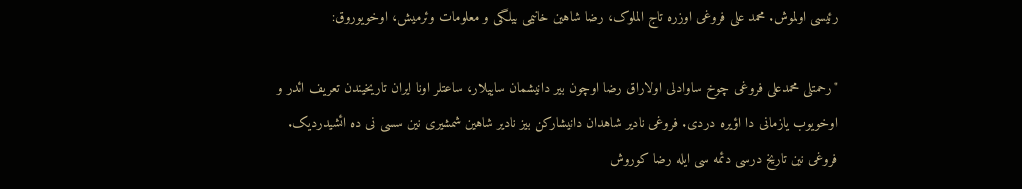رئیسی اولموش. محمد علی فروغی اوزره تاج الملوک، رضا شاهین خانیمی بیلگی و معلومات وئرمیش، اوخویوروق:

"رحمتلی محمدعلی فروغی چوخ ساوادلی اولاراق رضا اوچون بیر دانیشمان ساییلار، ساعتلر اونا ایران تاریخیندن تعریف ائدر و اوخویوب یازمانی دا اؤیره دردی. فروغی نادیر شاهدان دانیشارکن بیز نادیر شاهین شمشیری نین سسی نی ده ائشیدردیک. فروغی نین تاریخ درسی دئمه سی ایله رضا کوروش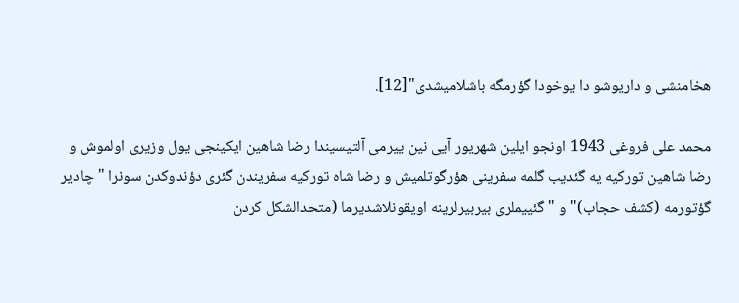هخامنشی و داریوشو دا یوخودا گؤرمگه باشلامیشدی"[12].

محمد علی فروغی 1943 اونجو ایلین شهریور آیی نین ییرمی آلتیسیندا رضا شاهین ایکینجی یول وزیری اولموش و رضا شاهین تورکیه یه گئدیب گلمه سفرینی هؤرگوتلمیش و رضا شاه تورکیه سفریندن گئری دؤندوکدن سونرا "چادیر گؤتورمه (کشف حجاب)" و "گئییملری بیربیرلرینه اویقونلاشدیرما (متحدالشکل کردن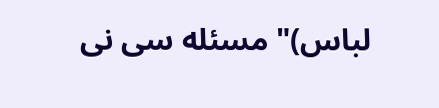لباس)" مسئله سی نی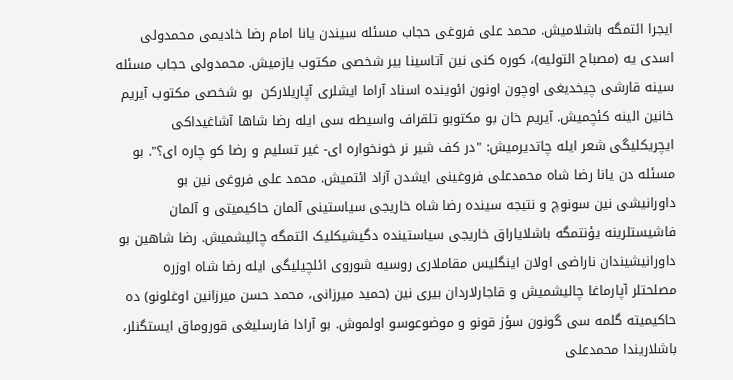ایجرا ائتمگه باشلامیش. محمد علی فروغی حجاب مسئله سیندن یانا امام رضا خادیمی محمدولی اسدی یه (مصباح التولیه)، کوره کنی نین آتاسینا بیر شخصی مکتوب یازمیش. محمدولی حجاب مسئله سینه قارشی چیخدیغی اوچون اونون ائوینده اسناد آراما ایشلری آپاریلارکن  بو شخصی مکتوب آیریم خانین الینه کئچمیش. آیریم خان بو مکتوبو تلقراف واسیطه سی ایله رضا شاها آشاغیداکی ایچریکلیگی شعر ایله چاتدیرمیش: "در کف شیر نر خونخواره ای- غیر تسلیم و رضا کو چاره ای؟". بو مسئله دن یانا رضا شاه محمدعلی فروغینی ایشدن آزاد ائتمیش. محمد علی فروغی نین بو داورانیشی نین سونوچ و نتیجه سینده رضا شاه خاریجی سیاستینی آلمان حاکیمیتی و آلمان فاشیستلرینه یؤنتمگه باشلایاراق خاریجی سیاستینده دگیشیکلیک ائتمگه چالیشمیش. رضا شاهین بو داورانیشیندان ناراضی اولان اینگلیس مقاملاری روسیه شوروی ائلچیلیگی ایله رضا شاه اوزره مصلحتلر آپارماغا چالیشمیش و قاجارلاردان بیری نین (حمید میرزانی، محمد حسن میرزانین اوغلونو) ده حاکیمیته گلمه سی گونون سؤز قونو و موضوعوسو اولموش. بو آرادا فارسلیغی قوروماق ایستگنلر، باشلاریندا محمدعلی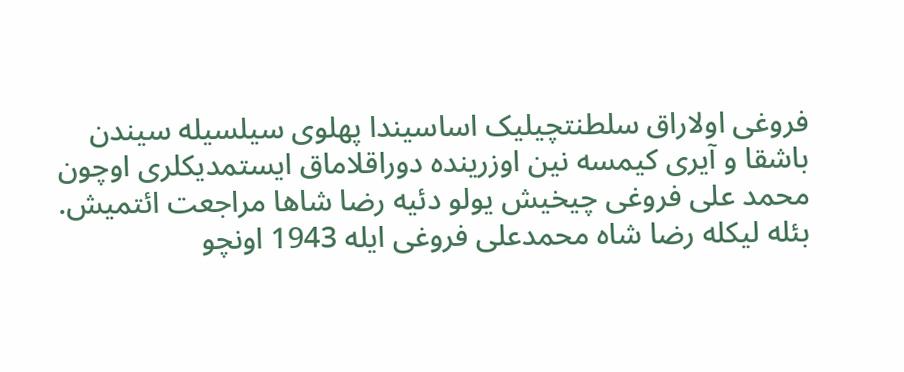فروغی اولاراق سلطنتچیلیک اساسیندا پهلوی سیلسیله سیندن باشقا و آیری کیمسه نین اوزرینده دوراقلاماق ایستمدیکلری اوچون محمد علی فروغی چیخیش یولو دئیه رضا شاها مراجعت ائتمیش. بئله لیکله رضا شاه محمدعلی فروغی ایله 1943 اونچو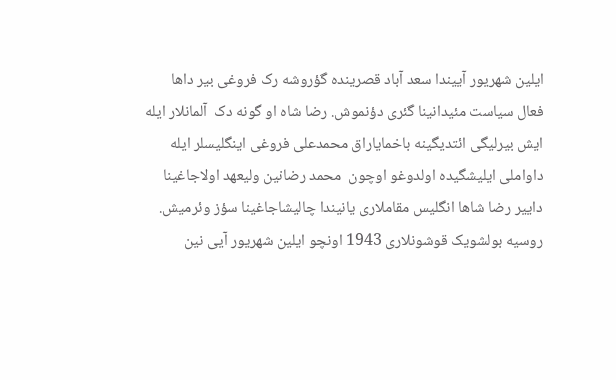ایلین شهریور آییندا سعد آباد قصرینده گؤروشه رک فروغی بیر داها فعال سیاست مئیدانینا گئری دؤنموش. رضا شاه او گونه دک  آلمانلار ایله ایش بیرلیگی ائتدیگینه باخمایاراق محمدعلی فروغی اینگلیسلر ایله داواملی ایلیشگیده اولدوغو اوچون  محمد رضانین ولیعهد اولاجاغینا داییر رضا شاها انگلیس مقاملاری یانیندا چالیشاجاغینا سؤز وئرمیش. روسیه بولشویک قوشونلاری 1943 اونچو ایلین شهریور آیی نین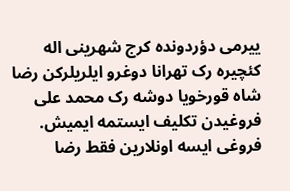ییرمی دؤردونده کرج شهرینی اله کئچیره رک تهرانا دوغرو ایلریلرکن رضا شاه قورخویا دوشه رک محمد علی فروغیدن تکلیف ایستمه ایمیش. فروغی ایسه اونلارین فقط رضا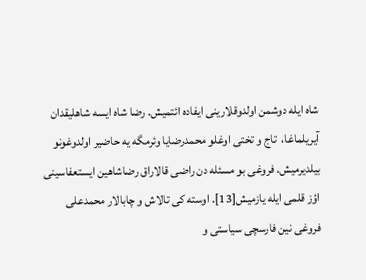شاه ایله دوشمن اولدوقلارینی ایفاده ائتمیش. رضا شاه ایسه شاهلیقدان آیریلماغا،  تاج و تختی اوغلو محمدرضایا وئرمگه یه حاضیر اولدوغونو بیلدیرمیش. فروغی بو مسئله دن راضی قالاراق رضاشاهین ایستعفاسینی اؤز قلمی ایله یازمیش[13]. اوسته کی تالاش و چابالار محمدعلی فروغی نین فارسچی سیاستی و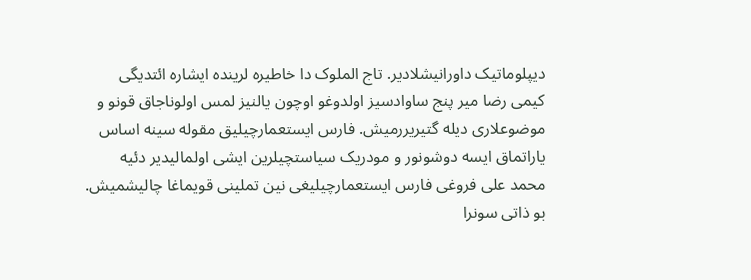دیپلوماتیک داورانیشلادیر. تاج الملوک دا خاطیره لرینده ایشاره ائتدیگی کیمی رضا میر پنج ساوادسیز اولدوغو اوچون یالنیز لمس اولوناجاق قونو و موضوعلاری دیله گتیریررمیش. فارس ایستعمارچیلیق مقوله سینه اساس یاراتماق ایسه دوشونور و مودریک سیاستچیلرین ایشی اولمالیدیر دئیه محمد علی فروغی فارس ایستعمارچیلیغی نین تملینی قویماغا چالیشمیش. بو ذاتی سونرا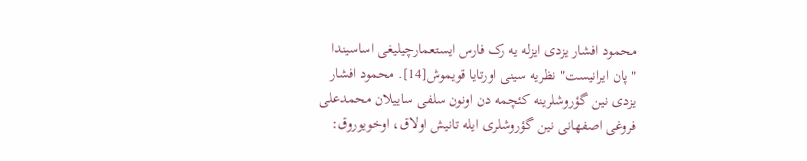محمود افشار یزدی ایزله یه رک فارس ایستعمارچیلیغی اساسیندا "پان ایرانیست" نظریه سینی اورتایا قویموش[14]. محمود افشار یزدی نین گؤروشلرینه کئچمه دن اونون سلفی ساییلان محمدعلی فروغی اصفهانی نین گؤروشلری ایله تانیش اولاق، اوخویوروق: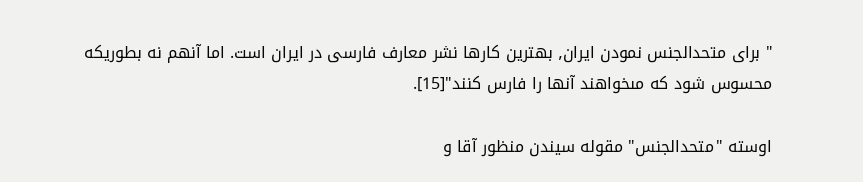" براى متحدالجنس نمودن ايران٫ بهترين كارها نشر معارف فارسى در ايران است. اما آنهم نه بطوريكه محسوس شود كه مىخواهند آنها را فارس كنند"[15].

اوسته "متحدالجنس" مقوله سیندن منظور آقا و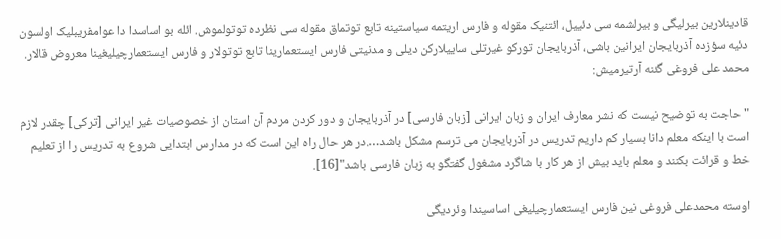قادینلارین بیرلیگی و بیرلشمه سی دئییل، ائتنیک مقوله و فارس اریتمه سیاستینه تابع توتماق مقوله سی نظرده توتولموش. ائله بو اساسدا دا عوامفریبلیک اولسون دئیه سؤزده آذربایجان ایرانین باشی، آذربایجان تورکو غیرتلی ساییلارکن دیلی و مدنیتی فارس ایستعمارینا تابع توتولار و فارس ایستعمارچیلیغینا معروض قالار. محمد علی فروغی گئنه آرتیرمیش:

"حاجت به توضیح نیست که نشر معارف ایران و زبان ایرانی [زبان فارسی] در آذربایجان و دور کردن مردم آن استان از خصوصیات غیر ایرانی [ترکی] چقدر لازم است با اینکه معلم دانا بسیار کم داریم تدریس در آذربایجان می ترسم مشکل باشد….در هر حال راه این است که در مدارس ابتدایی شروع به تدریس را از تعلیم خط و قرائت بکنند و معلم باید بیش از هر کار با شاگرد مشغول گفتگو به زبان فارسی باشد"[16].

اوسته محمدعلی فروغی نین فارس ایستعمارچیلیغی اساسیندا وئردیگی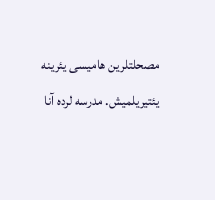مصحلتلرین هامیسی یئرینه یئتیریلمیش. مدرسه لرده آنا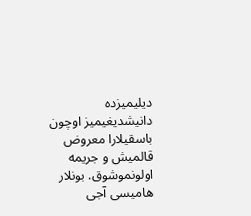دیلیمیزده دانیشدیغیمیز اوچون باسقیلارا معروض قالمیش و جریمه اولونموشوق. بونلار هامیسی آجی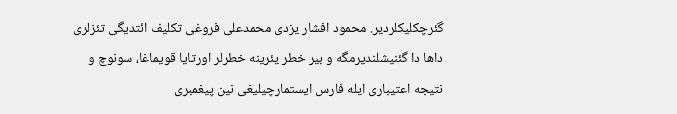گئرچکلیکلردیر. محمود افشار یزدی محمدعلی فروغی تکلیف ائتدیگی تئزلری داها دا گئنیشلندیرمگه و بیر خطر یئرینه خطرلر اورتایا قویماغا، سونوچ و نتیجه اعتیباری ایله فارس ایستمارچیلیغی نین پیغمبری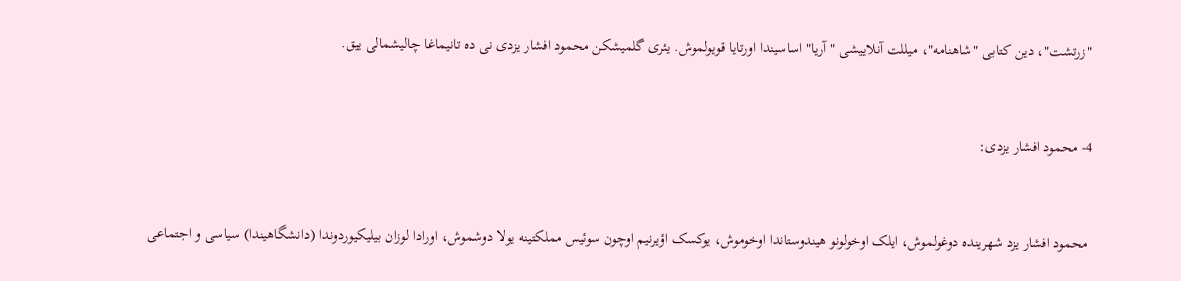"زرتشت"، دین کتابی "شاهنامه"، میللت آنلاییشی "آریا" اساسیندا اورتایا قویولموش. یئری گلمیشکن محمود افشار یزدی نی ده تانیماغا چالیشمالی ییق.



4- محمود افشار یزدی:



 محمود افشار یزد شهرینده دوغولموش، ایلک اوخولونو هیندوستاندا اوخوموش، یوکسک اؤیرنیم اوچون سوئیس مملکتینه یولا دوشموش، اورادا لوزان بیلیکیوردوندا (دانشگاهیندا) سیاسی و اجتماعی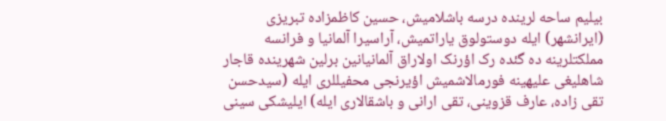بیلیم ساحه لرینده درسه باشلامیش، حسین کاظمزاده تبریزی (ایرانشهر) ایله دوستولوق یاراتمیش، آراسیرا آلمانیا و فرانسه مملکتلرینه ده گئده رک اؤرنک اولاراق آلمانیانین برلین شهرینده قاجار شاهلیغی علیهینه فورمالاشمیش اؤیرنجی محفیللری ایله (سیدحسن تقی زاده، عارف قزوینی، تقی ارانی و باشقالاری ایله) ایلیشکی سینی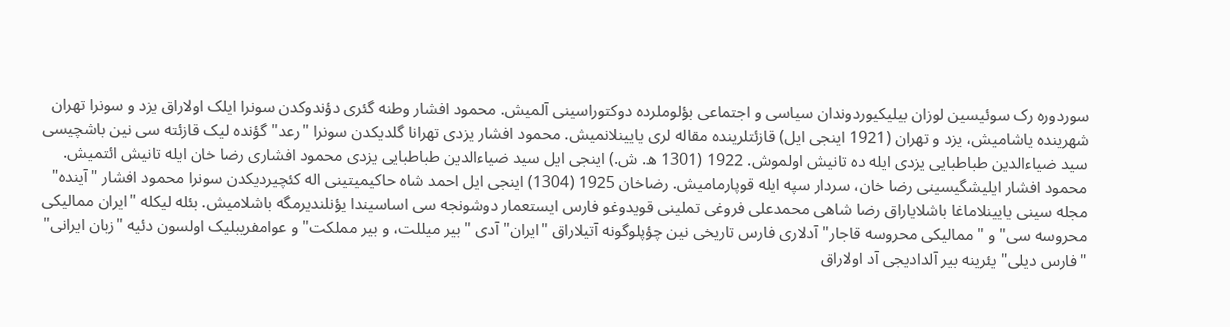سوردوره رک سوئیسین لوزان بیلیکیوردوندان سیاسی و اجتماعی بؤلوملرده دوکتوراسینی آلمیش. محمود افشار وطنه گئری دؤندوکدن سونرا ایلک اولاراق یزد و سونرا تهران شهرینده یاشامیش، یزد و تهران (1921 اینجی ایل) قازئتلرینده مقاله لری یایینلانمیش. محمود افشار یزدی تهرانا گلدیکدن سونرا "رعد" گؤنده لیک قازئته سی نین باشچیسی سید ضیاءالدین طباطبایی یزدی ایله ده تانیش اولموش. 1922 (1301 ه. ش.) اینجی ایل سید ضیاءالدین طباطبایی یزدی محمود افشاری رضا خان ایله تانیش ائتمیش. محمود افشار ایلیشگیسینی رضا خان، سردار سپه ایله قوپارمامیش. رضاخان 1925 (1304) اینجی ایل احمد شاه حاکیمیتینی اله کئچیردیکدن سونرا محمود افشار "آینده" مجله سینی یایینلاماغا باشلایاراق رضا شاهی محمدعلی فروغی تملینی قویدوغو فارس ایستعمار دوشونجه سی اساسیندا یؤنلندیرمگه باشلامیش. بئله لیکله "ایران ممالیکی محروسه سی" و "ممالیکی محروسه قاجار" آدلاری فارس تاریخی نین چؤپلوگونه آتیلاراق "ایران" آدی "بیر میللت، و بیر مملکت" و عوامفریبلیک اولسون دئیه "زبان ایرانی" "فارس دیلی" یئرینه بیر آلدادیجی آد اولاراق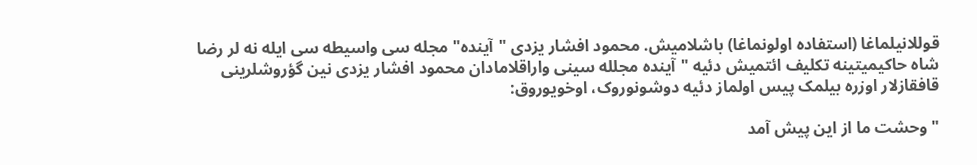قوللانیلماغا (استفاده اولونماغا) باشلامیش. محمود افشار یزدی "آینده" مجله سی واسیطه سی ایله نه لر رضا شاه حاکیمیتینه تکلیف ائتمیش دئیه "آینده مجلله سینی واراقلامادان محمود افشار یزدی نین گؤروشلرینی قافقازلار اوزره بیلمک پیس اولماز دئیه دوشونوروک، اوخویوروق:

" وحشت ما از این پیش آمد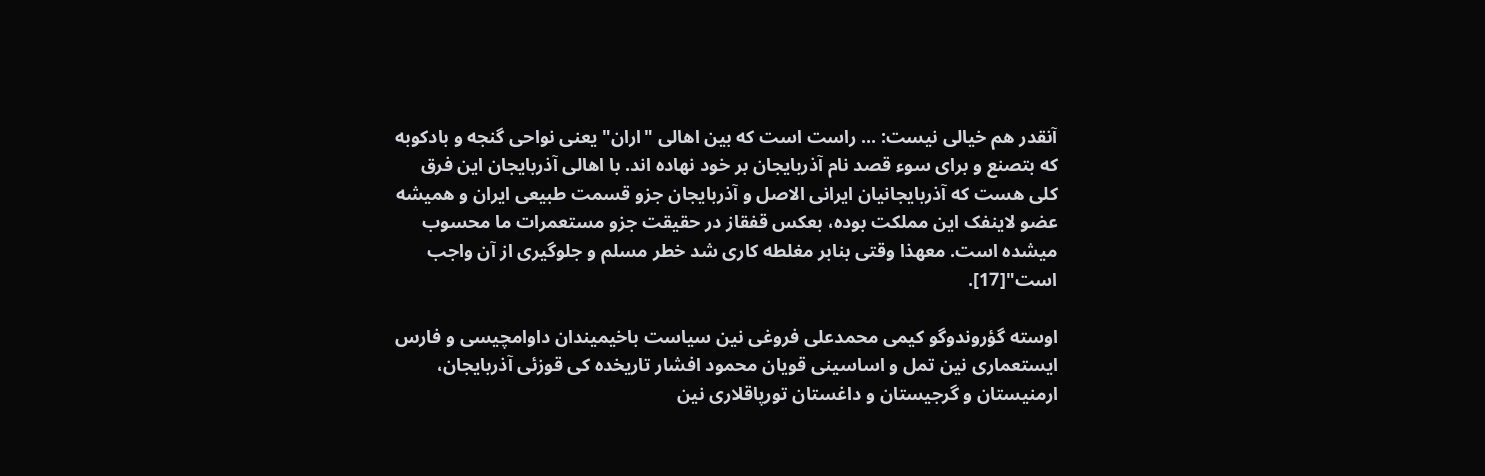آنقدر هم خیالی نیست: ... راست است که بین اهالی "اران" یعنی نواحی گنجه و بادکوبه که بتصنع و برای سوء قصد نام آذربایجان بر خود نهاده اند. با اهالی آذربایجان این فرق کلی هست که آذربایجانیان ایرانی الاصل و آذربایجان جزو قسمت طبیعی ایران و همیشه عضو لاینفک این مملکت بوده، بعکس قفقاز در حقیقت جزو مستعمرات ما محسوب میشده است. معهذا وقتی بنابر مغلطه کاری شد خطر مسلم و جلوگیری از آن واجب است"[17].

اوسته گؤروندوگو کیمی محمدعلی فروغی نین سیاست باخیمیندان داوامچیسی و فارس ایستعماری نین تمل و اساسینی قویان محمود افشار تاریخده کی قوزئی آذربایجان، ارمنیستان و گرجیستان و داغستان تورپاقلاری نین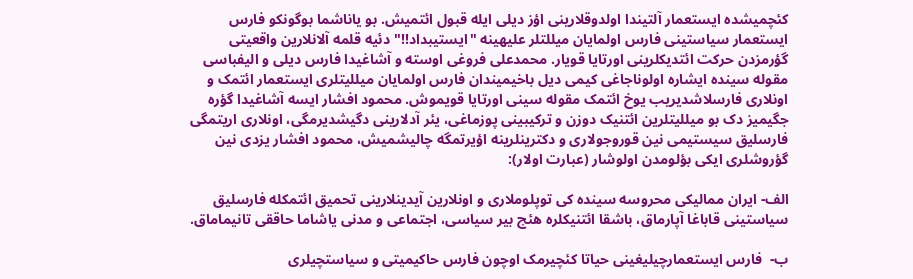کئچمیشده ایستعمار آلتیندا اولدوقلارینی اؤز دیلی ایله قبول ائتمیش. بو یاناشما بوگونکو فارس ایستعمار سیاستینی فارس اولمایان میللتلر علیهینه "ایستیبداد!!" دئیه قلمه آلانلارین واقعیتی گؤرمزدن حرکت ائتدیکلرینی اورتایا قویار. محمدعلی فروغی اوسته و آشاغیدا فارس دیلی و الیفباسی مقوله سینده ایشاره اولوناجاغی کیمی دیل باخیمیندان فارس اولمایان میللیتلری ایستعمار ائتمک و اونلاری فارسلاشدیریب یوخ ائتمک مقوله سینی اورتایا قویموش. محمود افشار ایسه آشاغیدا گؤره جگیمیز دک بو میللیتلرین ائتنیک دوزن و ترکیبینی پوزماغی، یئر آدلارینی دگیشدیرمگی، اونلاری اریتمگی فارسلیق سیستیمی نین قوروجولاری و دکترینلرینه اؤیرتمگه چالیشمیش، محمود افشار یزدی نین گؤروشلری ایکی بؤلومدن اولوشار (عبارت اولار):

الف- ایران ممالیکی محروسه سینده کی توپلوملاری و اونلارین آیدینلارینی تحمیق ائتمکله فارسلیق سیاستینی قاباغا آپارماق، باشقا ائتنیکلره هئچ بیر سیاسی، اجتماعی و مدنی یاشاما حاققی تانیماماق.

ب‌-  فارس ایستعمارچیلیغینی حیاتا کئچیرمک اوچون فارس حاکیمیتی و سیاستچیلری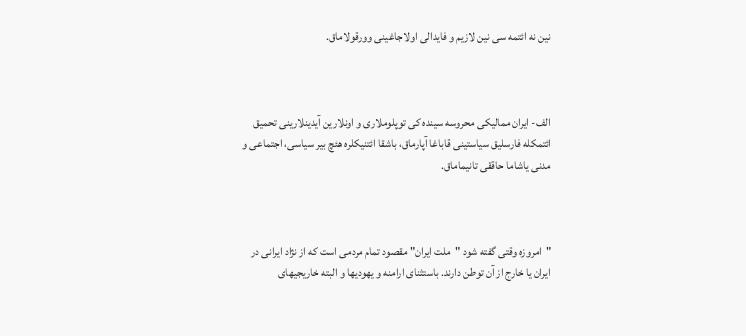نین نه ائتمه سی نین لازیم و فایدالی اولاجاغینی وورقولاماق.



الف- ایران ممالیکی محروسه سینده کی توپلوملاری و اونلارین آیدینلارینی تحمیق ائتمکله فارسلیق سیاستینی قاباغا آپارماق، باشقا ائتنیکلره هئچ بیر سیاسی، اجتماعی و مدنی یاشاما حاققی تانیماماق.



"امروزه وقتی گفته شود "ملت ایران" مقصود تمام مردمی است که از نژاد ایرانی در ایران یا خارج از آن توطن دارند. باستثنای ارامنه و یهودیها و البته خاریجیهای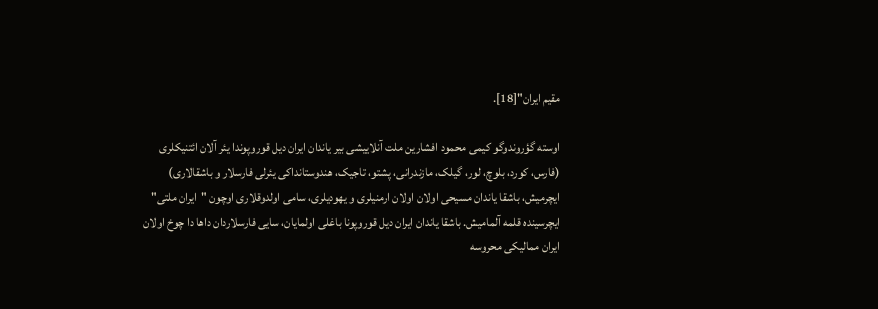مقیم ایران"[18].

اوسته گؤروندوگو کیمی محمود افشارین ملت آنلاییشی بیر یاندان ایران دیل قوروپوندا یئر آلان ائتنیکلری (فارس، کورد، بلوچ، لور، گیلک، مازندرانی، پشتو، تاجیک، هندوستانداکی یئرلی فارسلار و باشقالاری) ایچرمیش، باشقا یاندان مسیحی اولان اولان ارمنیلری و یهودیلری، سامی اولدوقلاری اوچون "ایران ملتی" ایچرسینده قلمه آلمامیش. باشقا یاندان ایران دیل قوروپونا باغلی اولمایان، سایی فارسلاردان داها دا چوخ اولان ایران ممالیکی محروسه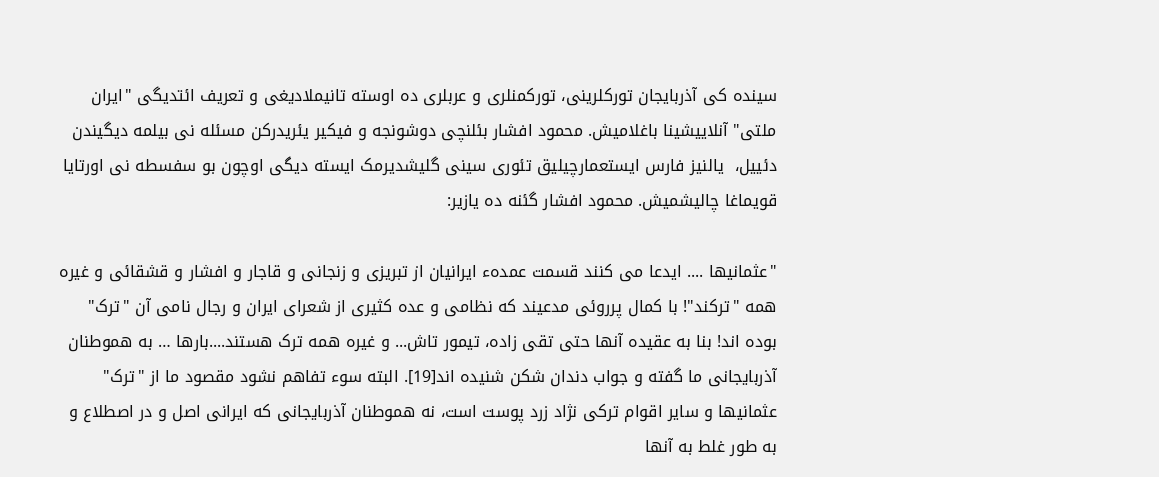سینده کی آذربایجان تورکلرینی، تورکمنلری و عربلری ده اوسته تانیملادیغی و تعریف ائتدیگی "ایران ملتی" آنلاییشینا باغلامیش. محمود افشار بئلنچی دوشونجه و فیکیر یئریدرکن مسئله نی بیلمه دیگیندن دئییل،  یالنیز فارس ایستعمارچیلیق تئوری سینی گلیشدیرمک ایسته دیگی اوچون بو سفسطه نی اورتایا قویماغا چالیشمیش. محمود افشار گئنه ده یازیر:

"عثمانیها .... ایدعا می کنند قسمت عمدهء ایرانیان از تبریزی و زنجانی و قاجار و افشار و قشقائی و غیره همه "ترکند"! با کمال پرروئی مدعیند که نظامی و عده کثیری از شعرای ایران و رجال نامی آن "ترک" بوده اند! بنا به عقیده آنها حتی تقی زاده، تیمور تاش... و غیره همه ترک هستند....بارها … به هموطنان آذربایجانی ما گفته و جواب دندان شکن شنیده اند[19]. البته سوء تفاهم نشود مقصود ما از "ترک" عثمانیها و سایر اقوام ترکی نژاد زرد پوست است، نه هموطنان آذربایجانی که ایرانی اصل و در اصطلاع و به طور غلط به آنها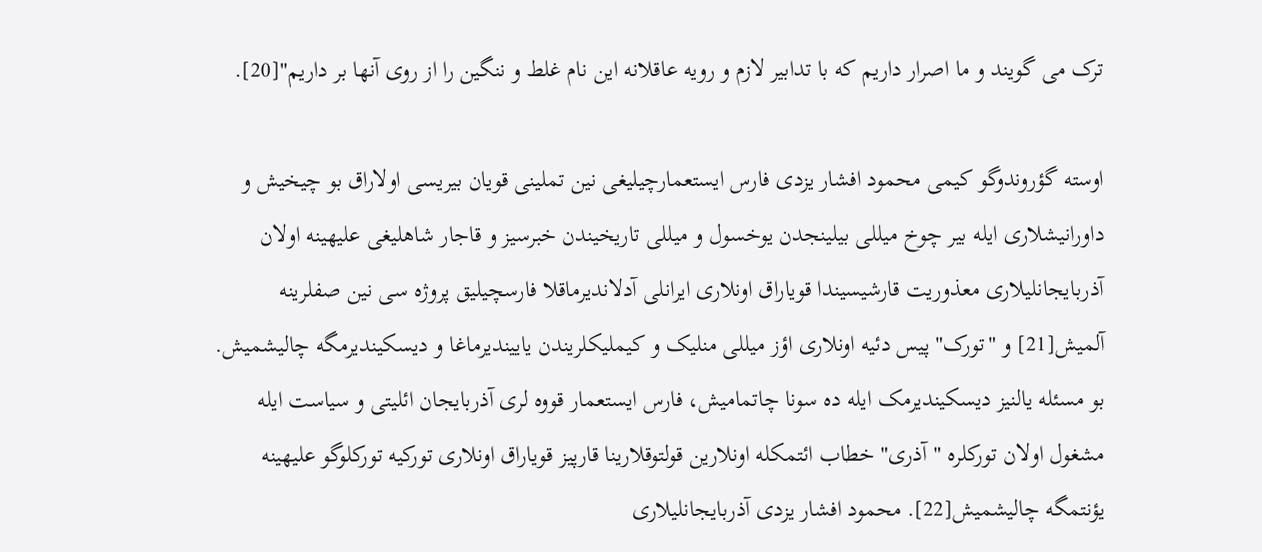ترک می گویند و ما اصرار داریم که با تدابیر لازم و رویه عاقلانه این نام غلط و ننگین را از روی آنها بر داریم"[20].

اوسته گؤروندوگو کیمی محمود افشار یزدی فارس ایستعمارچیلیغی نین تملینی قویان بیریسی اولاراق بو چیخیش و داورانیشلاری ایله بیر چوخ میللی بیلینجدن یوخسول و میللی تاریخیندن خبرسیز و قاجار شاهلیغی علیهینه اولان آذربایجانلیلاری معذوریت قارشیسیندا قویاراق اونلاری ایرانلی آدلاندیرماقلا فارسچیلیق پروژه سی نین صفلرینه آلمیش[21] و "تورک" پیس دئیه اونلاری اؤز میللی منلیک و کیملیکلریندن یاییندیرماغا و دیسکیندیرمگه چالیشمیش. بو مسئله یالنیز دیسکیندیرمک ایله ده سونا چاتمامیش، فارس ایستعمار قووه لری آذربایجان ائلیتی و سیاست ایله مشغول اولان تورکلره "آذری" خطاب ائتمکله اونلارین قولتوقلارینا قارپیز قویاراق اونلاری تورکیه تورکلوگو علیهینه یؤنتمگه چالیشمیش[22]. محمود افشار یزدی آذربایجانلیلاری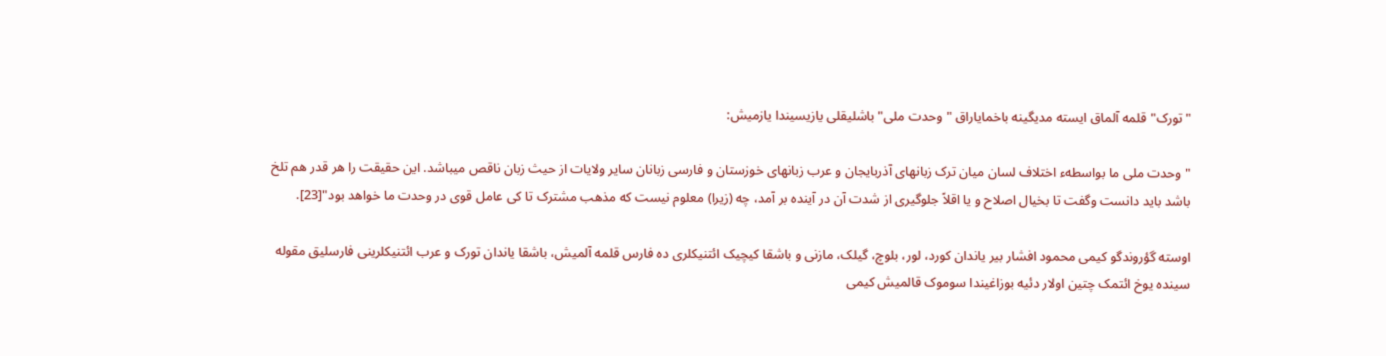"تورک" قلمه آلماق ایسته مدیگینه باخمایاراق "وحدت ملی" باشلیقلی یازیسیندا یازمیش:

"وحدت ملی ما بواسطهء اختلاف لسان میان ترک زبانهای آذربایجان و عرب زبانهای خوزستان و فارسی زبانان سایر ولایات از حیث زبان ناقص میباشد. این حقیقت را هر قدر هم تلخ باشد باید دانست وگفت تا بخیال اصلاح و یا اقلاً جلوگیری از شدت آن در آینده بر آمد، چه (زیرا) معلوم نیست که مذهب مشترک تا کی عامل قوی در وحدت ما خواهد بود"[23].

اوسته گؤروندگو کیمی محمود افشار بیر یاندان کورد، لور، بلوچ، گیلک، مازنی و باشقا کیچیک ائتنیکلری ده فارس قلمه آلمیش، باشقا یاندان تورک و عرب ائتنیکلرینی فارسلیق مقوله سینده یوخ ائتمک چتین اولار دئیه بوزاغیندا سوموک قالمیش کیمی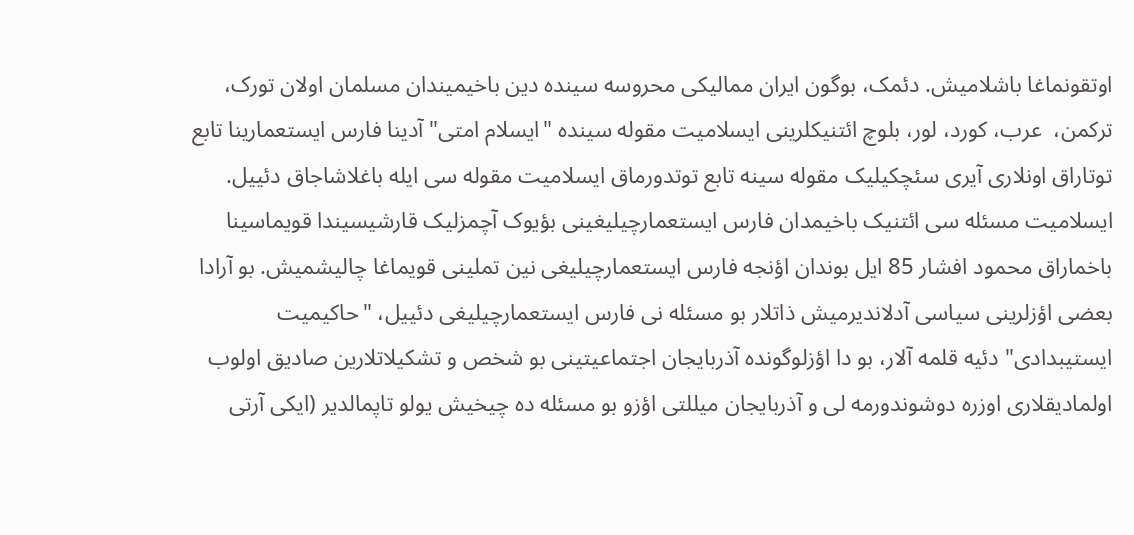اوتقونماغا باشلامیش. دئمک، بوگون ایران ممالیکی محروسه سینده دین باخیمیندان مسلمان اولان تورک، ترکمن،  عرب، کورد، لور، بلوچ ائتنیکلرینی ایسلامیت مقوله سینده "ایسلام امتی" آدینا فارس ایستعمارینا تابع توتاراق اونلاری آیری سئچکیلیک مقوله سینه تابع توتدورماق ایسلامیت مقوله سی ایله باغلاشاجاق دئییل. ایسلامیت مسئله سی ائتنیک باخیمدان فارس ایستعمارچیلیغینی بؤیوک آچمزلیک قارشیسیندا قویماسینا باخماراق محمود افشار 85 ایل بوندان اؤنجه فارس ایستعمارچیلیغی نین تملینی قویماغا چالیشمیش. بو آرادا بعضی اؤزلرینی سیاسی آدلاندیرمیش ذاتلار بو مسئله نی فارس ایستعمارچیلیغی دئییل، "حاکیمیت ایستیبدادی" دئیه قلمه آلار، بو دا اؤزلوگونده آذربایجان اجتماعیتینی بو شخص و تشکیلاتلارین صادیق اولوب اولمادیقلاری اوزره دوشوندورمه لی و آذربایجان میللتی اؤزو بو مسئله ده چیخیش یولو تاپمالدیر (ایکی آرتی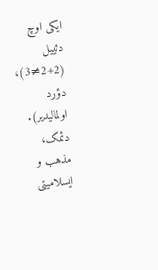ایکی اوچ دئییل (2+2≠3)، دؤرد اولمالیدیر). دئمک، مذهب و ایسلامیتی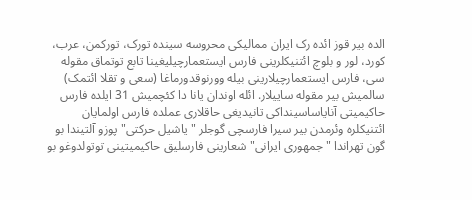الده بیر قوز ائده رک ایران ممالیکی محروسه سینده تورک، تورکمن، عرب، کورد، لور و بلوچ ائتنیکلرینی فارس ایستعمارچیلیغینا تابع توتماق مقوله سی، فارس ایستعمارچیلارینی بیله وورنوقدورماغا (سعی و تقلا ائتمک) سالمیش بیر مقوله ساییلار. ائله اوندان یانا دا کئچمیش 31 ایلده فارس حاکیمیتی آنایاساسینداکی تانیدیغی حاقلاری عملده فارس اولمایان ائتنیکلره وئرمدن بیر سیرا فارسچی گوجلر "یاشیل حرکتی" پوزو آلتیندا بو گون تهراندا "جمهوری ایرانی" شعارینی فارسلیق حاکیمیتینی توتولدوغو بو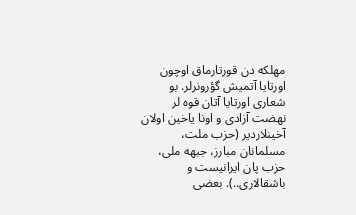مهلکه دن قورتارماق اوچون اورتایا آتمیش گؤرونرلر. بو شعاری اورتایا آتان قوه لر نهضت آزادی و اونا یاخین اولان آخینلاردیر (حزب ملت، مسلمانان مبارز، جبهه ملی، حزب پان ایرانیست و باشقالاری..). بعضی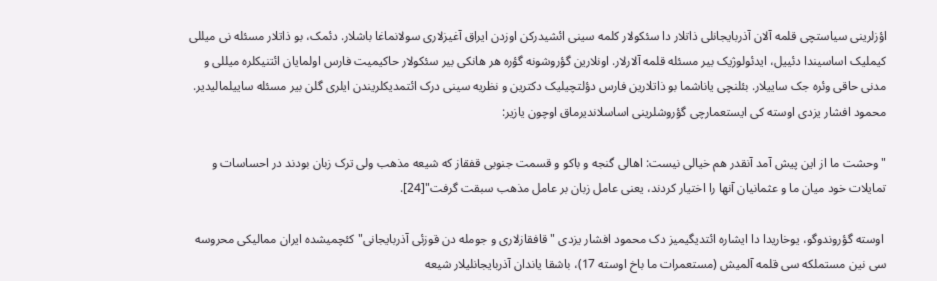اؤزلرینی سیاستچی قلمه آلان آذربایجانلی ذاتلار دا سئکولار کلمه سینی ائشیدرکن اوزدن ایراق آغیزلاری سولانماغا باشلار. دئمک، بو ذاتلار مسئله نی میللی کیملیک اساسیندا دئییل، ایدئولوژیک بیر مسئله قلمه آلارلار. اونلارین گؤروشونه گؤره هر هانکی بیر سئکولار حاکیمیت فارس اولمایان ائتنیکلره میللی و مدنی حاقی وئره جک ساییلار. بئلنچی یاناشما بو ذاتلارین فارس دؤلتچیلیک دکترین و نظریه سینی درک ائتمدیکلریندن ایلری گلن بیر مسئله ساییلمالیدیر. محمود افشار یزدی اوسته کی ایستعمارچی گؤروشلرینی اساسلاندیرماق اوچون یازیر:

"وحشت ما از این پیش آمد آنقدر هم خیالی نیست: اهالی گنجه و باکو و قسمت جنوبی قفقاز که شیعه مذهب ولی ترک زبان بودند در احساسات و تمایلات خود میان ما و عثمانیان آنها را اختیار کردند، یعنی عامل زبان بر عامل مذهب سبقت گرفت"[24].

 اوسته گؤروندوگو، یوخاریدا دا ایشاره ائتدیگیمیز دک محمود افشار یزدی "قافقازلاری و جومله دن قوزئی آذربایجانی" کئچمیشده ایران ممالیکی محروسه سی نین مستملکه سی قلمه آلمیش (مستعمرات ما باخ اوسته 17)، باشقا یاندان آذربایجانلیلار شیعه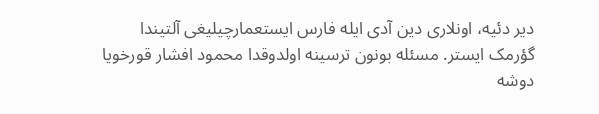دیر دئیه، اونلاری دین آدی ایله فارس ایستعمارچیلیغی آلتیندا گؤرمک ایستر. مسئله بونون ترسینه اولدوقدا محمود افشار قورخویا دوشه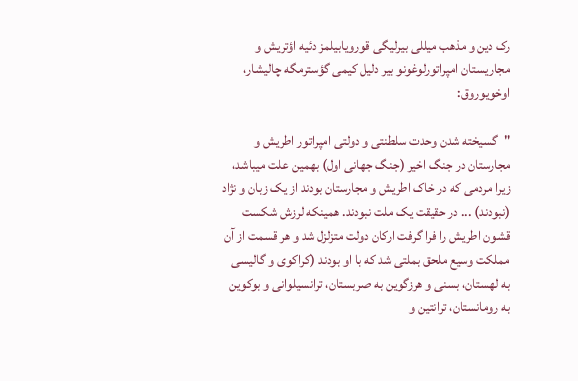رک دین و مذهب میللی بیرلیگی قورویابیلمز دئیه اؤتریش و  مجاریستان امپراتورلوغونو بیر دلیل کیمی گؤسترمگه چالیشار، اوخویوروق:

"گسیخته شدن وحدت سلطنتی و دولتی امپراتور اطریش و مجارستان در جنگ اخیر (جنگ جهانی اول) بهمین علت میباشد، زیرا مردمی که در خاک اطریش و مجارستان بودند از یک زبان و نژاد (نبودند) ... در حقیقت یک ملت نبودند. همینکه لرزش شکست قشون اطریش را فرا گرفت ارکان دولت متزلزل شد و هر قسمت از آن مملکت وسیع ملحق بملتی شد که با او بودند (کراکوی و گالیسی به لهستان، بسنی و هرزگوین به صربستان، ترانسیلوانی و بوکوین به رومانستان، ترانتین و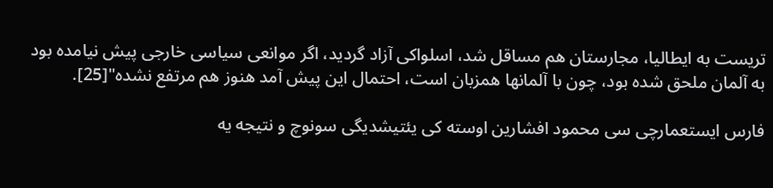تریست به ایطالیا، مجارستان هم مساقل شد، اسلواکی آزاد گردید، اگر موانعی سیاسی خارجی پیش نیامده بود به آلمان ملحق شده بود، چون با آلمانها همزبان است، احتمال این پیش آمد هنوز هم مرتفع نشده"[25].

فارس ایستعمارچی سی محمود افشارین اوسته کی یئتیشدیگی سونوچ و نتیجه یه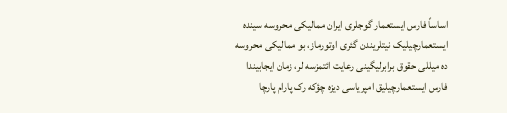اساساً فارس ایستعمار گوجلری ایران ممالیکی محروسه سینده ایستعمارچیلیک نیتلریندن گئری اوتورماز، بو ممالیکی محروسه ده میللی حقوق برابرلیگینی رعایت ائتمزسه لر، زمان ایجابیندا فارس ایستعمارچیلیق امپریاسی دیزه چؤکه رک پارام پارچا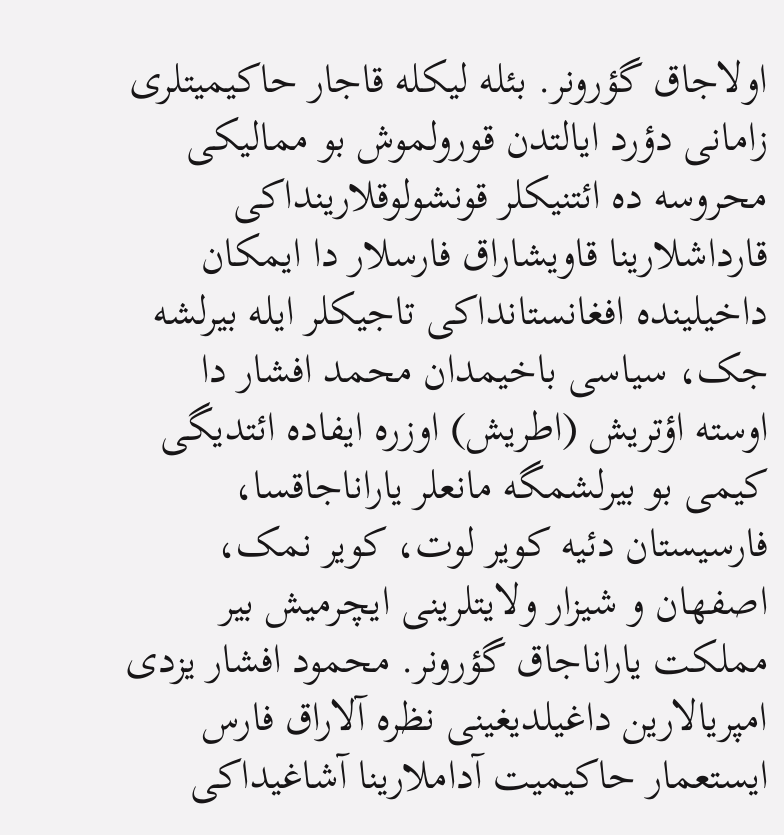اولاجاق گؤرونر. بئله لیکله قاجار حاکیمیتلری زامانی دؤرد ایالتدن قورولموش بو ممالیکی محروسه ده ائتنیکلر قونشولوقلارینداکی قارداشلارینا قاویشاراق فارسلار دا ایمکان داخیلینده افغانستانداکی تاجیکلر ایله بیرلشه جک، سیاسی باخیمدان محمد افشار دا اوسته اؤتریش (اطریش) اوزره ایفاده ائتدیگی کیمی بو بیرلشمگه مانعلر یاراناجاقسا، فارسیستان دئیه کویر لوت، کویر نمک، اصفهان و شیزار ولایتلرینی ایچرمیش بیر مملکت یاراناجاق گؤرونر. محمود افشار یزدی امپریالارین داغیلدیغینی نظره آلاراق فارس ایستعمار حاکیمیت آداملارینا آشاغیداکی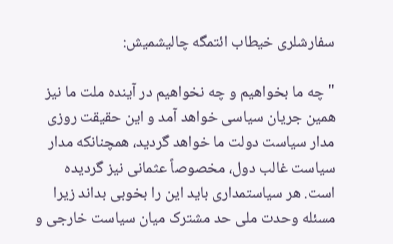سفارشلری خیطاب ائتمگه چالیشمیش:

" چه ما بخواهیم و چه نخواهیم در آینده ملت ما نیز همین جریان سیاسی خواهد آمد و این حقیقت روزی مدار سیاست دولت ما خواهد گردید، همچنانکه مدار سیاست غالب دول، مخصوصاً عثمانی نیز گردیده است. هر سیاستمداری باید این را بخوبی بداند زیرا مسئله وحدت ملی حد مشترک میان سیاست خارجی و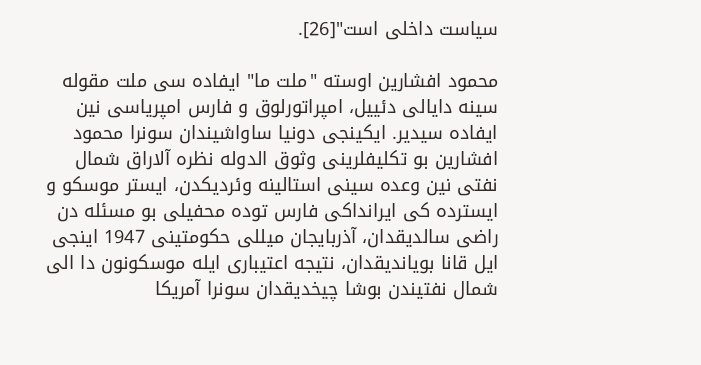سیاست داخلی است"[26].

محمود افشارین اوسته "ملت ما" ایفاده سی ملت مقوله سینه دایالی دئییل، امپراتورلوق و فارس امپریاسی نین ایفاده سیدیر. ایکینجی دونیا ساواشیندان سونرا محمود افشارین بو تکلیفلرینی وثوق الدوله نظره آلاراق شمال نفتی نین وعده سینی استالینه وئردیکدن، ایستر موسکو و ایسترده کی ایرانداکی فارس توده محفیلی بو مسئله دن راضی سالدیقدان، آذربایجان میللی حکومتینی 1947 اینجی ایل قانا بویاندیقدان، نتیجه اعتیباری ایله موسکونون دا الی شمال نفتیندن بوشا چیخدیقدان سونرا آمریکا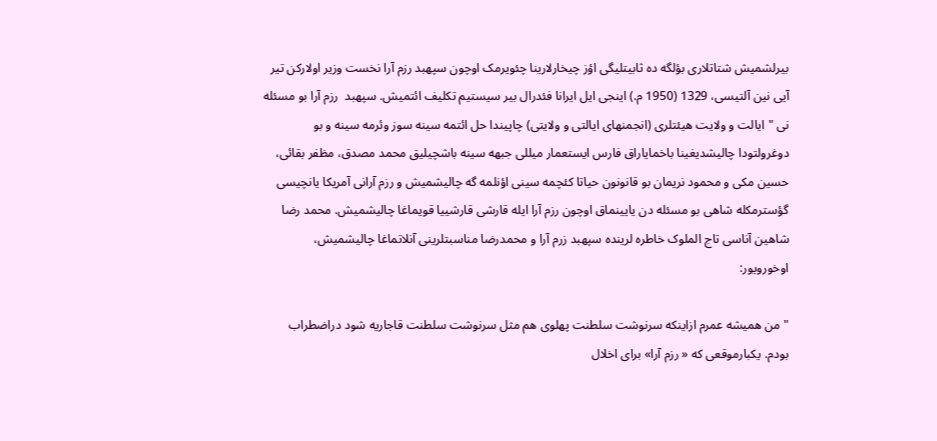بیرلشمیش شتاتلاری بؤلگه ده ثابیتلیگی اؤز چیخارلارینا چئویرمک اوچون سپهبد رزم آرا نخست وزیر اولارکن تیر آیی نین آلتیسی، 1329 (1950 م.) اینجی ایل ایرانا فئدرال بیر سیستیم تکلیف ائتمیش. سپهبد  رزم آرا بو مسئله نی "ایالت و ولایت هیئتلری (انجمنهای ایالتی و ولایتی) چاپیندا حل ائتمه سینه سوز وئرمه سینه و بو دوغرولتودا چالیشدیغینا باخمایاراق فارس ایستعمار میللی جبهه سینه باشچیلیق محمد مصدق، مظفر بقائی، حسین مکی و محمود نریمان بو قانونون حیاتا کئچمه سینی اؤنلمه گه چالیشمیش و رزم آرانی آمریکا یانچیسی گؤسترمکله شاهی بو مسئله دن یایینماق اوچون رزم آرا ایله قارشی قارشییا قویماغا چالیشمیش. محمد رضا شاهین آناسی تاج الملوک خاطره لرینده سپهبد زرم آرا و محمدرضا مناسبتلرینی آنلاتماغا چالیشمیش، اوخورویور:

" من هميشه عمرم ازاينكه سرنوشت سلطنت پهلوی هم مثل سرنوشت سلطنت قاجاريه شود دراضطراب بودم. يكبارموقعی كه « رزم آرا» برای اخلال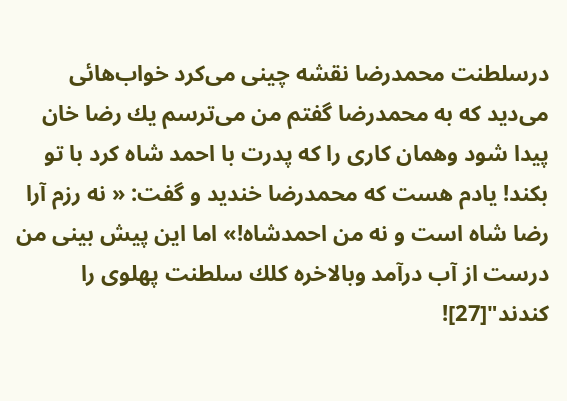درسلطنت محمدرضا نقشه چينی می‌كرد خواب‌هائی می‌ديد كه به محمدرضا گفتم من می‌ترسم يك رضا خان پيدا شود وهمان كاری را كه پدرت با احمد شاه كرد با تو بكند! يادم هست كه محمدرضا خنديد و گفت: « نه رزم آرا رضا شاه است و نه من احمدشاه!» اما اين پيش بينی من درست از آب درآمد وبالاخره كلك سلطنت پهلوی را كندند"[27]!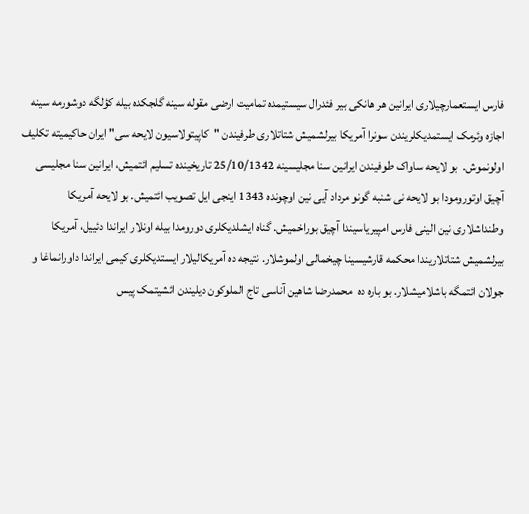فارس ایستعمارچیلاری ایرانین هر هانکی بیر فئدرال سیستیمده تمامیت ارضی مقوله سینه گلجکده بیله کؤلگه دوشورمه سینه اجازه وئرمک ایستمدیکلریندن سونرا آمریکا بیرلشمیش شتاتلاری طرفیندن "کاپیتولاسیون لایحه سی" ایران حاکیمیته تکلیف اولونموش.  بو لایحه ساواک طوفیندن ایرانین سنا مجلیسینه 25/10/1342 تاریخینده تسلیم ائتمیش، ایرانین سنا مجلیسی آچیق اوتورومودا بو لایحه نی شنبه گونو مرداد آیی نین اوچونده 1343 اینجی ایل تصویب ائتمیش. بو لایحه آمریکا وطنداشلاری نین الینی فارس امپیریاسیندا آچیق بوراخمیش. گناه ایشلدیکلری دورومدا بیله اونلار ایراندا دئییل، آمریکا بیرلشمیش شتاتلاریندا محکمه قارشیسینا چیخمالی اولموشلار. نتیجه ده آمریکالیلار ایستدیکلری کیمی ایراندا داورانماغا و جولان ائتمگه باشلامیشلار. بو باره ده  محمدرضا شاهین آناسی تاج الملوکون دیلیندن ائشیتمک پیس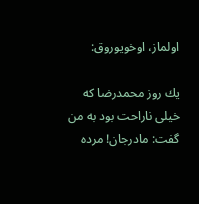اولماز، اوخویوروق:

يك روز محمدرضا كه خيلی ناراحت بود به من گفت: مادرجان! مرده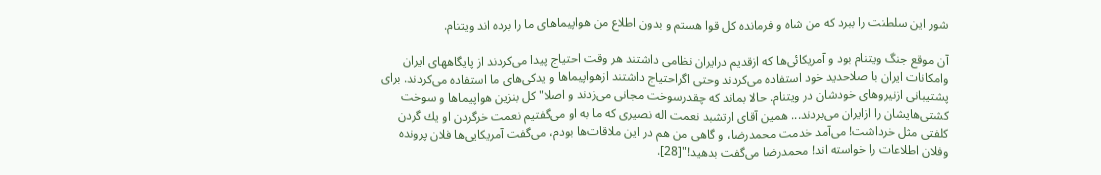شور اين سلطنت را ببرد كه من شاه و فرمانده كل قوا هستم و بدون اطلاع من هواپيما‌های ما را برده اند ويتنام.

آن موقع جنگ ويتنام بود و آمريكائی‌ها كه ازقديم درايران نظامی داشتند هر وقت احتياج پيدا می‌كردند از پايگاههای ايران وامكانات ايران با صلاحديد خود استفاده می‌كردند وحتی اگراحتياج داشتند ازهواپيماها و يدكی‌های ما استفاده می‌كردند. برای پشتيبانی ازنيروهای خودشان در ويتنام. حالا بماند كه چقدرسوخت مجانی می‌زدند و اصلا" كل بنزين هواپيماها و سوخت كشتی‌هايشان را ازايران می‌بردند... همين آقای ارتشبد نعمت اله نصيری كه ما به او می‌گفتيم نعمت خرگردن او يك گردن كلفتی مثل خرداشت! می‌آمد خدمت محمدرضا، و گاهی من هم در اين ملاقات‌ها بودم، می‌گفت آمريكايی‌ها فلان پرونده وفلان اطلاعات را خواسته اند! محمدرضا می‌گفت بدهيد!"[28].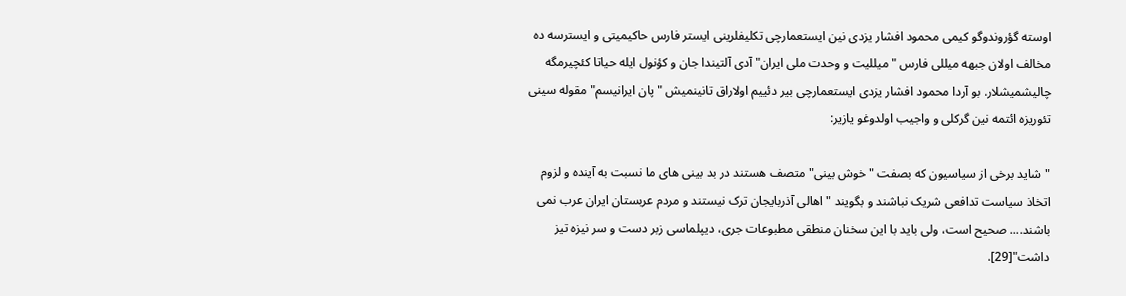اوسته گؤروندوگو کیمی محمود افشار یزدی نین ایستعمارچی تکلیفلرینی ایستر فارس حاکیمیتی و ایسترسه ده مخالف اولان جبهه میللی فارس "میللیت و وحدت ملی ایران" آدی آلتیندا جان و کؤنول ایله حیاتا کئچیرمگه چالیشمیشلار. بو آردا محمود افشار یزدی ایستعمارچی بیر دئییم اولاراق تانینمیش "پان ایرانیسم" مقوله سینی تئوریزه ائتمه نین گرکلی و واجیب اولدوغو یازیر:

"شاید برخی از سیاسیون که بصفت "خوش بینی" متصف هستند در بد بینی های ما نسبت به آینده و لزوم اتخاذ سیاست تدافعی شریک نباشند و بگویند "اهالی آذربایجان ترک نیستند و مردم عربستان ایران عرب نمی باشند.... صحیح است، ولی باید با این سخنان منطقی مطبوعات جری، دیپلماسی زبر دست و سر نیزه تیز داشت"[29].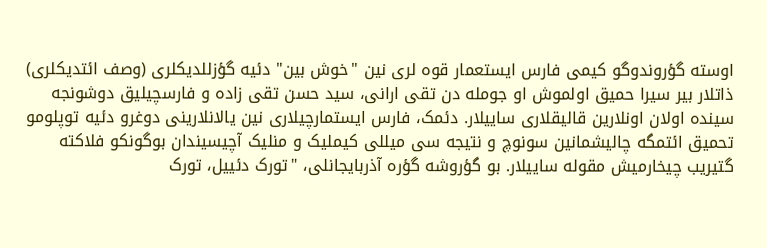اوسته گؤروندوگو کیمی فارس ایستعمار قوه لری نین "خوش بین" دئیه گؤزللدیکلری (وصف ائتدیکلری) ذاتلار بیر سیرا حمیق اولموش او جومله دن تقی ارانی، سید حسن تقی زاده و فارسچیلیق دوشونجه سینده اولان اونلارین قالیقلاری ساییلار. دئمک، فارس ایستمارچیلاری نین یالانلارینی دوغرو دئیه توپلومو تحمیق ائتمگه چالیشمانین سونوچ و نتیجه سی میللی کیملیک و منلیک آچیسیندان بوگونکو فلاکته گتیریب چیخارمیش مقوله ساییلار. بو گؤروشه گؤره آذربایجانلی، "تورک دئییل، تورک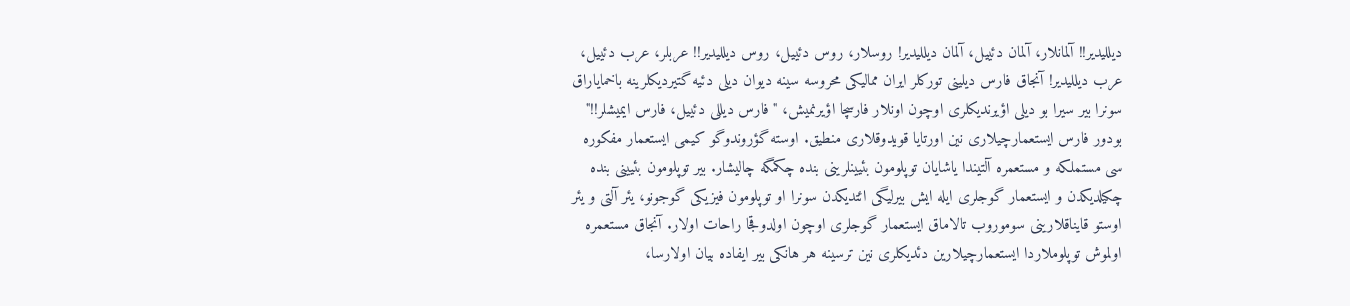دیللیدیر!! آلمانلار، آلمان دئییل، آلمان دیللیدیر! روسلار، روس دئییل، روس دیللیدیر!! عربلر، عرب دئییل، عرب دیللیدیر! آنجاق فارس دیلینی تورکلر ایران ممالیکی محروسه سینه دیوان دیلی دئیه گتیردیکلرینه باخمایاراق سونرا بیر سیرا بو دیلی اؤیرندیکلری اوچون اونلار فارسچا اؤیرنمیش، "فارس دیللی دئییل، فارس ایمیشلر!!" بودور فارس ایستعمارچیلاری نین اورتایا قویدوقلاری منطیق. اوسته گؤروندوگو کیمی ایستعمار مفکوره سی مستملکه و مستعمره آلتیندا یاشایان توپلومون بئیینلرینی بنده چکمگه چالیشار. بیر توپلومون بئیینی بنده چکیلدیکدن و ایستعمار گوجلری ایله ایش بیرلیگی ائتدیکدن سونرا او توپلومون فیزیکی گوجونو، یئر آلتی و یئر اوستو قایناقلارینی سوموروب تالاماق ایستعمار گوجلری اوچون اولدوقجا راحات اولار. آنجاق مستعمره اولموش توپلوملاردا ایستعمارچیلارین دئدیکلری نین ترسینه هر هانکی بیر ایفاده بیان اولارسا،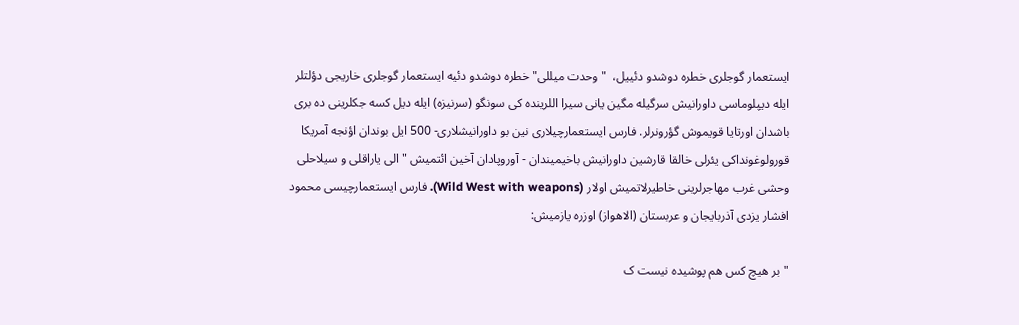ایستعمار گوجلری خطره دوشدو دئییل،  "وحدت میللی" خطره دوشدو دئیه ایستعمار گوجلری خاریجی دؤلتلر ایله دیپلوماسی داورانیش سرگیله مگین یانی سیرا اللرینده کی سونگو (سرنیزه) ایله دیل کسه جکلرینی ده بری باشدان اورتایا قویموش گؤرونرلر. فارس ایستعمارچیلاری نین بو داورانیشلاری- 500 ایل بوندان اؤنجه آمریکا قورولوغونداکی یئرلی خالقا قارشین داورانیش باخیمیندان - آوروپادان آخین ائتمیش "الی یاراقلی و سیلاحلی وحشی غرب مهاجرلرینی خاطیرلاتمیش اولار (Wild West with weapons). فارس ایستعمارچیسی محمود افشار یزدی آذربایجان و عربستان (الاهواز) اوزره یازمیش:

"بر هیچ کس هم پوشیده نیست ک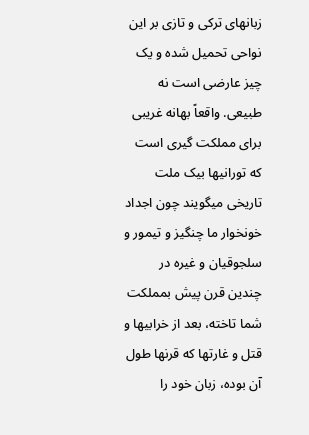زبانهای ترکی و تازی بر این نواحی تحمیل شده و یک چیز عارضی است نه طبیعی. واقعاً بهانه غریبی برای مملکت گیری است که تورانیها بیک ملت تاریخی میگویند چون اجداد خونخوار ما چنگیز و تیمور و سلجوقیان و غیره در چندین قرن پیش بمملکت شما تاخته، بعد از خرابیها و قتل و غارتها که قرنها طول آن بوده، زبان خود را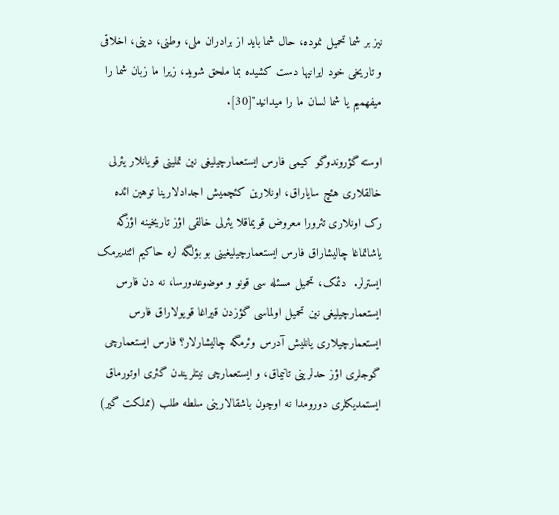نیز بر شما تحمیل نموده، حال شما باید از برادران ملی، وطنی، دینی، اخلاقی و تاریخی خود ایرانیها دست کشیده بما ملحق شوید، زیرا ما زبان شما را میفهمیم یا شما لسان ما را میدانید"[30].

اوسته گؤروندوگو کیمی فارس ایستعمارچیلیغی نین تملینی قویانلار یئرلی خالقلاری هئچ سایاراق، اونلارین کئچمیش اجدادلارینا توهین ائده رک اونلاری تئرورا معروض قویماقلا یئرلی خالقی اؤز تاریخینه اؤزگه یاشاتماغا چالیشاراق فارس ایستعمارچیلیغینی بو بؤلگه لره حاکیم ائتدیرمک ایسترلر.  دئمک، تحمیل مسئله سی قونو و موضوعدورسا، نه دن فارس ایستعمارچیلیغی نین تحمیل اولماسی گؤزدن قیراغا قویولاراق فارس ایستعمارچیلاری یانلیش آدرس وئرمگه چالیشارلار؟ فارس ایستعمارچی گوجلری اؤز حدلرینی تانیماق، و ایستعمارچی نیتلریندن گئری اوتورماق ایستمدیکلری دورومدا نه اوچون باشقالارینی سلطه طلب (مملکت گیر)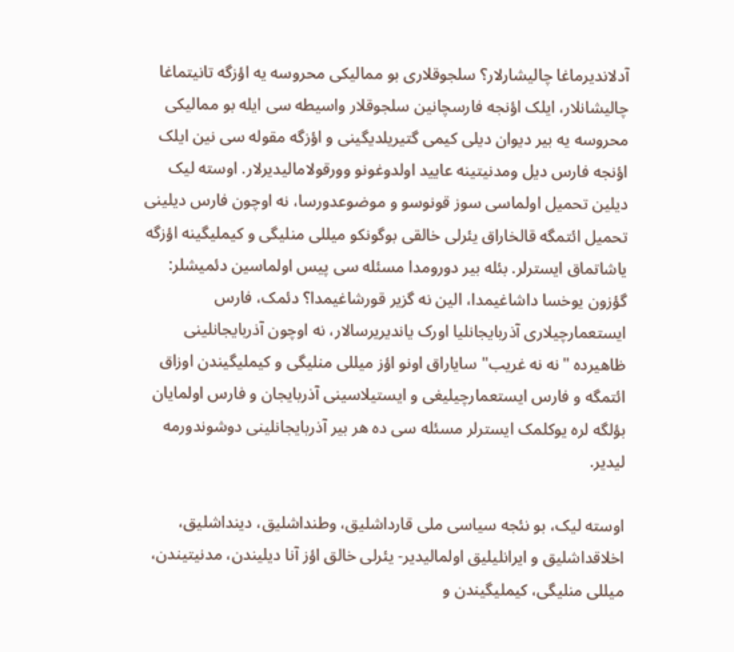آدلاندیرماغا چالیشارلار؟ سلجوقلاری بو ممالیکی محروسه یه اؤزگه تانیتماغا چالیشانلار، ایلک اؤنجه فارسچانین سلجوقلار واسیطه سی ایله بو ممالیکی محروسه یه بیر دیوان دیلی کیمی گتیریلدیگینی و اؤزگه مقوله سی نین ایلک اؤنجه فارس دیل ومدنیتینه عایید اولدوغونو وورقولامالیدیرلار. اوسته لیک دیلین تحمیل اولماسی سوز قونوسو و موضوعدورسا، نه اوچون فارس دیلینی تحمیل ائتمگه قالخاراق یئرلی خالقی بوگونکو میللی منلیگی و کیملیگینه اؤزگه یاشاتماق ایسترلر. بئله بیر دورومدا مسئله سی پیس اولماسین دئمیشلر: گؤزون یوخسا داشاغیمدا، الین نه گزیر قورشاغیمدا؟ دئمک، فارس ایستعمارچیلاری آذربایجانلیا اورک یاندیریرسالار، نه اوچون آذربایجانلینی ظاهیرده "نه نه غریب" سایاراق اونو اؤز میللی منلیگی و کیملیگیندن اوزاق ائتمگه و فارس ایستعمارچیلیغی و ایستیلاسینی آذربایجان و فارس اولمایان بؤلگه لره یوکلمک ایسترلر مسئله سی ده هر بیر آذربایجانلینی دوشوندورمه لیدیر.

اوسته لیک، بو نئجه سیاسی ملی قارداشلیق، وطنداشلیق، دینداشلیق، اخلاقداشلیق و ایرانلیلیق اولمالیدیر- یئرلی خالق اؤز آنا دیلیندن، مدنیتیندن، میللی منلیگی، کیملیگیندن و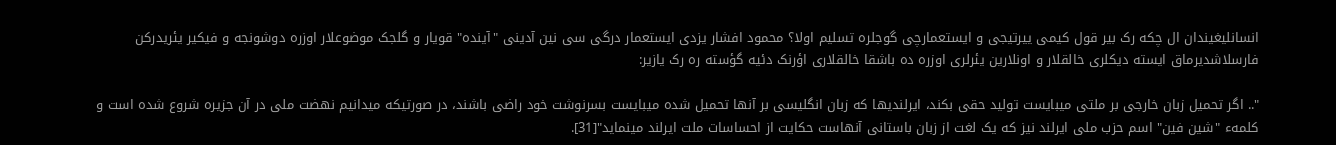انسانلیغیندان ال چکه رک بیر قول کیمی ییرتیجی و ایستعمارچی گوجلره تسلیم اولا؟ محمود افشار یزدی ایستعمار درگی سی نین آدینی "آینده" قویار و گلجک موضوعلار اوزره دوشونجه و فیکیر یئریدرکن فارسلاشدیرماق ایسته دیکلری خالقلار و اونلارین یئرلری اوزره ده باشقا خالقلاری اؤرنک دئیه گؤسته ره رک یازیر:

".. اگر تحمیل زبان خارجی بر ملتی میبایست تولید حقی بکند، ایرلندیها که زبان انگلیسی بر آنها تحمیل شده میبایست بسرنوشت خود راضی باشند، در صورتیکه میدانیم نهضت ملی در آن جزیره شروع شده است و کلمهء "شین فین" اسم حزب ملی ایرلند نیز که یک لغت از زبان باستانی آنهاست حکایت از احساسات ملت ایرلند مینماید"[31].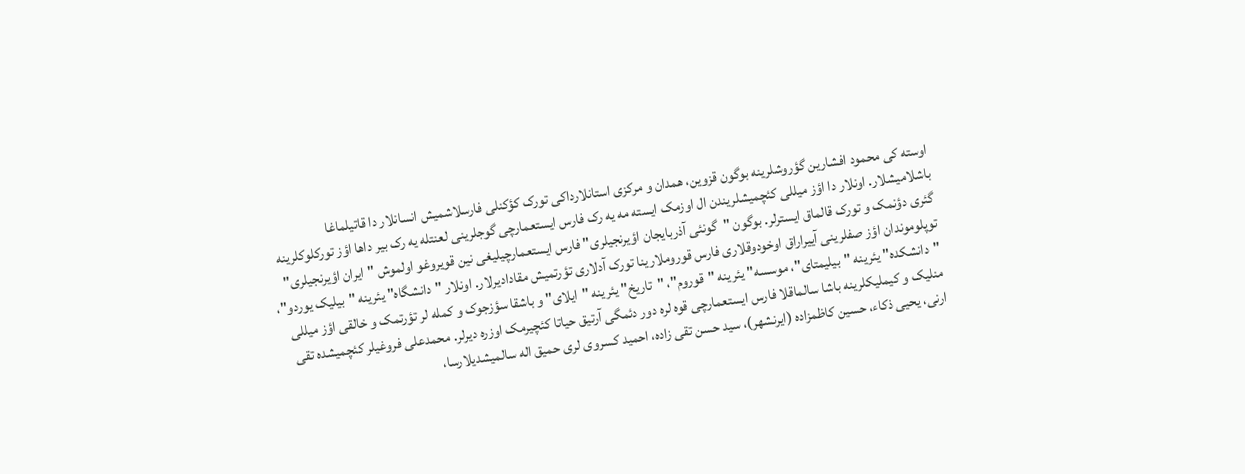اوسته کی محمود افشارین گؤروشلرینه بوگون قزوین، همدان و مرکزی استانلارداکی تورک کؤکنلی فارسلاشمیش انسانلار دا قاتیلماغا باشلامیشلار. اونلار دا اؤز میللی کئچمیشلریندن ال اوزمک ایسته مه یه رک فارس ایستعمارچی گوجلرینی لعنتله یه رک بیر داها اؤز تورکلوکلرینه گئری دؤنمک و تورک قالماق ایسترلر. بوگون "گونئی آذربایجان اؤیرنجیلری" فارس ایستعمارچیلیغی نین قویروغو اولموش "ایران اؤیرنجیلری" توپلوموندان اؤز صفلرینی آییراراق اوخودوقلاری فارس قوروملارینا تورک آدلاری تؤرتمیش مقادادیرلار. اونلار "دانشگاه" یئرینه "بیلیک یوردو"، "دانشکده" یئرینه "بیلیمتای"، موسسه" یئرینه "قوروم"، "تاریخ" یئرینه "ایلای" و باشقا سؤزجوک و کمله لر تؤرتمک و خالقی اؤز میللی منلیک و کیملیکلرینه باشا سالماقلا فارس ایستعمارچی قوه لره دور دئمگی آرتیق حیاتا کئچیرمک اوزره دیرلر. محمدعلی فروغیلر کئچمیشده تقی ارنی، یحیی ذکاء، حسین کاظمزاده (ایرنشهر)، سید حسن تقی زاده، احمید کسروی لری حمیق اله سالمیشدیلارسا،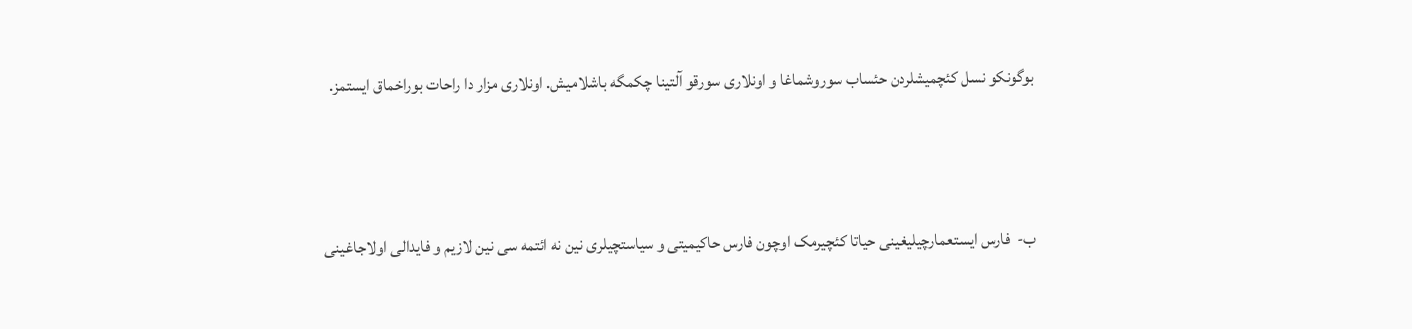بوگونکو نسل کئچمیشلردن حئساب سوروشماغا و اونلاری سورقو آلتینا چکمگه باشلامیش. اونلاری مزار دا راحات بوراخماق ایستمز.



ب‌-  فارس ایستعمارچیلیغینی حیاتا کئچیرمک اوچون فارس حاکیمیتی و سیاستچیلری نین نه ائتمه سی نین لازیم و فایدالی اولاجاغینی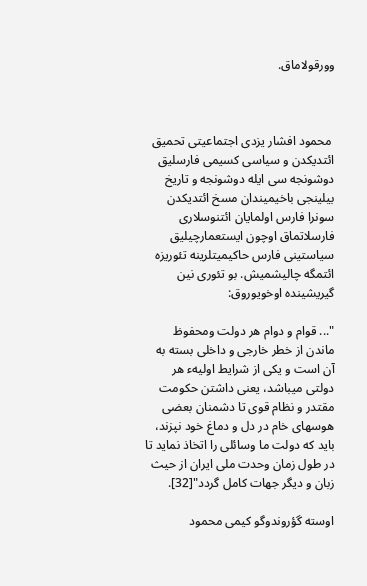وورقولاماق.



 محمود افشار یزدی اجتماعیتی تحمیق ائتدیکدن و سیاسی کسیمی فارسلیق دوشونجه سی ایله دوشونجه و تاریخ بیلینجی باخیمیندان مسخ ائتدیکدن سونرا فارس اولمایان ائتنوسلاری فارسلاتماق اوچون ایستعمارچیلیق سیاستینی فارس حاکیمیتلرینه تئوریزه ائتمگه چالیشمیش. بو تئوری نین گیریشینده اوخویوروق:

"... قوام و دوام هر دولت ومحفوظ ماندن از خطر خارجی و داخلی بسته به آن است و یکی از شرایط اولیهء هر دولتی میباشد، یعنی داشتن حکومت مقتدر و نظام قوی تا دشمنان بعضی هوسهای خام در دل و دماغ خود نپزند، باید که دولت ما وسائلی را اتخاذ نماید تا در طول زمان وحدت ملی ایران از حیث زبان و دیگر جهات کامل گردد"[32].

اوسته گؤروندوگو کیمی محمود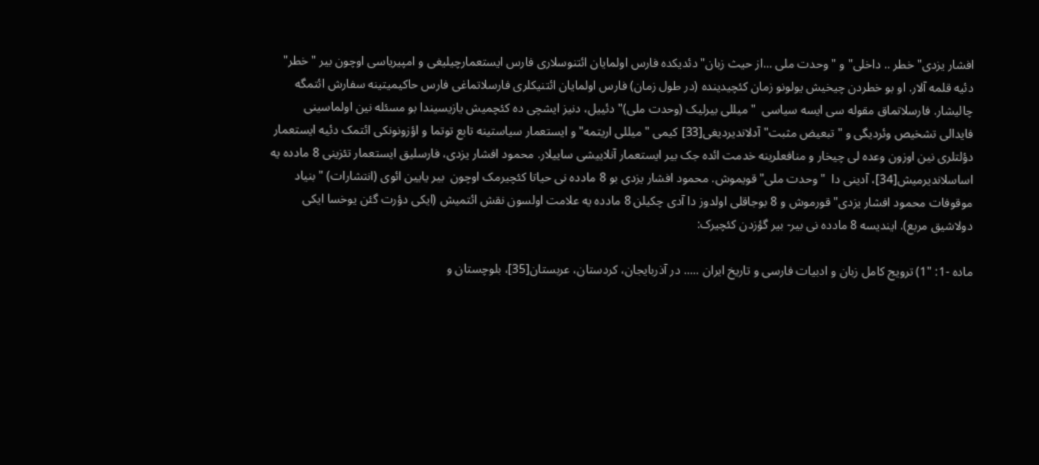افشار یزدی"خطر .. داخلی" و "وحدت ملی ...از حیث زبان" دئدیکده فارس اولمایان ائتنوسلاری فارس ایستعمارچیلیغی و امپیریاسی اوچون بیر "خطر" دئیه قلمه آلار. او بو خطردن چیخیش یولونو زمان کئچیدینده (در طول زمان) فارس اولمایان ائتنیکلری فارسلاتماغی فارس حاکیمیتینه سفارش ائتمگه چالیشار. فارسلاتماق مقوله سی ایسه سیاسی  "میللی بیرلیک (وحدت ملی)" دئییل، دنیز ایشچی ده کئچمیش یازیسیندا بو مسئله نین اولماسینی فایدالی تشخیص وئردیگی و "تبعیض مثبت" آدلاندیردیغی[33] کیمی "میللی اریتمه" و ایستعمار سیاستینه تابع توتما و اؤزونونکی ائتمک دئیه ایستعمار دؤلتلری نین اوزون وعده لی چیخار و منافعلرینه خدمت ائده جک بیر ایستعمار آنلاییشی ساییلار. محمود افشار یزدی، فارسلیق ایستعمار تئزینی 8 مادده یه اساسلاندیرمیش[34]، آدینی دا  "وحدت ملی" قویموش. محمود افشار یزدی بو 8 مادده نی حیاتا کئچیرمک اوچون  بیر یایین ائوی (انتشارات) "بنیاد موقوفات محمود افشار یزدی" قورموش و 8 بوجاقلی اولدوز دا آدی چکیلن 8 مادده یه علامت اولسون نقش ائتمیش (ایکی دؤرت گئن یوخسا ایکی دولاشیق مربع). ایندیسه 8 مادده نی بیر- بیر گؤزدن کئچیرک:

ماده -1: "1) ترویج کامل زبان و ادبیات فارسی و تاریخ ایران ..... در آذربایجان، کردستان، عربستان[35]، بلوچستان و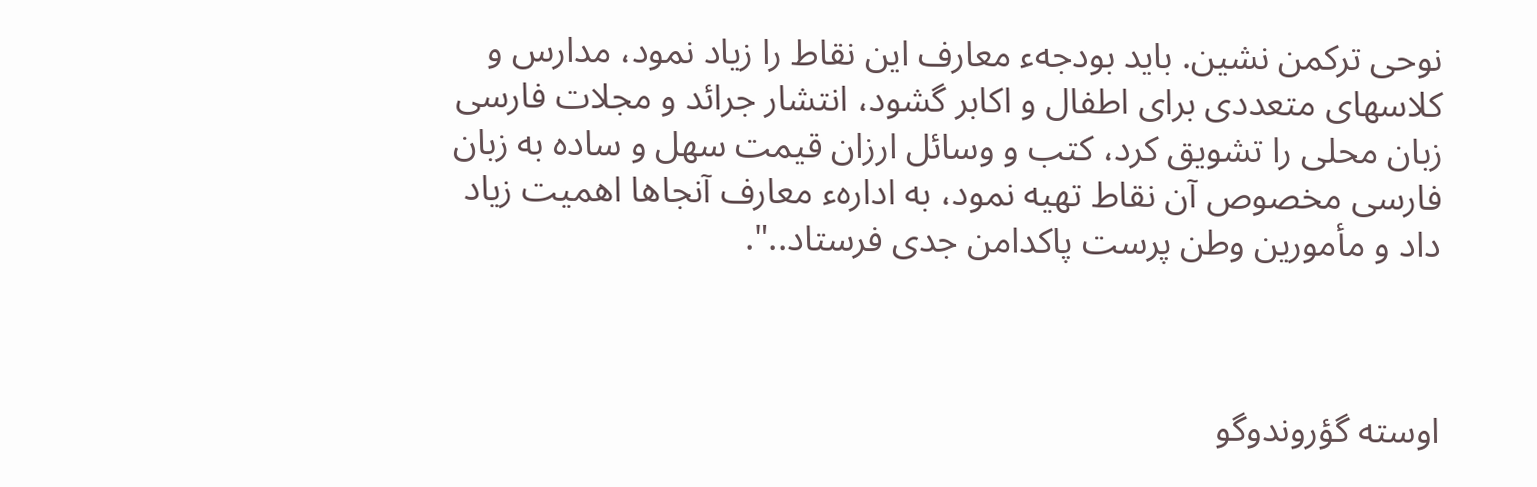نوحی ترکمن نشین. باید بودجهء معارف این نقاط را زیاد نمود، مدارس و کلاسهای متعددی برای اطفال و اکابر گشود، انتشار جرائد و مجلات فارسی زبان محلی را تشویق کرد، کتب و وسائل ارزان قیمت سهل و ساده به زبان فارسی مخصوص آن نقاط تهیه نمود، به ادارهء معارف آنجاها اهمیت زیاد داد و مأمورین وطن پرست پاکدامن جدی فرستاد..".



اوسته گؤروندوگو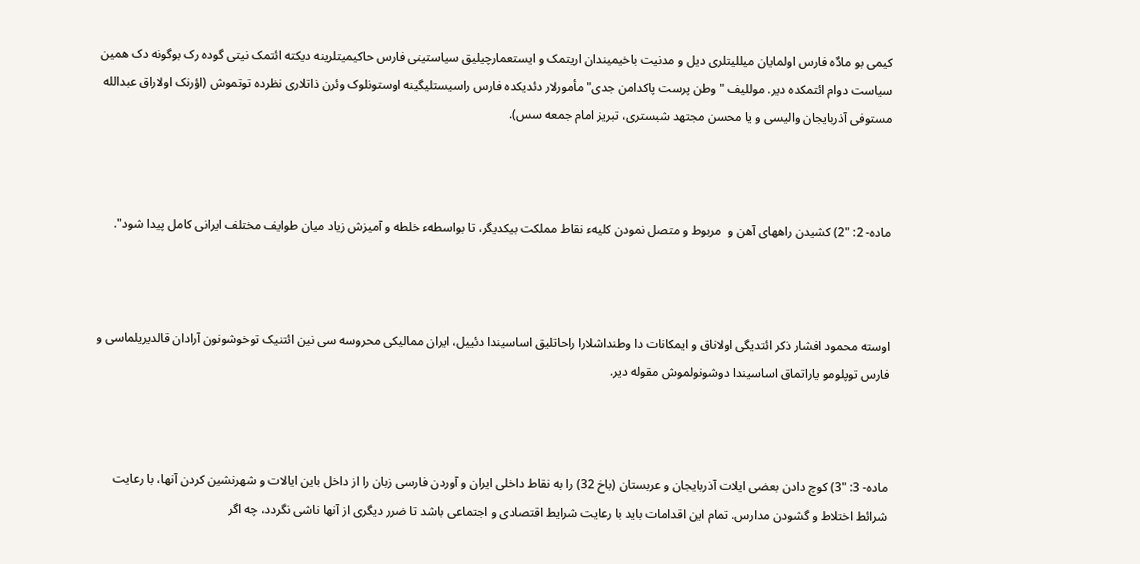کیمی بو مادٌه فارس اولمایان میللیتلری دیل و مدنیت باخیمیندان اریتمک و ایستعمارچیلیق سیاستینی فارس حاکیمیتلرینه دیکته ائتمک نیتی گوده رک بوگونه دک همین سیاست دوام ائتمکده دیر. موللیف "وطن پرست پاکدامن جدی" مأمورلار دئدیکده فارس راسیستلیگینه اوستونلوک وئرن ذاتلاری نظرده توتموش (اؤرنک اولاراق عبدالله مستوفی آذربایجان والیسی و یا محسن مجتهد شبستری، تبریز امام جمعه سس).



ماده- 2: "2) کشیدن راههای آهن و  مربوط و متصل نمودن کلیهء نقاط مملکت بیکدیگر، تا بواسطهء خلطه و آمیزش زیاد میان طوایف مختلف ایرانی کامل پیدا شود".



اوسته محمود افشار ذکر ائتدیگی اولاناق و ایمکانات دا وطنداشلارا راحاتلیق اساسیندا دئییل، ایران ممالیکی محروسه سی نین ائتنیک توخوشونون آرادان قالدیریلماسی و فارس توپلومو یاراتماق اساسیندا دوشونولموش مقوله دیر.



ماده- 3: "3) کوچ دادن بعضی ایلات آذربایجان و عربستان (باخ 32) را به نقاط داخلی ایران و آوردن فارسی زبان را از داخل باین ایالات و شهرنشین کردن آنها، با رعایت شرائط اختلاط و گشودن مدارس. تمام این اقدامات باید با رعایت شرایط اقتصادی و اجتماعی باشد تا ضرر دیگری از آنها ناشی نگردد، چه اگر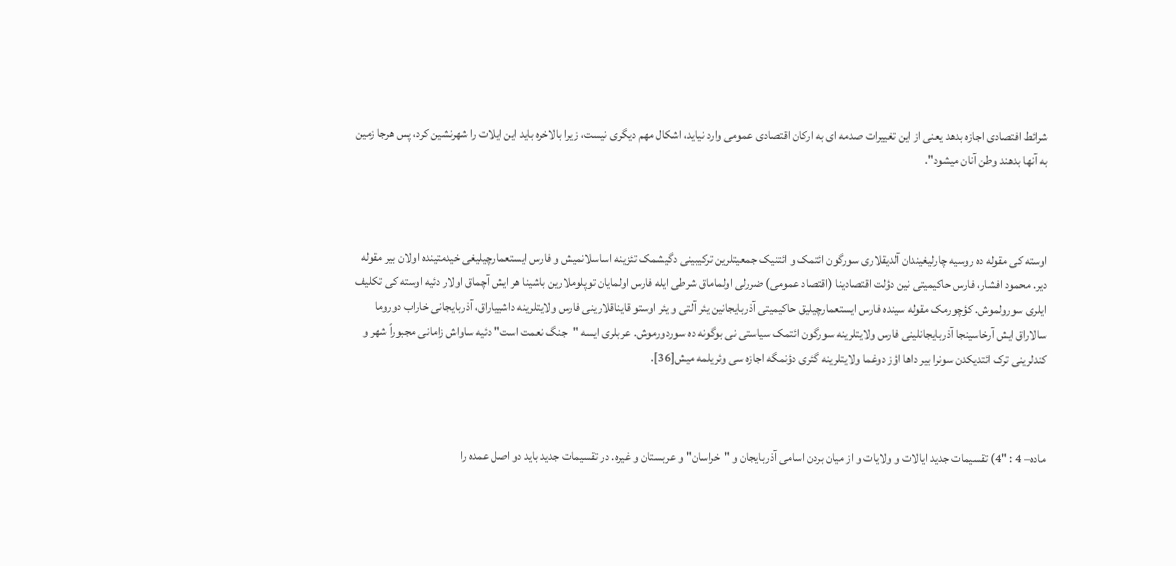شرائط افتصادی اجازه بدهد یعنی از این تغییرات صدمه ای به ارکان اقتصادی عمومی وارد نیاید، اشکال مهم دیگری نیست، زیرا بالاخره باید این ایلات را شهرنشین کرد، پس هرجا زمین به آنها بدهند وطن آنان میشود".



اوسته کی مقوله ده روسیه چارلیغیندان آلدیقلاری سورگون ائتمک و ائتنیک جمعیتلرین ترکیبینی دگیشمک تئزینه اساسلانمیش و فارس ایستعمارچیلیغی خیدمتینده اولان بیر مقوله دیر. محمود افشار، فارس حاکیمیتی نین دؤلت اقتصادینا (اقتصاد عمومی) ضررلی اولماماق شرطی ایله فارس اولمایان توپلوملارین باشینا هر ایش آچماق اولار دئیه اوسته کی تکلیف ایلری سورولموش. کؤچورمک مقوله سینده فارس ایستعمارچیلیق حاکیمیتی آذربایجانین یئر آلتی و یئر اوستو قایناقلارینی فارس ولایتلرینه داشییاراق، آذربایجانی خاراب دوروما سالاراق ایش آرخاسینجا آذربایجانلینی فارس ولایتلرینه سورگون ائتمک سیاستی نی بوگونه ده سوردورموش. عربلری ایسه "جنگ نعمت است" دئیه ساواش زامانی مجبوراً شهر و کندلرینی ترک ائتدیکدن سونرا بیر داها اؤز دوغما ولایتلرینه گئری دؤنمگه اجازه سی وئریلمه میش[36].



ماده– 4 : "4) تقسیمات جدید ایالات و ولایات و از میان بردن اسامی آذربایجان و "خراسان" و عربستان و غیره. در تقسیمات جدید باید دو اصل عمده را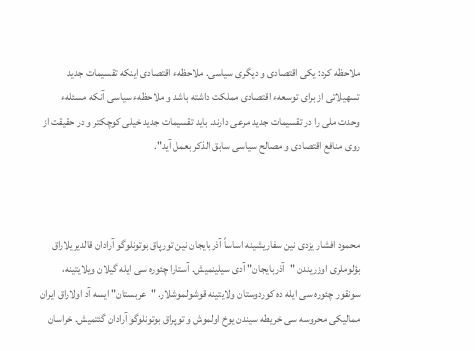ملاحظه کرد: یکی اقتصادی و دیگری سیاسی. ملاحظهء اقتصادی اینکه تقسیمات جدید تسهیلاتی از برای توسعهء اقتصادی مملکت داشته باشد و ملاحظهء سیاسی آنکه مسئلهء وحدت ملی را در تقسیمات جدید مرعی دارند. باید تقسیمات جدید خیلی کوچکتر و در حقیقت از روی منافع اقتصادی و مصالح سیاسی سابق الذکر بعمل آید".



محمود افشار یزدی نین سفاریشینه اساساً آذربایجان نین تورپاق بوتونلوگو آرادان قالدیریلاراق بؤلوملری اوزریندن "آذربایجان" آدی سیلینمیش. آستارا چئوره سی ایله گیلان ویلایتینه، سونقور چئوره سی ایله ده کوردوستان ولایتینه قوشولموشلار. "عربستان" ایسه آد اولاراق ایران ممالیکی محروسه سی خریطه سیندن یوخ اولموش و توپراق بوتونلوگو آرادان گئتمیش. خراسان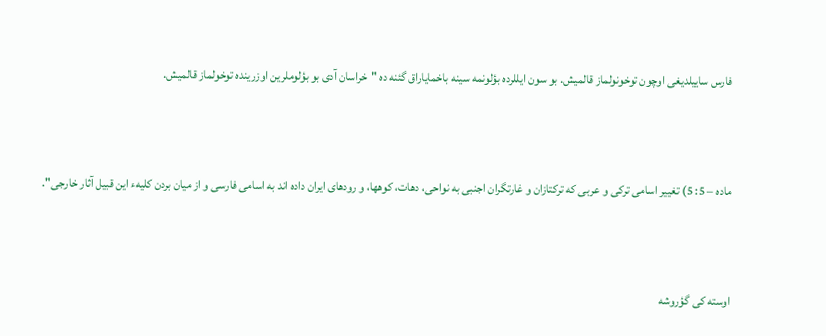فارس ساییلدیغی اوچون توخونولماز قالمیش. بو سون ایللرده بؤلونمه سینه باخمایاراق گئنه ده "خراسان آدی بو بؤلوملرین اوزرینده توخولماز قالمیش.



ماده – 5: 5) تغییر اسامی ترکی و عربی که ترکتازان و غارتگران اجنبی به نواحی، دهات، کوهها، و رودهای ایران داده اند به اسامی فارسی و از میان بردن کلیهء این قبیل آثار خارجی".



اوسته کی گؤروشه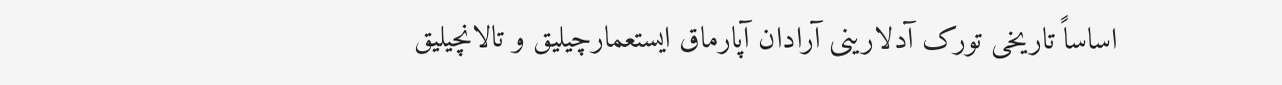اساساً تاریخی تورک آدلارینی آرادان آپارماق ایستعمارچیلیق و تالانچیلیق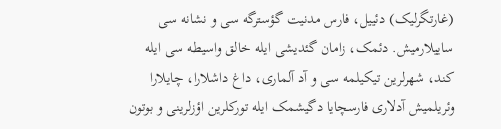(غارتگرلیک) دئییل، فارس مدنیت گؤسترگه سی و نشانه سی ساییلارمیش. دئمک، زامان گئدیشی ایله خالق واسیطه سی ایله کند، شهرلرین تیکیلمه سی و آد آلماری، داغ داشلارا، چایلارا وئریلمیش آدلاری فارسچایا دگیشمک ایله تورکلرین اؤزلرینی و بوتون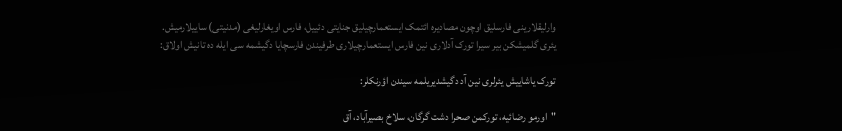وارلیقلارینی فارسلیق اوچون مصادیره ائتمک ایستعمارچیلیق جنایتی دئییل، فارس اویغارلیغی (مدنیتی) ساییلارمیش. یئری گلمیشکن بیر سیرا تورک آدلاری نین فارس ایستعمارچیلاری طرفیندن فارسچایا دگیشمه سی ایله ده تانیش اولاق:

تورک یاشاییش یئرلری نین آد دگیشدیریلمه سیندن اؤرنکلر:

"اورمو رضائيه، توركمن صحرا دشت گرگان، سلاخ بصيرآباد، آق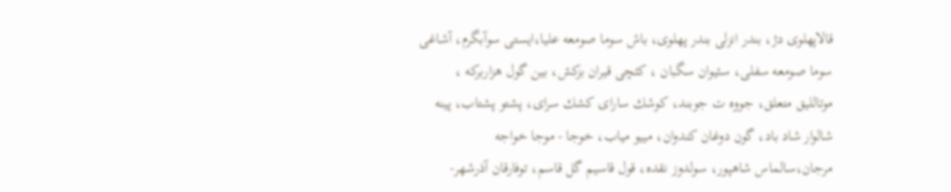قالاپهلوى دژ، بندر انزلى بندر پهلوى، باش سوما صومعه عليا،ایستی سوآبگرم، آشاغی سوما صومعه سفلی، سئيوان سگبان ، كئچی قيران بزكش، بين گول هزاربركه ، موتالليق متعلق، جووه ت جوبند، كوشك سارای كشك سرای، پشتو پشتاب، پينه شالوار شاد باد، گون دوغان كندوان، ميیو مياب، خوجا - موجا خواجه مرجان،سالماس شاهپور، سولدوز نقده، قول قاسيم گل قاسم، توفارقان آذرشهر-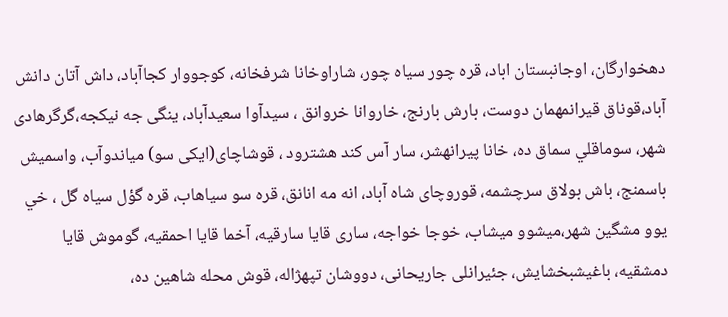دهخوارگان، اوجانبستان اباد، قره چور سياه چور، شاراوخانا شرفخانه، كوجووار كجاآباد، داش آتان دانش آباد،قوناق قيرانمهمان دوست، بارش بارنج، خاروانا خروانق ، سیدآوا سعیدآباد، ينگی جه نيكجه،گرگرهادی شهر، سوماقلي سماق ده، خانا پيرانهشر، سار آس کند هشترود ، قوشاچای(ايكی سو) مياندوآب، واسميش باسمنج، باش بولاق سرچشمه، قوروچای شاه آباد، انه مه انانق، قره سو سياهاب، قره گؤل سياه گل ، خي یوو مشگين شهر،ميشوو ميشاب، خوجا خواجه، ساری قايا سارقيه، آخما قايا احمقيه، گوموش قايا دمشقيه، باغيشبخشايش، جئيرانلى جاريحانى، دووشان تپهژاله، قوش محله شاهين ده،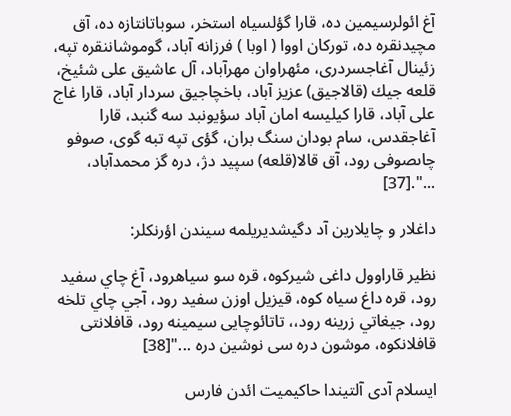آغ ائولرسيمين ده، قارا گؤلسياه استخر، سوباتانتازه ده، آق مچيدنقره ده، توركان اووا ( اوبا ) فرزانه آباد، گوموشاننقره تپه، زئينال آغاجسردرى، مئهراوان مهرآباد، آل عاشيق على شئيخ، قلعه جيك (قالاجيق) عزيز آباد، باخچاجيق سردار آباد، قارا غاج على آباد، قارا كيليسه امان آباد سؤيونبد سه گنبد، قارا آغاجقدس، سام بودان سنگ بران، گؤى تپه تبه گوى، صوفو چاىصوفى رود، آق قالا(قلعه) سپيد دژ، دره گز محمدآباد، ...".[37]

داغلار و چایلارین آد دگیشدیریلمه سیندن اؤرنکلر:

نظیر قاراوول داغى شيركوه، قره سو سياهرود، آغ چاي سفيد رود، قره داغ سياه کوه، قيزيل اوزن سفيد رود، آجي چاي تلخه رود، جيغاتي زرينه رود،، تاتائوچایی سیمینه رود، قافلانتی قافلانكوه، موشون دره سی نوشین دره ..."[38]

ایسلام آدی آلتیندا حاکیمیت ائدن فارس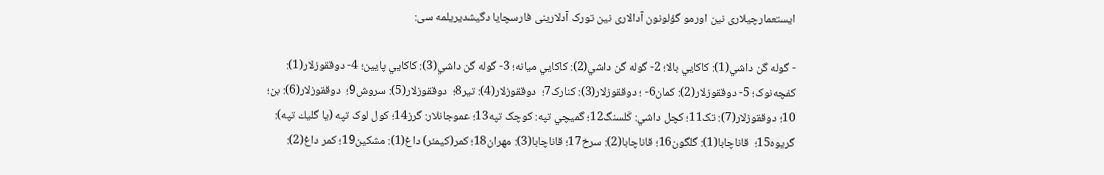ایستعمارچیلاری نین اورمو گؤلونون آدالاری نین تورک آدلارینی فارسچایا دگیشدیریلمه سی:

- گوله گن داشي(1): کاکايي بالا؛ 2- گوله گن داشي(2): کاکايي ميانه؛ 3- گوله گن داشي(3): کاکايي پايين؛ 4- دوققوزلار(1): کفچه‌نوک؛ 5- دوققوزلار(2): کمان6- ؛ دوققوزلار(3): کنارک7؛  دوققوزلار(4): تير8؛  دوققوزلار(5): سروش9؛  دوققوزلار(6): بن؛ 10؛ دوققوزلار(7): تک11؛ کچل داشي: کَلسنگ12؛ گميچي تپه: کوچک تپه13؛ عموجانلار: گرز14؛ كول لوک تپه (يا گليك تپه): گريوه15؛  قاناچابا(1): گلگون16؛ قاناچابا(2): سرخ17؛ قاناچابا(3): مهران18؛ کمر(كيمئر) داغ(1): مشکين19؛ کمر داغ(2):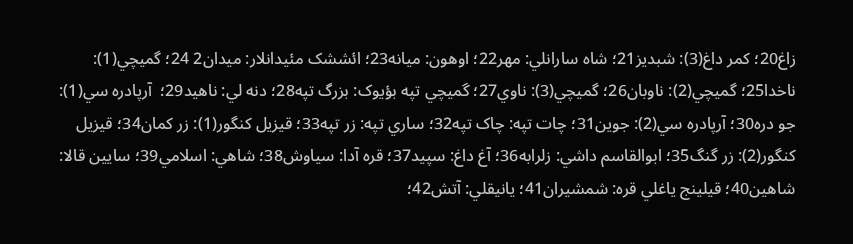زاغ20؛ کمر داغ(3): شبديز21؛ شاه سارانلي: مهر22؛ اوهون: ميانه23؛ ائششک مئيدانلار: ميدان2 24؛ گميچي(1): ناخدا25؛ گميچي(2): ناوبان26؛ گميچي(3): ناوي27؛ گميچي تپه بؤيوک: بزرگ تپه28؛ دنه لي: ناهيد29؛  آرپادره سي(1): جو دره30؛ آرپادره سي(2): جوين31؛ چات تپه: چاک تپه32؛ ساري تپه: زر تپه33؛ قيزيل کنگور(1): زر کمان34؛ قيزيل کنگور(2): زر گنگ35؛ ابوالقاسم داشي: زلرابه36؛ آغ داغ: سپيد37؛ قره آدا: سياوش38؛ شاهي: اسلامي39؛ سايين قالا: شاهين40؛ قيلينج ياغلي قره: شمشيران41؛ يانيقلي: آتش42؛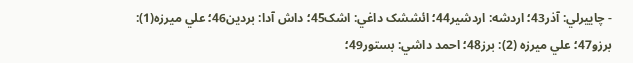- چاييرلي: آذر43؛ اردشه: اردشير44؛ ائششک داغي: اشک45؛ داش آدا: بردين46؛ علي ميرزه(1): برزو47؛ علي ميرزه (2): برز48؛ احمد داشي: بستور49؛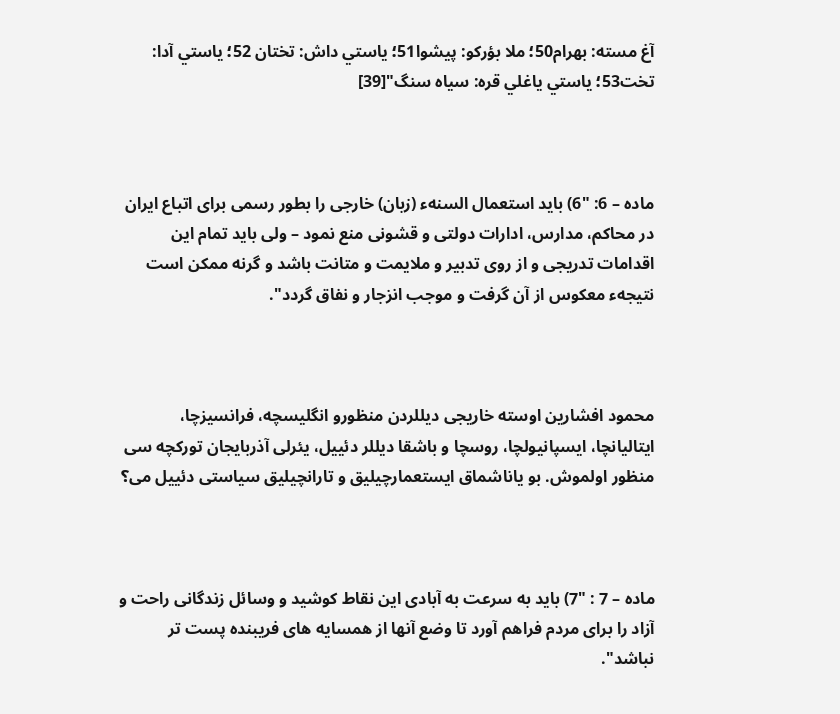آغ مسته: بهرام50؛ ملا بؤرکو: پيشوا51؛ ياستي داش: تختان 52؛ ياستي آدا: تخت53؛ ياستي ياغلي قره: سياه سنگ"[39]



ماده – 6: "6) باید استعمال السنهء (زبان) خارجی را بطور رسمی برای اتباع ایران در محاکم، مدارس، ادارات دولتی و قشونی منع نمود – ولی باید تمام این اقدامات تدریجی و از روی تدبیر و ملایمت و متانت باشد و گرنه ممکن است نتیجهء معکوس از آن گرفت و موجب انزجار و نفاق گردد".



محمود افشارین اوسته خاریجی دیللردن منظورو انگلیسچه، فرانسیزچا، ایتالیانچا، ایسپانیولچا، روسچا و باشقا دیللر دئییل، یئرلی آذربایجان تورکچه سی منظور اولموش. بو یاناشماق ایستعمارچیلیق و تارانچیلیق سیاستی دئییل می؟



ماده – 7 : "7) باید به سرعت به آبادی این نقاط کوشید و وسائل زندگانی راحت و آزاد را برای مردم فراهم آورد تا وضع آنها از همسایه های فریبنده پست تر نباشد".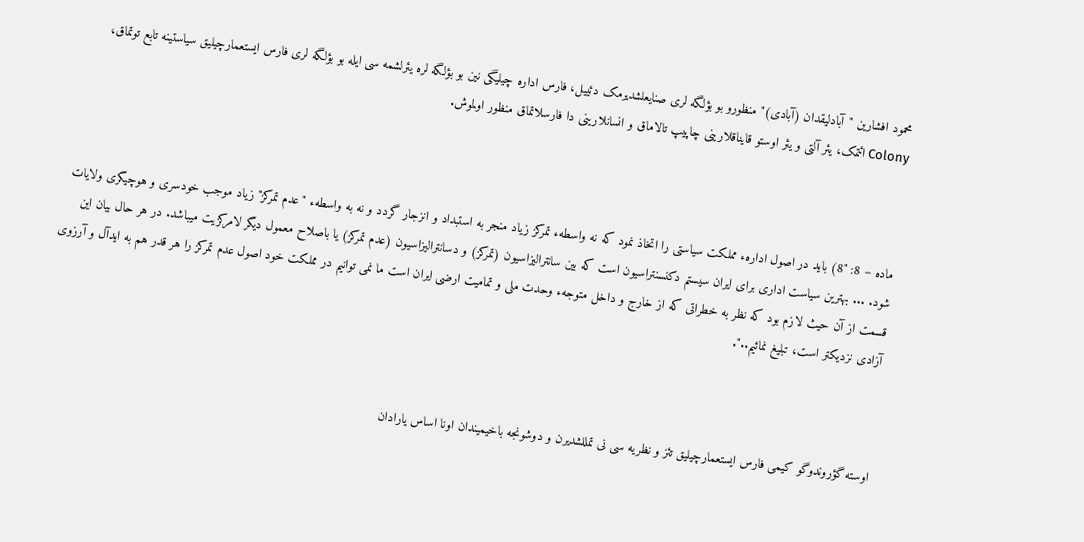محمود افشارین "آبادلیقدان (آبادی)" منظورو بو بؤلگه لری صنایعلشدیرمک دئییل، فارس اداره چیلیگی نین بو بؤلگه لره یئرلشمه سی ایله بو بؤلگه لری فارس ایستعمارچیلیق سیاستینه تابع توتماق،  Colony ائتمک، یئر آلتی و یئر اوستو قایناقلارینی چاپیپ تالاماق و انسانلارینی دا فارسلاتماق منظور اولموش.



ماده – 8: "8) باید در اصول ادارهء مملکت سیاستی را اتخاذ نمود که نه واسطهء تمرکز زیاد منجر به استبداد و انزجار گردد و نه به واسطهء "عدم تمرکز" زیاد موجب خودسری و هوچیگری ولایات شود. ... بهترین سیاست اداری برای ایران سیستم دکنسنتراسیون است که بین سانترالیزاسیون (تمرکز) و دسانترالیزاسیون (عدم تمرکز) یا باصلاح معمول دیگر لامرکزیت میباشد. در هر حال بیان این قسمت از آن حیث لازم بود که نظر به خطراتی که از خارج و داخل متوجهء وحدت ملی و تمامیت ارضی ایران است ما نمی توانیم در مملکت خود اصول عدم تمرکز را هر قدر هم به ایدآل و آرزوی آزادی نزدیکتر است، تبلیغ نمائیم..".



اوسته گؤروندوگو کیمی فارس ایستعمارچیلیق تئز و نظریه سی نی تمللشدیرن و دوشونجه باخیمیندان اونا اساس یارادان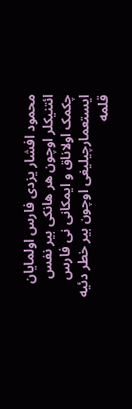محمود افشار یزدی فارس اولمایان ائتنیکلر اوچون هر هانکی بیر نفس چکمک اولاناق و ایمکانی نی فارس ایستعمارچیلیغی اوچون بیر خطر دئیه قلمه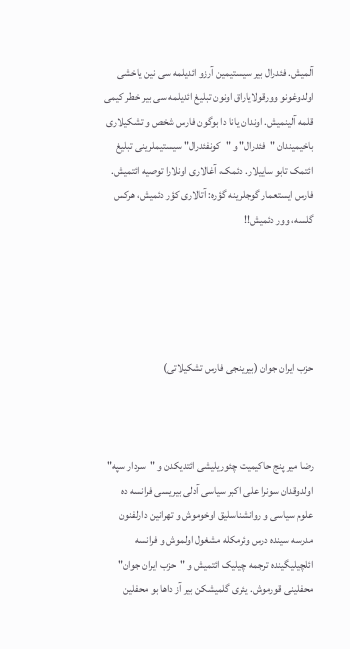آلمیش. فئدرال بیر سیستیمین آرزو ائدیلمه سی نین یاخشی اولدوغونو وورقولایاراق اونون تبلیغ ائدیلمه سی بیر خطر کیمی قلمه آلینمیش. اوندان یانا دا بوگون فارس شخص و تشکیلاری باخیمیندان "فئدرال" و "کونفئدرال" سیستیملرینی تبلیغ ائتمک تابو ساییلار. دئمک، آغالاری اونلارا توصیه ائتمیش. فارس ایستعمار گوجلرینه گؤره: آتالاری کؤر دئمیش، هرکس گلسه، وور دئمیش!!





حزب ایران جوان (بیرینجی فارس تشکیلاتی)



رضا میر پنج حاکیمیت چئوریلیشی ائتدیکدن و "سردار سپه" اولدوقدان سونرا علی اکبر سیاسی آدلی بیریسی فرانسه ده  علوم سیاسی و روانشناسلیق اوخوموش و تهرانین دارلفنون مدرسه سینده درس وئرمکله مشغول اولموش و فرانسه ائلچیلیگینده ترجمه چیلیک ائتمیش و "حزب ایران جوان" محفلینی قورموش. یئری گلمیشکن بیر آز داها بو محفلین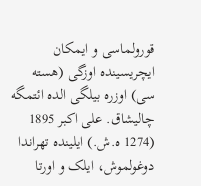قورولماسی و ایمکان ایچریسینده اوزگی (هسته سی) اوزره بیلگی الده ائتمگه چالیشاق. علی اکبر 1895 (1274 ه.ش.) ایلینده تهراندا دوغولموش، ایلک و اورتا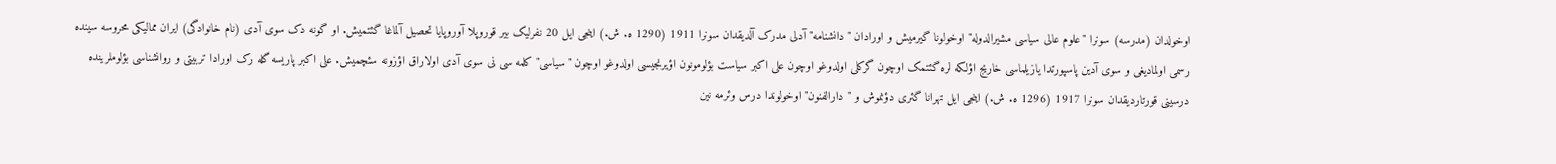اوخولدان (مدرسه) سونرا "علوم عالی سیاسی مشیرالدوله" اوخولونا گیرمیش و اورادان "دانشنامه" آدلی مدرک آلدیقدان سونرا 1911 (1290 ه. ش.) اینجی ایل 20 نفرلیک بیر قوروپلا آوروپایا تحصیل آلماغا گئتمیش. او گونه دک سوی آدی (نام خانوادگی) ایران ممالیکی محروسه سینده رسمی اولمادیغی و سوی آدین پاسپورتدا یازیلماسی خاریج اؤلکه لره گئتمک اوچون گرکلی اولدوغو اوچون علی اکبر سیاست بؤلومونون اؤیرنجیسی اولدوغو اوچون "سیاسی" کلمه سی نی سوی آدی اولاراق اؤزونه سئچمیش. علی اکبر پاریسه گله رک اورادا تربیتی و روانشناسی بؤلوملرینده درسینی قورتاردیقدان سونرا 1917 (1296 ه. ش.) اینجی ایل تهرانا گئری دؤنموش و "دارالفنون" اوخولوندا درس وئرمه نین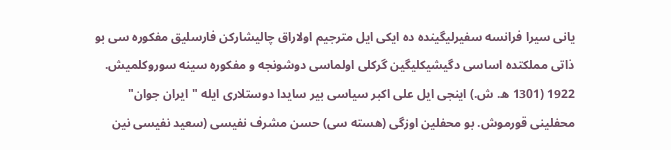یانی سیرا فرانسه سفیرلیگینده ده ایکی ایل مترجیم اولاراق چالیشارکن فارسلیق مفکوره سی بو ذاتی مملکتده اساسی دگیشیکلیگین گرکلی اولماسی دوشونجه و مفکوره سینه سوروکلمیش. 1922 (1301 ه. ش.) اینجی ایل علی اکبر سیاسی بیر سایدا دوستلاری ایله "ایران جوان" محفلینی قورموش. بو محفلین اوزگی (هسته سی) حسن مشرف نفیسی (سعید نفیسی نین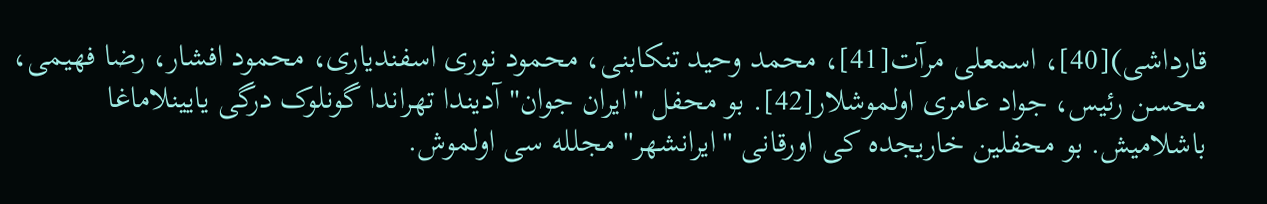قارداشی)[40]، اسمعلی مرآت[41]، محمد وحید تنکابنی، محمود نوری اسفندیاری، محمود افشار، رضا فهیمی، محسن رئیس، جواد عامری اولموشلار[42]. بو محفل "ایران جوان" آدیندا تهراندا گونلوک درگی یایینلاماغا باشلامیش. بو محفلین خاریجده کی اورقانی "ایرانشهر" مجلله سی اولموش.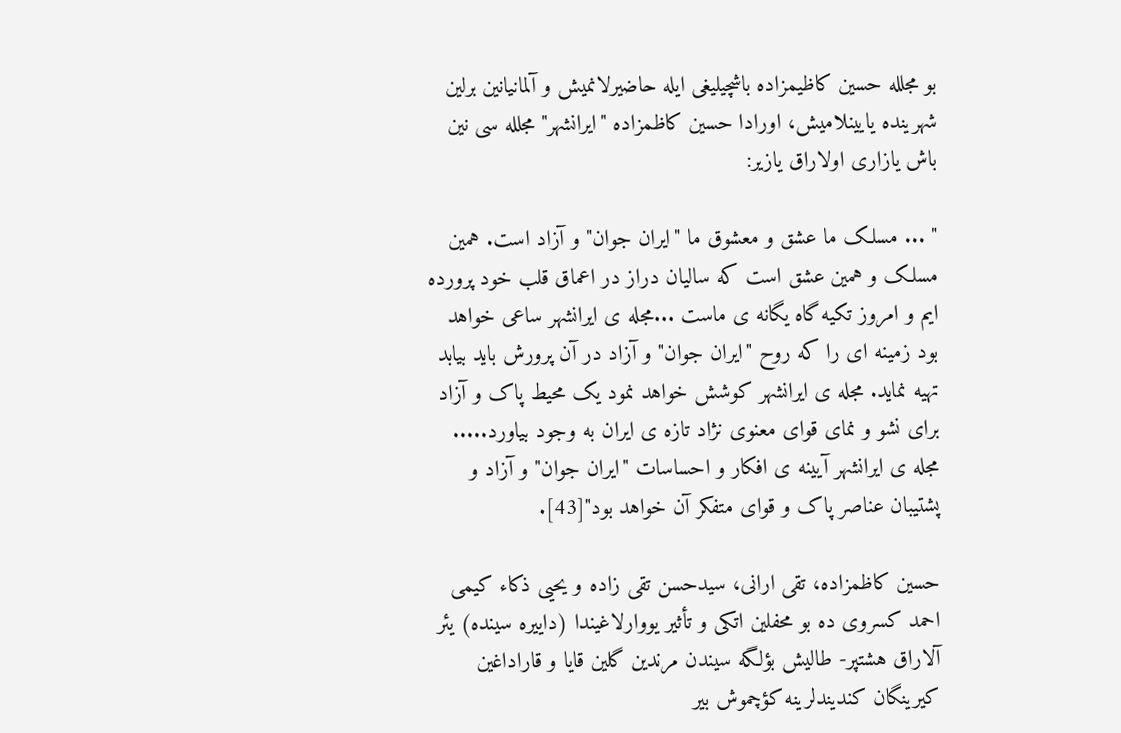بو مجلله حسین کاظیمزاده باشچیلیغی ایله حاضیرلانمیش و آلمانیانین برلین شهرینده یایینلامیش، اورادا حسین کاظمزاده "ایرانشهر" مجلله سی نین باش یازاری اولاراق یازیر:

" ... مسلک ما عشق و معشوق ما "ایران جوان" و آزاد است. همین مسلک و همین عشق است که سالیان دراز در اعماق قلب خود پرورده ایم و امروز تکیه گاه یگانه ی ماست ...مجله ی ایرانشهر ساعی خواهد بود زمینه ای را که روح "ایران جوان" و آزاد در آن پرورش باید بیابد تهیه نماید. مجله ی ایرانشهر کوشش خواهد نمود یک محیط پاک و آزاد برای نشو و نمای قوای معنوی نژاد تازه ی ایران به وجود بیاورد.....  مجله ی ایرانشهر آیینه ی افکار و احساسات "ایران جوان" و آزاد و پشتیبان عناصر پاک و قوای متفکر آن خواهد بود"[43].

حسین کاظمزاده، تقی ارانی، سیدحسن تقی زاده و یحیی ذکاء کیمی احمد کسروی ده بو محفلین اتکی و تأثیر یووارلاغیندا (داییره سینده) یئر آلاراق هشتپر- طالیش بؤلگه سیندن مرندین گلین قایا و قاراداغین کیرینگان کندیندلرینه کؤچموش بیر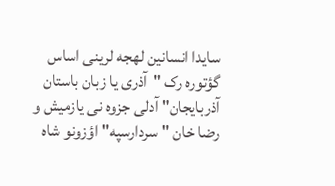سایدا انسانین لهجه لرینی اساس گؤتوره رک "آذری یا زبان باستان آذربایجان" آدلی جزوه نی یازمیش و  رضا خان "سردارسپه" اؤزونو شاه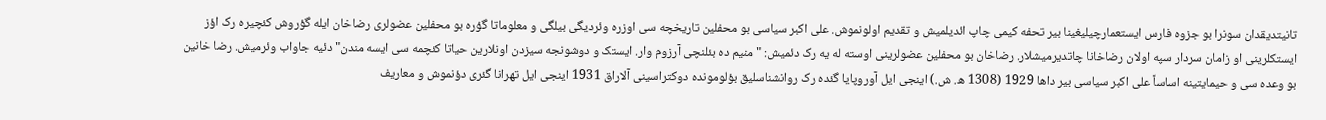تانیتدیقدان سونرا بو جزوه فارس ایستعمارچیلیغینا بیر تحفه کیمی چاپ ائدیلمیش و تقدیم اولونموش. علی اکبر سیاسی بو محفلین تاریخچه سی اوزره وئردیگی بیلگی و معلوماتا گؤره بو محفلین عضولری رضاخان ایله گؤروش کئچیره رک اؤز ایستکلرینی او زامان سردار سپه اولان رضاخانا چاتدیرمیشلار. رضاخان بو محفلین عضولرینی اوسته له یه رک دئمیش: "منیم ده بئلنچی آرزوم وار. ایستک و دوشونجه سیزدن اونلارین حیاتا کئچمه سی ایسه مندن" دئیه جاواب وئرمیش. رضا خانین بو وعده سی و حیمایتینه اساساً علی اکبر سیاسی بیر داها 1929 (1308 ه. ش.) اینجی ایل آوروپایا گئده رک روانشناسلیق بؤلومونده دوکتراسینی آلاراق 1931 اینجی ایل تهرانا گئری دؤنموش و معاریف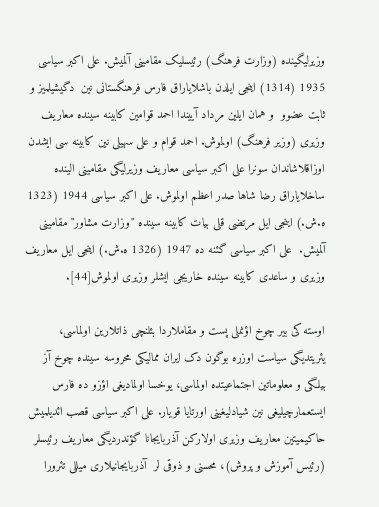وزیرلیگینده (وزارت فرهنگ) رئیسلیک مقامینی آلمیش. علی اکبر سیاسی 1935 (1314) اینجی ایلدن باشلایاراق فارس فرهنگستانی نین  دگیشیلمیز و ثابت عضوو  و همان ایلین مرداد آییندا احمد قوامین کابینه سینده معاریف وزیری (وزیر فرهنگ) اولموش. احمد قوام و علی سهیلی نین کابینه سی ایشدن اوزاقلاشاندان سونرا علی اکبر سیاسی معاریف وزیرلیگی مقامینی الینده ساخلایاراق رضا شاها صدر اعظم اولموش. علی اکبر سیاسی 1944 (1323 ه.ش.) اینجی ایل مرتضی قلی بیات کابینه سینده "وزارت مشاور" مقامینی آلمیش.  علی اکبر سیاسی گئنه ده 1947 (1326 ه.ش.) اینجی ایل معاریف وزیری و ساعدی کابینه سینده خاریجی ایشلر وزیری اولموش[44].

اوسته کی بیر چوخ اؤنملی پست و مقاملاردا بئلنچی ذاتلارین اولماسی، یئریتدیگی سیاست اوزره بوگون دک ایران ممالیکی محروسه سینده چوخ آز  بیلگی و معلوماتین اجتماعیتده اولماسی، یوخسا اولمادیغی اؤزو ده فارس ایستعمارچیلیغی نین شیادلیغینی اورتایا قویار. علی اکبر سیاسی قصب ائدیلمیش حاکیمیتین معاریف وزیری اولارکن آذربایجانا گؤندردیگی معاریف رئیسلر (رئیس آموزش و پروش)، محسنی و ذوقی لر  آذربایجانیلاری میللی تئرورا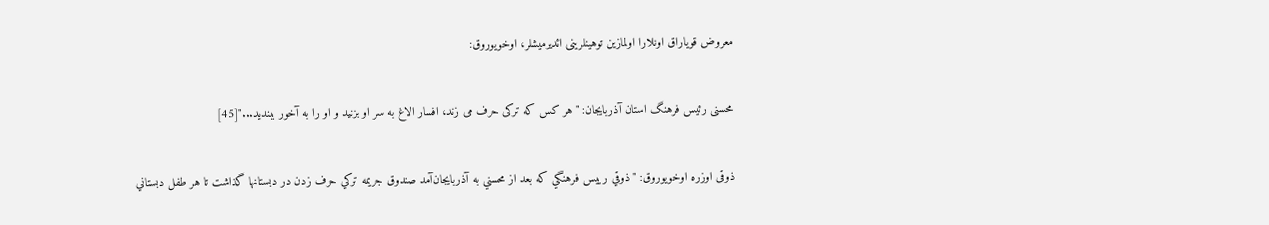معروض قویاراق اونلارا اولمازین توهینلرینی ائدیرمیشلر، اوخویوروق:

محسنی رئیس فرهنگ استان آذربایجان: "هر کس که ترکی حرف می زند، افسار الاغ به سر او بزنید و او را به آخور ببندید..."[45]

ذوقی اوزره اوخویوروق: "ذوقي رييس فرهنگي كه بعد از محسني به آذربايجان‌آمد صندوق جريمه تركي حرف زدن در دبستانها گذاشت تا هر طفل دبستاني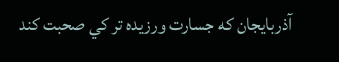آذربايجان كه جسارت ورزيده تر كي صحبت كند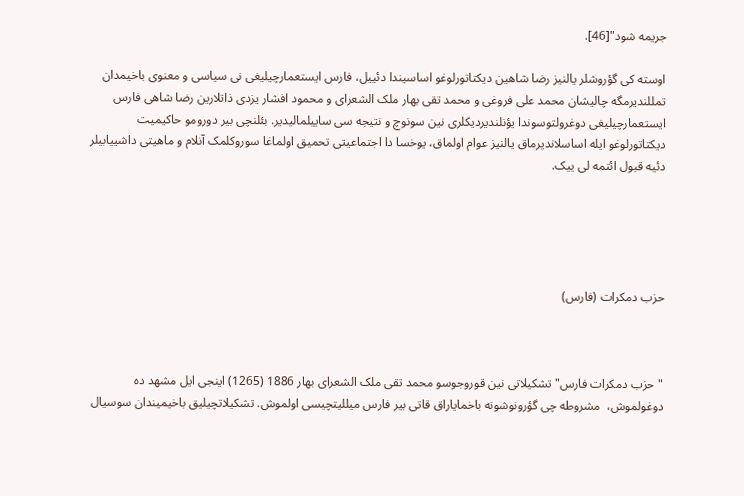جريمه شود"[46].

اوسته کی گؤروشلر یالنیز رضا شاهین دیکتاتورلوغو اساسیندا دئییل، فارس ایستعمارچیلیغی نی سیاسی و معنوی باخیمدان تمللندیرمگه چالیشان محمد علی فروغی و محمد تقی بهار ملک الشعرای و محمود افشار یزدی ذاتلارین رضا شاهی فارس ایستعمارچیلیغی دوغرولتوسوندا یؤنلندیردیکلری نین سونوچ و نتیجه سی ساییلمالیدیر. بئلنچی بیر دورومو حاکیمیت دیکتاتورلوغو ایله اساسلاندیرماق یالنیز عوام اولماق، یوخسا دا اجتماعیتی تحمیق اولماغا سوروکلمک آنلام و ماهیتی داشییابیلر دئیه قبول ائتمه لی ییک.





حزب دمکرات (فارس)



"حزب دمکرات فارس" تشکیلاتی نین قوروجوسو محمد تقی ملک الشعرای بهار 1886 (1265) اینجی ایل مشهد ده دوغولموش،  مشروطه چی گؤرونوشونه باخمایاراق قاتی بیر فارس میللیتچیسی اولموش. تشکیلاتچیلیق باخیمیندان سوسیال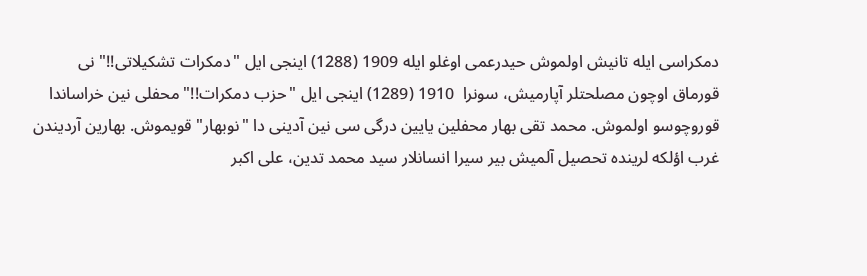دمکراسی ایله تانیش اولموش حیدرعمی اوغلو ایله 1909 (1288) اینجی ایل "دمکرات تشکیلاتی!!" نی قورماق اوچون مصلحتلر آپارمیش، سونرا  1910 (1289) اینجی ایل "حزب دمکرات!!" محفلی نین خراساندا قوروچوسو اولموش. محمد تقی بهار محفلین یایین درگی سی نین آدینی دا "نوبهار" قویموش. بهارین آردیندن غرب اؤلکه لرینده تحصیل آلمیش بیر سیرا انسانلار سید محمد تدین، علی اکبر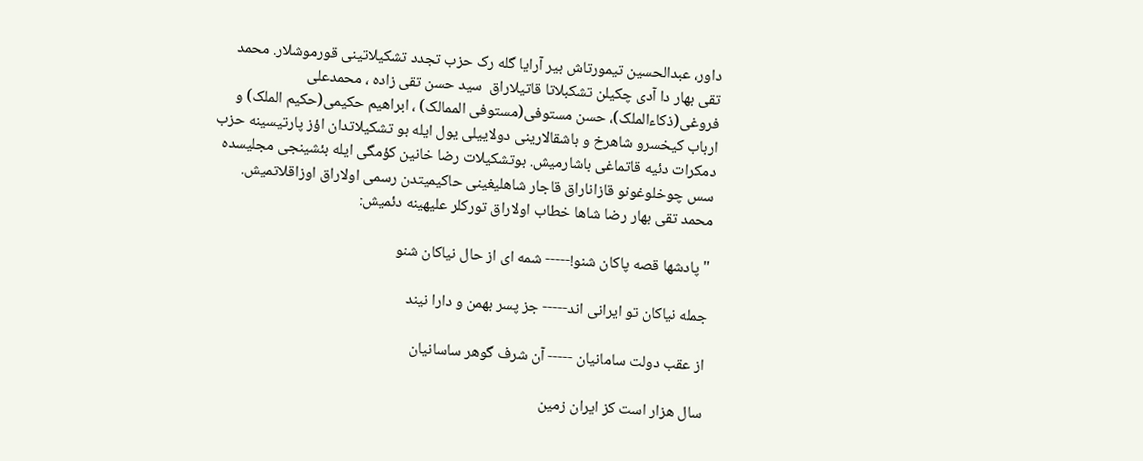داور، عبدالحسین تیمورتاش بیر آرایا گله رک حزب تجدد تشکیلاتینی قورموشلار. محمد تقی بهار دا آدی چکیلن تشکبلاتا قاتیلاراق  سید حسن تقی زاده ، محمدعلی فروغی(ذکاءالملک)، حسن مستوفی(مستوفی الممالک) ، ابراهیم حکیمی(حکیم الملک) و ارباب کیخسرو شاهرخ و باشقالارینی دولاییلی یول ایله بو تشکیلاتدان اؤز پارتیسینه حزب دمکرات دئیه قاتماغی باشارمیش. بوتشکیلات رضا خانین کؤمگی ایله بئشینجی مجلیسده سس چوخلوغونو قازاناراق قاجار شاهلیغینی حاکیمیتدن رسمی اولاراق اوزاقلاتمیش. محمد تقی بهار رضا شاها خطاب اولاراق تورکلر علیهینه دئمیش:

" پادشها قصه پاکان شنو!----- شمه ای از حال نیاکان شنو

جمله نیاکان تو ایرانی اند----- جز پسر بهمن و دارا نیند

از عقب دولت سامانیان ----- آن شرف گوهر ساسانیان

سال هزار است کز ایران زمین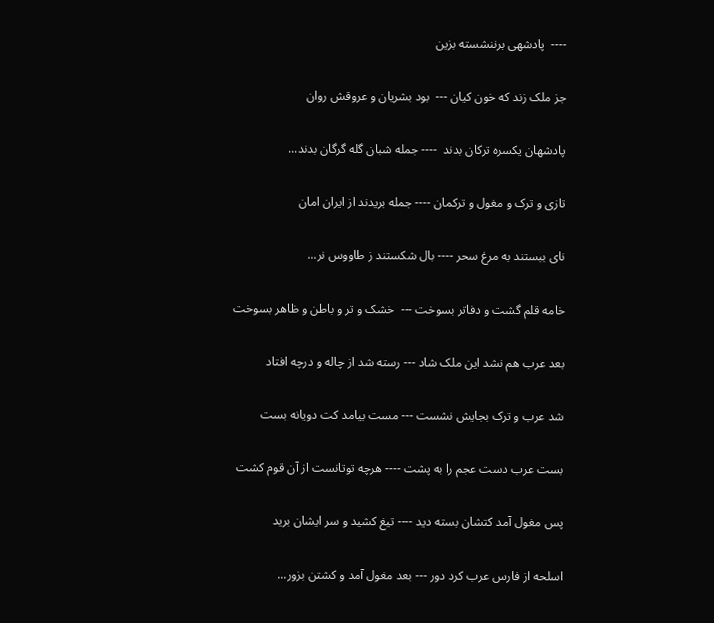----  پادشهی برننشسته بزین

جز ملک زند که خون کیان ---  بود بشریان و عروقش روان

پادشهان یکسره ترکان بدند  ---- جمله شبان گله گرگان بدند...

تازی و ترک و مغول و ترکمان ---- جمله بریدند از ایران امان

نای ببستند به مرغ سحر ---- بال شکستند ز طاووس نر...

خامه قلم گشت و دفاتر بسوخت ---  خشک و تر و باطن و ظاهر بسوخت

بعد عرب هم نشد این ملک شاد --- رسته شد از چاله و درچه افتاد

شد عرب و ترک بجایش نشست --- مست بیامد کت دویانه بست

بست عرب دست عجم را به پشت ---- هرچه توتانست از آن قوم کشت

پس مغول آمد کتشان بسته دید ---- تیغ کشید و سر ایشان برید

اسلحه از فارس عرب کرد دور --- بعد مغول آمد و کشتن بزور...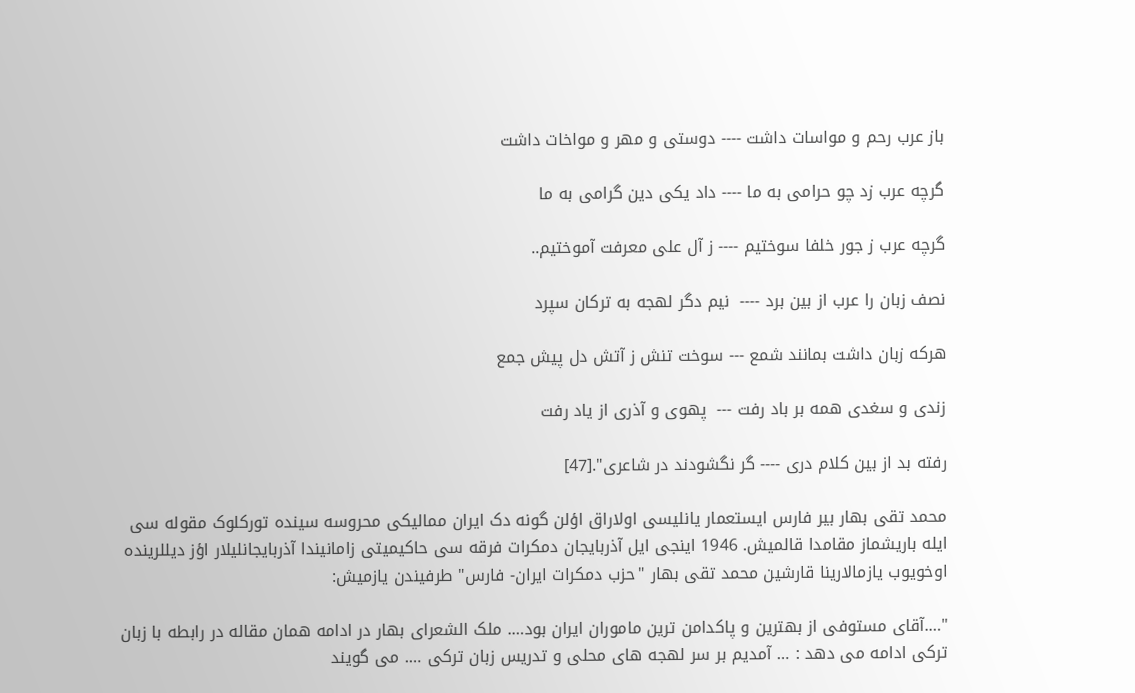باز عرب رحم و مواسات داشت ---- دوستی و مهر و مواخات داشت

گرچه عرب زد چو حرامی به ما ---- داد یکی دین گرامی به ما

گرچه عرب ز جور خلفا سوختیم ---- ز آل علی معرفت آموختیم..

نصف زبان را عرب از بین برد ----  نیم دگر لهجه به ترکان سپرد

هرکه زبان داشت بمانند شمع --- سوخت تنش ز آتش دل پیش جمع

زندی و سغدی همه بر باد رفت ---  پهوی و آذری از یاد رفت

رفته بد از بین کلام دری ---- گر نگشودند در شاعری".[47]

محمد تقی بهار بیر فارس ایستعمار یانلیسی اولاراق اؤلن گونه دک ایران ممالیکی محروسه سینده تورکلوک مقوله سی ایله باریشماز مقامدا قالمیش. 1946 اینجی ایل آذربایجان دمکرات فرقه سی حاکیمیتی زامانیندا آذربایجانلیلار اؤز دیللرینده اوخویوب یازمالارینا قارشین محمد تقی بهار "حزب دمکرات ایران- فارس" طرفیندن یازمیش:

"….آقای مستوفی از بهترین و پاکدامن ترین ماموران ایران بود…. ملک الشعرای بهار در ادامه همان مقاله در رابطه با زبان ترکی ادامه می دهد : … آمدیم بر سر لهجه های محلی و تدریس زبان ترکی …. می گویند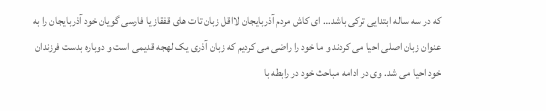که در سه ساله ابتدایی ترکی باشد… ای کاش مردم آذربایجان لااقل زبان تات های قفقاز یا فارسی گویان خود آذربایجان را به عنوان زبان اصلی احیا می کردند و ما خود را راضی می کردیم که زبان آذری یک لهجه قدیمی است و دوباره بدست فرزندان خود احیا می شد. وی در ادامه مباحث خود در رابطه با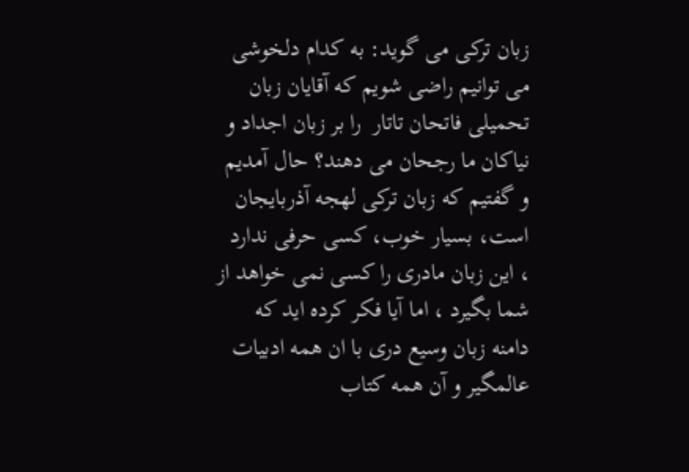زبان ترکی می گوید: به کدام دلخوشی می توانیم راضی شویم که آقایان زبان تحمیلی فاتحان تاتار  را بر زبان اجداد و نیاکان ما رجحان می دهند؟ حال آمدیم و گفتیم که زبان ترکی لهجه آذربایجان است، بسیار خوب، کسی حرفی ندارد ، این زبان مادری را کسی نمی خواهد از شما بگیرد ، اما آیا فکر کرده اید که دامنه زبان وسیع دری با ان همه ادبیات عالمگیر و آن همه کتاب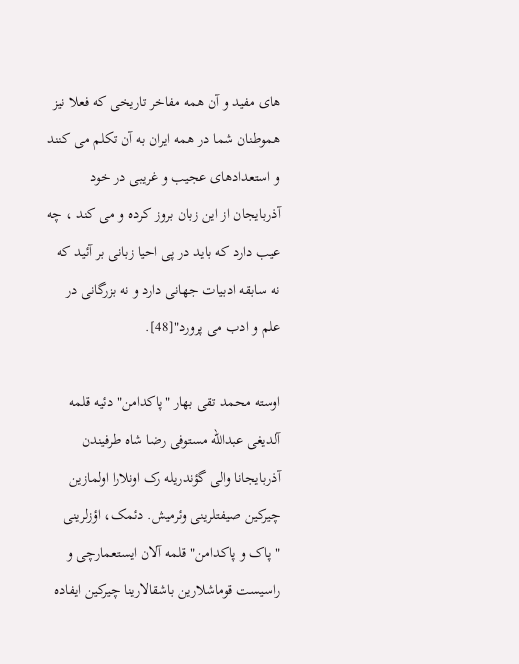های مفید و آن همه مفاخر تاریخی که فعلا نیز هموطنان شما در همه ایران به آن تکلم می کنند و استعدادهای عجیب و غریبی در خود آذربایجان از این زبان بروز کرده و می کند ، چه عیب دارد که باید در پی احیا زبانی بر آئید که نه سابقه ادبیات جهانی دارد و نه بزرگانی در علم و ادب می پرورد"[48].

اوسته محمد تقی بهار "پاکدامن" دئیه قلمه آلدیغی عبدالله مستوفی رضا شاه طرفیندن آذربایجانا والی گؤندریله رک اونلارا اولمازین چیرکین صیفتلرینی وئرمیش. دئمک، اؤزلرینی "پاک و پاکدامن" قلمه آلان ایستعمارچی و راسیست قوماشلارین باشقالارینا چیرکین ایفاده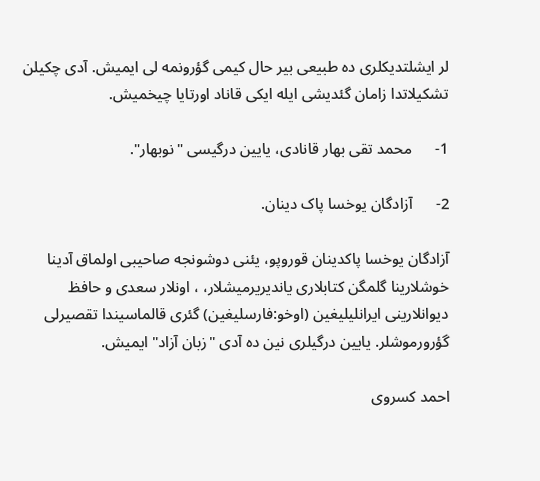لر ایشلتدیکلری ده طبیعی بیر حال کیمی گؤرونمه لی ایمیش. آدی چکیلن تشکیلاتدا زامان گئدیشی ایله ایکی قاناد اورتایا چیخمیش.

1-      محمد تقی بهار قانادی، یایین درگیسی "نوبهار".

2-      آزادگان یوخسا پاک دینان.

آزادگان یوخسا پاکدینان قوروپو، یئنی دوشونجه صاحیبی اولماق آدینا خوشلارینا گلمگن کتابلاری یاندیریرمیشلار، ، اونلار سعدی و حافظ دیوانلارینی ایرانلیلیغین (اوخو:فارسلیغین) گئری قالماسیندا تقصیرلی گؤرورموشلر. یایین درگیلری نین ده آدی "زبان آزاد" ایمیش.

احمد کسروی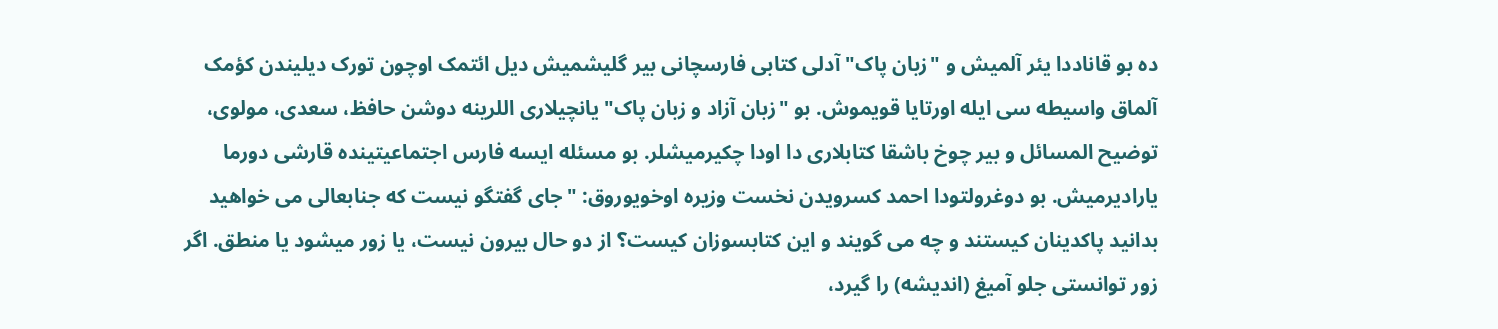ده بو قاناددا یئر آلمیش و "زبان پاک" آدلی کتابی فارسچانی بیر گلیشمیش دیل ائتمک اوچون تورک دیلیندن کؤمک آلماق واسیطه سی ایله اورتایا قویموش. بو "زبان آزاد و زبان پاک" یانچیلاری اللرینه دوشن حافظ، سعدی، مولوی، توضیح المسائل و بیر چوخ باشقا کتابلاری دا اودا چکیرمیشلر. بو مسئله ایسه فارس اجتماعیتینده قارشی دورما یارادیرمیش. بو دوغرولتودا احمد کسرویدن نخست وزیره اوخویوروق: "جای گفتگو نیست که جنابعالی می خواهید بدانید پاکدینان کیستند و چه می گویند و این کتابسوزان کیست؟ از دو حال بیرون نیست، یا زور میشود یا منطق. اگر زور توانستی جلو آمیغ (اندیشه) را گیرد،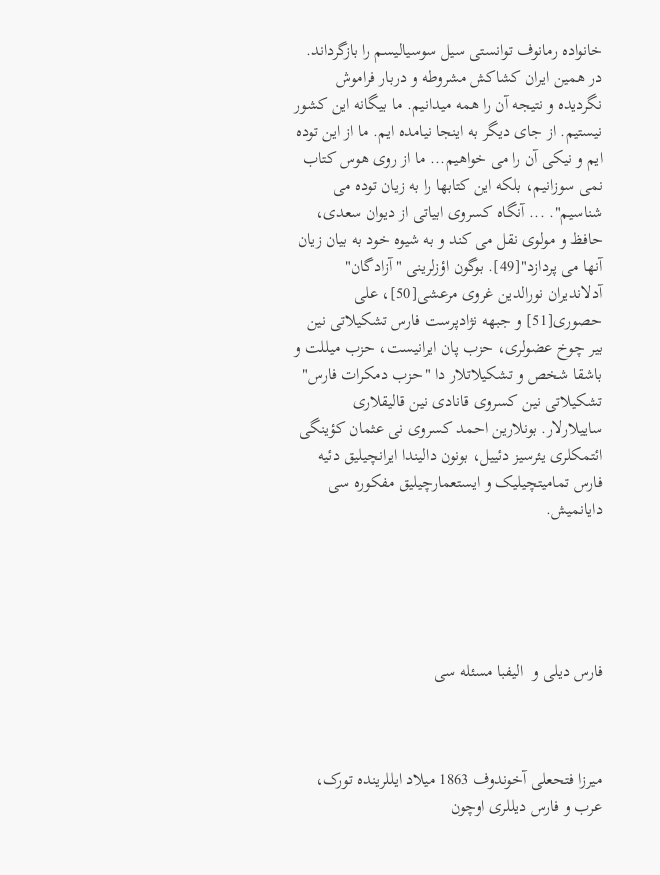خانواده رمانوف توانستی سیل سوسیالیسم را بازگرداند. در همین ایران کشاکش مشروطه و دربار فراموش نگردیده و نتیجه آن را همه میدانیم. ما بیگانه این کشور نیستیم. از جای دیگر به اینجا نیامده ایم. ما از این توده ایم و نیکی آن را می خواهیم... ما از روی هوس کتاب نمی سوزانیم، بلکه این کتابها را به زیان توده می شناسیم". ... آنگاه کسروی ابیاتی از دیوان سعدی، حافظ و مولوی نقل می کند و به شیوه خود به بیان زیان آنها می پردازد"[49]. بوگون اؤزلرینی "آزادگان" آدلاندیران نورالدین غروی مرعشی[50]، علی حصوری[51] و جبهه نژادپرست فارس تشکیلاتی نین بیر چوخ عضولری، حزب پان ایرانیست، حزب میللت و باشقا شخص و تشکیلاتلار دا "حزب دمکرات فارس" تشکیلاتی نین کسروی قانادی نین قالیقلاری ساییلارلار. بونلارین احمد کسروی نی عثمان کؤینگی ائتمکلری یئرسیز دئییل، بونون دالیندا ایرانچیلیق دئیه فارس تمامیتچیلیک و ایستعمارچیلیق مفکوره سی دایانمیش.





فارس دیلی و  الیفبا مسئله سی



میرزا فتحعلی آخوندوف 1863 میلاد ایللرینده تورک، عرب و فارس دیللری اوچون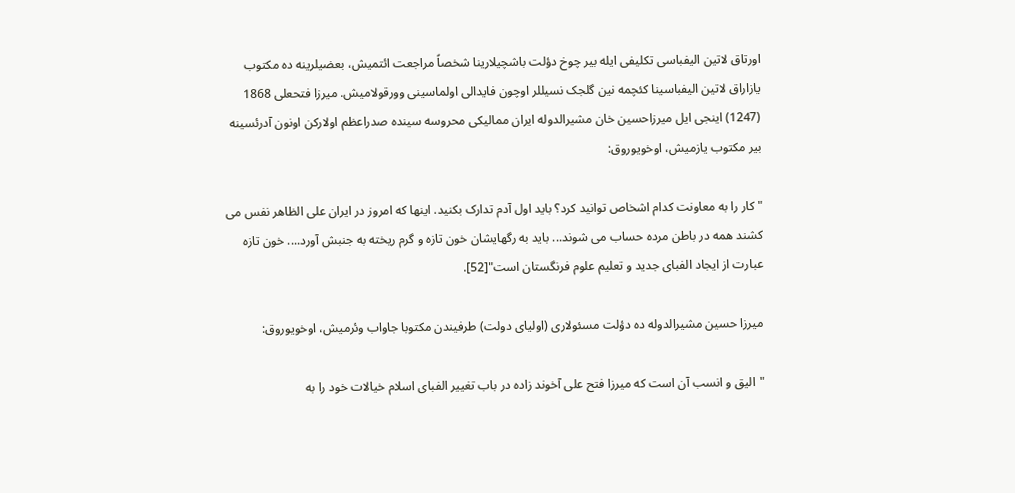اورتاق لاتین الیفباسی تکلیفی ایله بیر چوخ دؤلت باشچیلارینا شخصاً مراجعت ائتمیش، بعضیلرینه ده مکتوب یازاراق لاتین الیفباسینا کئچمه نین گلجک نسیللر اوچون فایدالی اولماسینی وورقولامیش. میرزا فتحعلی 1868 (1247) اینجی ایل میرزاحسین خان مشیرالدوله ایران ممالیکی محروسه سینده صدراعظم اولارکن اونون آدرئسینه بیر مکتوب یازمیش، اوخویوروق:

" کار را به معاونت کدام اشخاص توانید کرد؟ باید اول آدم تدارک بکنید. اینها که امروز در ایران علی الظاهر نفس می کشند همه در باطن مرده حساب می شوند... باید به رگهایشان خون تازه و گرم ریخته به جنبش آورد.... خون تازه عبارت از ایجاد الفبای جدید و تعلیم علوم فرنگستان است"[52].

میرزا حسین مشیرالدوله ده دؤلت مسئولاری (اولیای دولت) طرفیندن مکتوبا جاواب وئرمیش، اوخویوروق:

"الیق و انسب آن است که میرزا فتح علی آخوند زاده در باب تغییر الفبای اسلام خیالات خود را به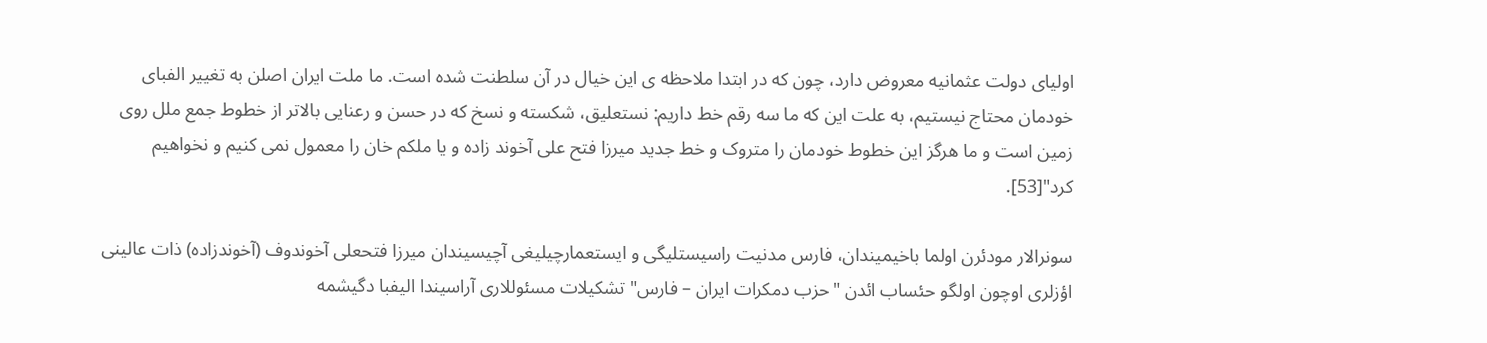اولیای دولت عثمانیه معروض دارد، چون که در ابتدا ملاحظه ی این خیال در آن سلطنت شده است. ما ملت ایران اصلن به تغییر الفبای خودمان محتاج نیستیم، به علت این که ما سه رقم خط داریم: نستعلیق، شکسته و نسخ که در حسن و رعنایی بالاتر از خطوط جمع ملل روی زمین است و ما هرگز این خطوط خودمان را متروک و خط جدید میرزا فتح علی آخوند زاده و یا ملکم خان را معمول نمی کنیم و نخواهیم کرد"[53].

سونرالار مودئرن اولما باخیمیندان، فارس مدنیت راسیستلیگی و ایستعمارچیلیغی آچیسیندان میرزا فتحعلی آخوندوف (آخوندزاده) ذات عالینی اؤزلری اوچون اولگو حئساب ائدن "حزب دمکرات ایران – فارس" تشکیلات مسئوللاری آراسیندا الیفبا دگیشمه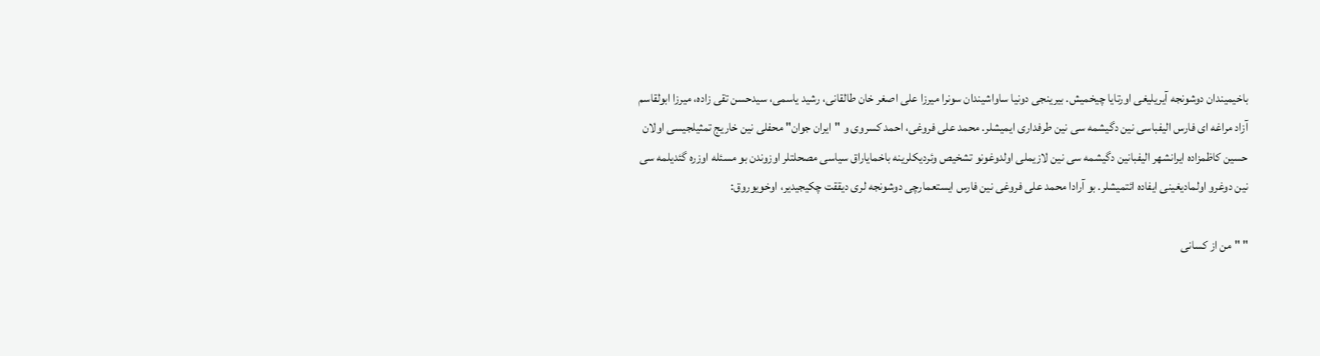باخیمیندان دوشونجه آیریلیغی اورتایا چیخمیش. بیرینجی دونیا ساواشیندان سونرا میرزا علی اصغر خان طالقانی، رشید یاسمی، سیدحسن تقی زاده، میرزا ابولقاسم آزاد مراغه ای فارس الیفباسی نین دگیشمه سی نین طرفداری ایمیشلر. محمد علی فروغی، احمد کسروی و "ایران جوان" محفلی نین خاریج تمثیلجیسی اولان حسین کاظمزاده ایرانشهر الیفبانین دگیشمه سی نین لازیملی اولدوغونو تشخیص وئردیکلرینه باخمایاراق سیاسی مصحلتلر اوزوندن بو مسئله اوزره گئدیلمه سی نین دوغرو اولمادیغینی ایفاده ائتمیشلر. بو آرادا محمد علی فروغی نین فارس ایستعمارچی دوشونجه لری دیققت چکیجیدیر، اوخویوروق:

" " من از کسانی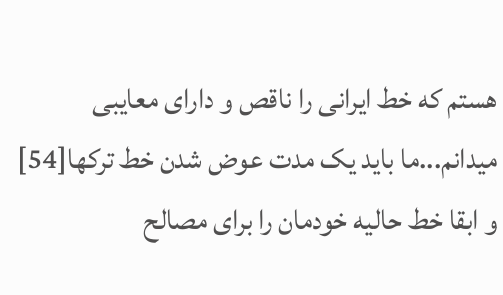هستم که خط ايرانی را ناقص و دارای معايبی ميدانم...ما بايد يک مدت عوض شدن خط ترکها[54] و ابقا خط حاليه خودمان را برای مصالح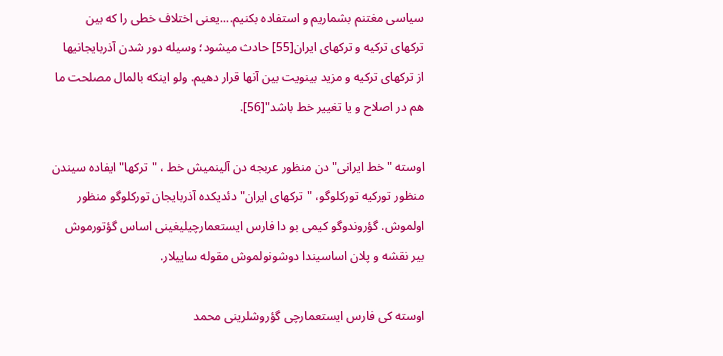سياسی مغتنم بشماريم و استفاده بکنيم....يعنی اختلاف خطی را که بين ترکهای ترکيه و ترکهای ايران[55] حادث ميشود؛ وسيله دور شدن آذربايجانيها  از ترکهای ترکيه و مزيد بينويت بين آنها قرار دهيم. ولو اينکه بالمال مصلحت ما هم در اصلاح و يا تغيير خط باشد"[56].

اوسته "خط ایرانی" دن منظور عربجه دن آلینمیش خط ، "ترکها" ایفاده سیندن منظور تورکیه تورکلوگو، "ترکهای ایران" دئدیکده آذربایجان تورکلوگو منظور اولموش. گؤروندوگو کیمی بو دا فارس ایستعمارچیلیغینی اساس گؤتورموش بیر نقشه و پلان اساسیندا دوشونولموش مقوله ساییلار.

اوسته کی فارس ایستعمارچی گؤروشلرینی محمد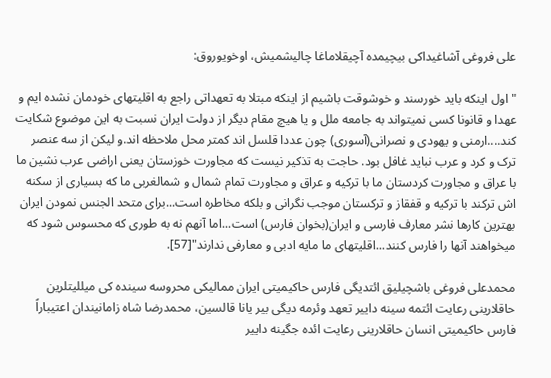علی فروغی آشاغیداکی بیچیمده آچیقلاماغا چالیشمیش، اوخویوروق:

"اول اينکه بايد خورسند و خوشوقت باشيم از اينکه مبتلا به تعهداتی راجع به اقليتهای خودمان نشده ايم و عهدا و قانونا کسی نميتواند به جامعه ملل و يا هيچ مقام ديگر از دولت ايران نسبت به اين موضوع شکايت کند....ارمنی و يهودی و نصرانی(آسوری) چون عددا قلسل اند کمتر محل ملاحظه اند.و ليکن از سه عنصر ترک و کرد و عرب نبايد غافل بود. حاجت به تذکير نيست که مجاورت خوزستان يعنی اراضی عرب نشين ما با عراق و مجاورت کردستان ما با ترکيه و عراق و مجاورت تمام شمال و شمالغربی ما که بسياری از سکنه اش ترکند با ترکيه و قفقاز و ترکستان موجب نگرانی و بلکه مخاطره است...برای متحد الجنس نمودن ايران بهترين کارها نشر معارف فارسی و ايران(بخوان فارس) است...اما آنهم نه به طوری که محسوس شود که ميخواهند آنها را فارس کنند...اقليتهای ما مايه ادبی و معارفی ندارند"[57].

محمدعلی فروغی باشچیلیق ائتدیگی فارس حاکیمیتی ایران ممالیکی محروسه سینده کی میللیتلرین حاقلارینی رعایت ائتمه سینه داییر تعهد وئرمه دیگی بیر یانا قالسین، محمدرضا شاه زامانیندان اعتیباراً فارس حاکیمیتی انسان حاقلارینی رعایت ائده جگینه داییر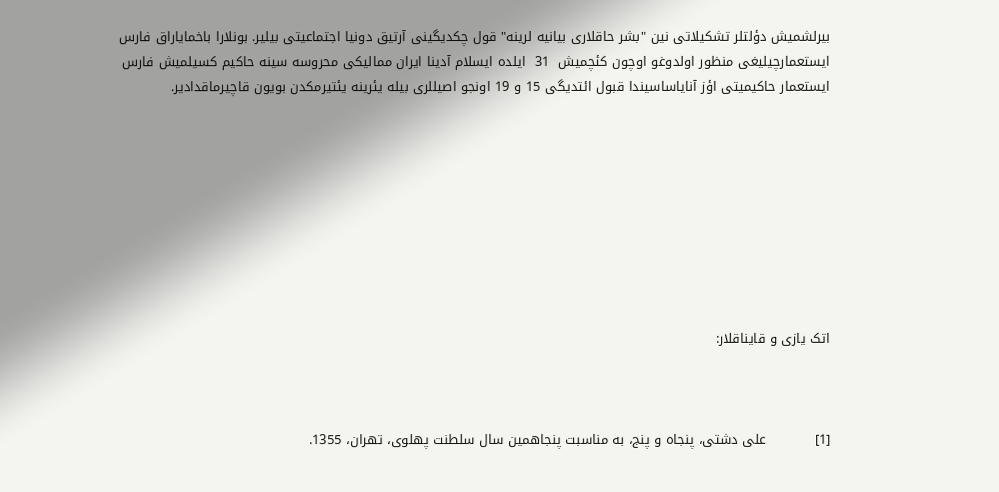بیرلشمیش دؤلتلر تشکیلاتی نین "بشر حاقلاری بیانیه لرینه" قول چکدیگینی آرتیق دونیا اجتماعیتی بیلیر. بونلارا باخمایاراق فارس ایستعمارچیلیغی منظور اولدوغو اوچون کئچمیش  31  ایلده ایسلام آدینا ایران ممالیکی محروسه سینه حاکیم کسیلمیش فارس ایستعمار حاکیمیتی اؤز آنایاساسیندا قبول ائتدیگی 15 و 19 اونجو اصیللری بیله یئرینه یئتیرمکدن بویون قاچیرماقدادیر.









اتک یازی و قایناقلار:



[1]           علی دشتی، پنجاه و پنج، به مناسبت پنجاهمین سال سلطنت پهلوی، تهران، 1355.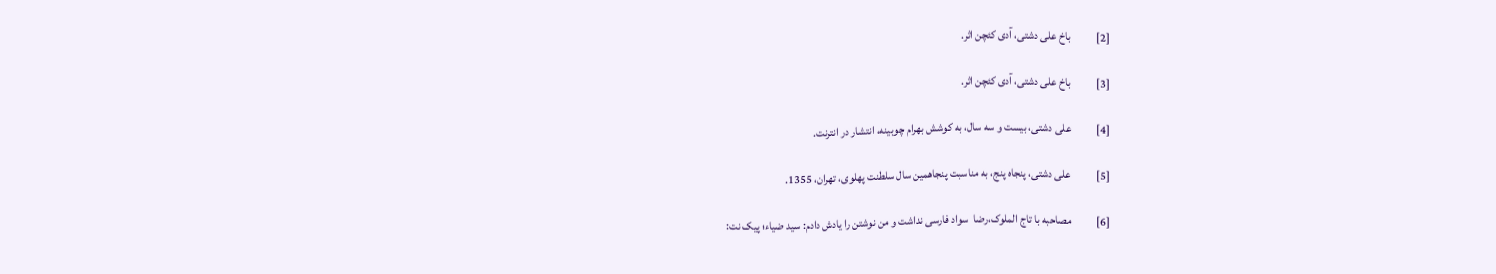[2]           باخ علی دشتی، آدی کئچن اثر.

[3]           باخ علی دشتی، آدی کئچن اثر.

[4]           علی دشتی، بیست و سه سال، به کوشش بهرام چوبینه، انتشار در انترنت.

[5]           علی دشتی، پنجاه پنج، به مناسبت پنجاهمین سال سلطنت پهلوی، تهران، 1355.

[6]           مصاحبه با تاج الملوک،رضا  سواد فارسی نداشت و من نوشتن را یادش دادم: سید ضیاء؛ پیک نت: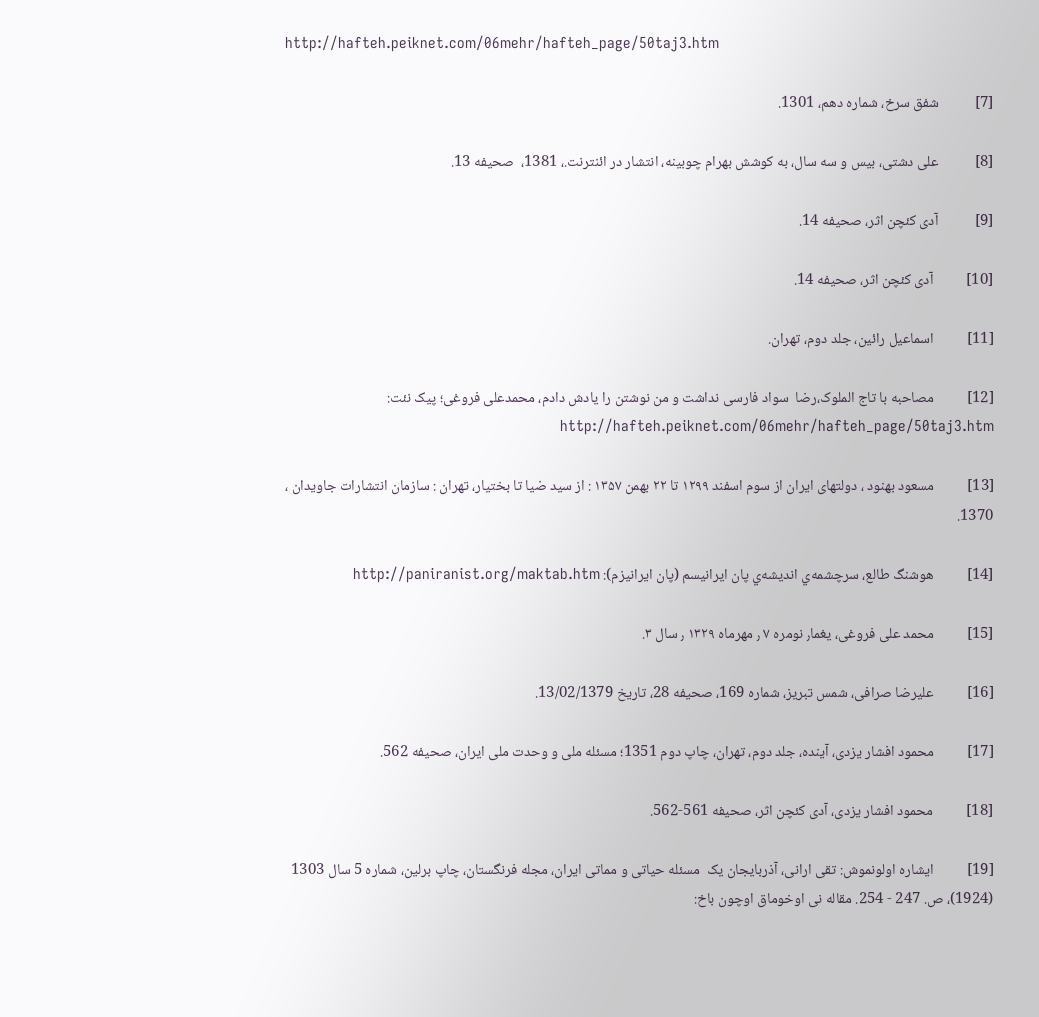http://hafteh.peiknet.com/06mehr/hafteh_page/50taj3.htm

[7]           شفق سرخ، شماره دهم، 1301.

[8]           علی دشتی، بیس و سه سال، به کوشش بهرام چوبینه، انتشار در ائنترنت.، 1381،  صحیفه 13.

[9]           آدی کئچن اثر، صحیفه 14.

[10]          آدی کئچن اثر، صحیفه 14.

[11]          اسماعیل رائین، جلد دوم، تهران.

[12]          مصاحبه با تاج الملوک،رضا  سواد فارسی نداشت و من نوشتن را یادش دادم، محمدعلی فروغی؛ پیک نئت: http://hafteh.peiknet.com/06mehr/hafteh_page/50taj3.htm

[13]          مسعود بهنود ، دولتهای ایران از سوم اسفند ۱۲۹۹ تا ۲۲ بهمن ۱۳۵۷ : از سید ضیا تا بختیار، تهران : سازمان انتشارات جاویدان ، 1370.

[14]          هوشنگ طالع، سرچشمه‌ي‌ انديشه‌ي‌ پان‌ ايرانيسم‌ (پان‌ ايرانيزم‌): http://paniranist.org/maktab.htm

[15]          محمد علی فروغى، يغما٫ نومره ٧ ٫ مهرماه ١٣٢٩ ٫ سال ٣.

[16]          علیرضا صرافی، شمس تبریز، شماره 169، صحیفه 28، تاریخ 13/02/1379.

[17]          محمود افشار یزدی، آینده، جلد دوم، تهران، چاپ دوم 1351؛ مسئله ملی و وحدت ملی ایران، صحیفه 562.

[18]          محمود افشار یزدی، آدی کئچن اثر، صحیفه 561-562.

[19]          ایشاره اولونموش: تقی ارانی، آذربایجان یک  مسئله حیاتی و مماتی ایران، مجله فرنگستان، چاپ برلين، شماره 5 سال 1303 (1924)، ص. 247 - 254. مقاله نی اوخوماق اوچون باخ: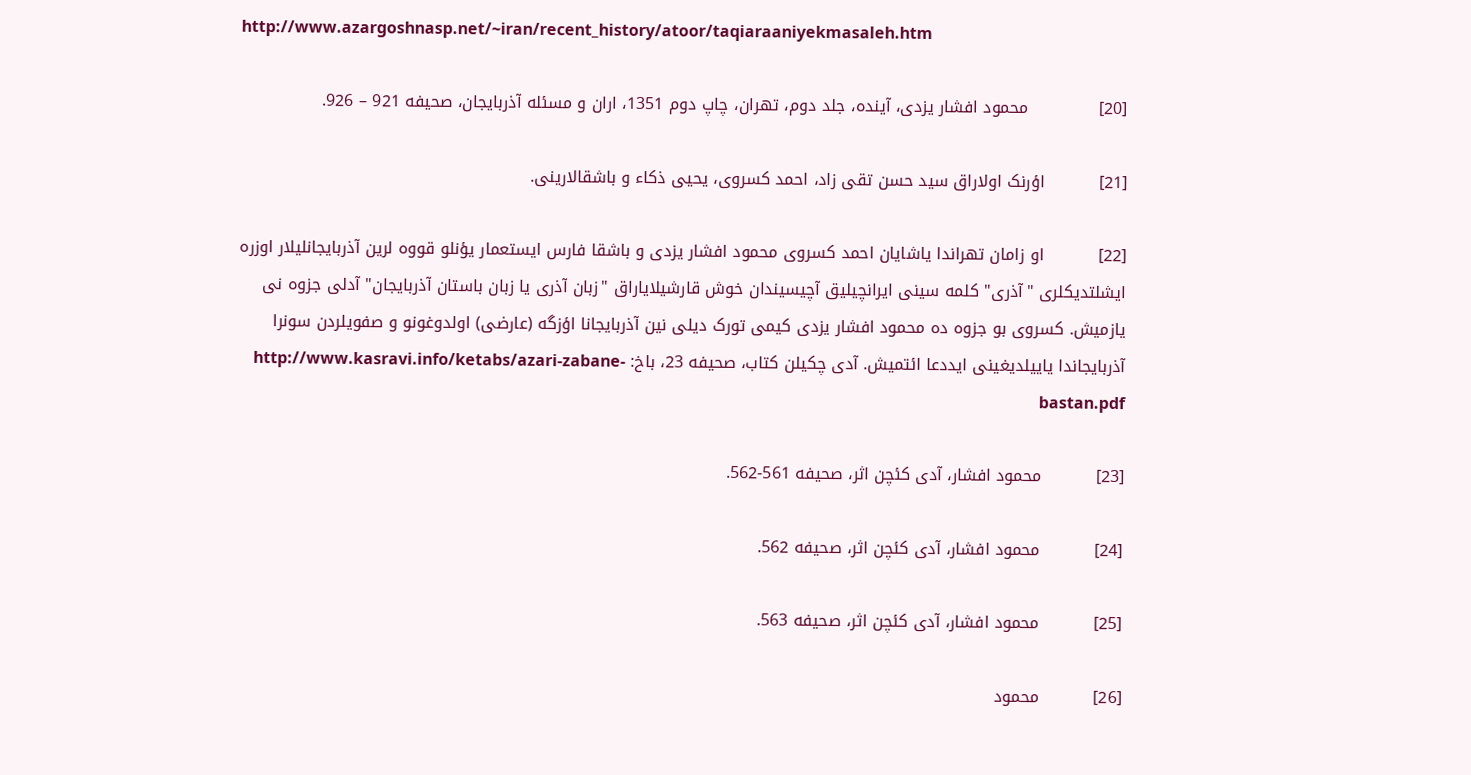http://www.azargoshnasp.net/~iran/recent_history/atoor/taqiaraaniyekmasaleh.htm

[20]             محمود افشار یزدی، آینده، جلد دوم، تهران، چاپ دوم 1351، اران و مسئله آذربایجان، صحیفه 921 – 926.

[21]          اؤرنک اولاراق سید حسن تقی زاد، احمد کسروی، یحیی ذکاء و باشقالارینی.

[22]          او زامان تهراندا یاشایان احمد کسروی محمود افشار یزدی و باشقا فارس ایستعمار یؤنلو قووه لرین آذربایجانلیلار اوزره ایشلتدیکلری "آذری" کلمه سینی ایرانچیلیق آچیسیندان خوش قارشیلایاراق "زبان آذری یا زبان باستان آذربایجان" آدلی جزوه نی یازمیش. کسروی بو جزوه ده محمود افشار یزدی کیمی تورک دیلی نین آذربایجانا اؤزگه (عارضی) اولدوغونو و صفویلردن سونرا آذربایجاندا یاییلدیغینی ایددعا ائتمیش. آدی چکیلن کتاب، صحیفه 23، باخ: http://www.kasravi.info/ketabs/azari-zabane-bastan.pdf

[23]          محمود افشار، آدی کئچن اثر، صحیفه 561-562.

[24]          محمود افشار، آدی کئچن اثر، صحیفه 562.

[25]          محمود افشار، آدی کئچن اثر، صحیفه 563.

[26]          محمود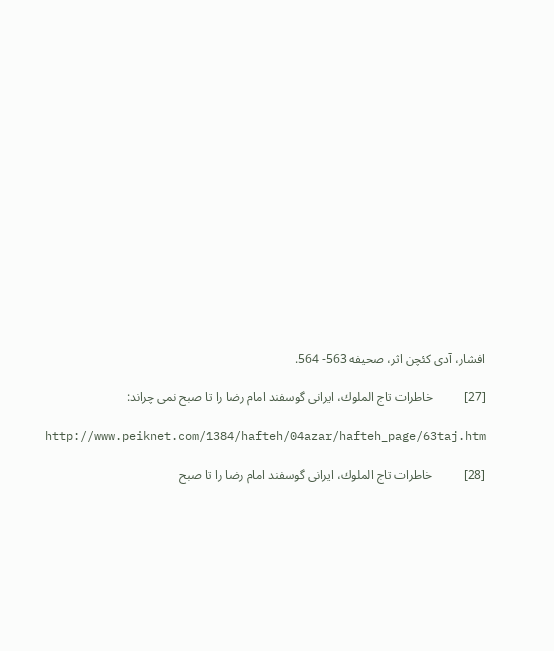افشار، آدی کئچن اثر، صحیفه 563- 564.

[27]          خاطرات تاج الملوك، ايرانی گوسفند امام رضا را تا صبح نمی چراند:

 http://www.peiknet.com/1384/hafteh/04azar/hafteh_page/63taj.htm

[28]          خاطرات تاج الملوك، ايرانی گوسفند امام رضا را تا صبح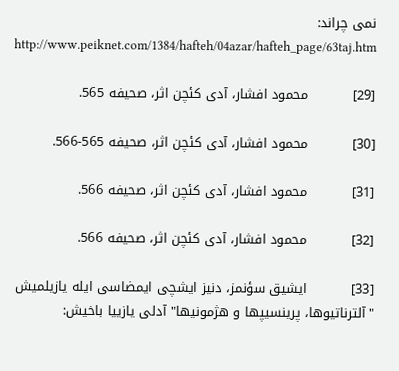نمی چراند: http://www.peiknet.com/1384/hafteh/04azar/hafteh_page/63taj.htm

[29]          محمود افشار، آدی کئچن اثر، صحیفه 565.

[30]          محمود افشار، آدی کئچن اثر، صحیفه 565-566.

[31]          محمود افشار، آدی کئچن اثر، صحیفه 566.

[32]          محمود افشار، آدی کئچن اثر، صحیفه 566.

[33]          ایشیق سؤنمز، دنیز ایشچی ایمضاسی ایله یازیلمیش "آلترناتیوها، پرینسیپها و هژمونیها" آدلی یازییا باخیش: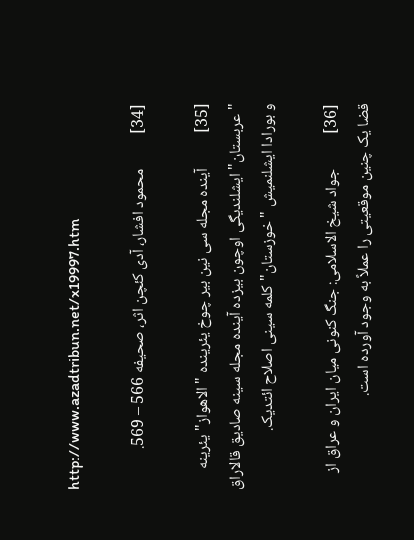http://www.azadtribun.net/x19997.htm

[34]          محمود افشار، آدی کئچن اثر، صحیفه 566 – 569.

[35]          آینده مجله سی نین بیر چوخ یئرینده "الاهواز" یئرینه "عربستان" ایشلندیگی اوچون بیزده آینده مجله سینه صادیق قالاراق و بورادا ایشلنمیش "خوزستان" کلمه سینی اصلاح ائتدیک.

[36]          جواد شیخ الاسلامی: جنگ کنونی میان ایران و عراق از قضا یک چنین موقعیتی را عملاً به وجود آورده است.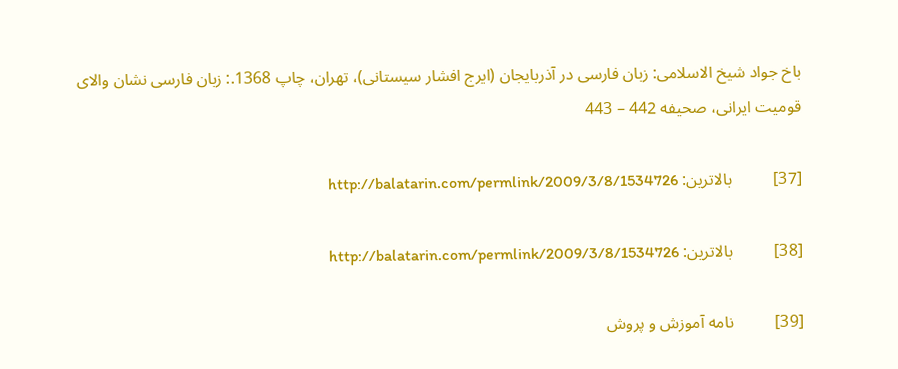باخ جواد شیخ الاسلامی: زبان فارسی در آذربایجان (ایرج افشار سیستانی)، تهران، چاپ 1368.: زبان فارسی نشان والای قومیت ایرانی، صحیفه 442 – 443

[37]          بالاترین: http://balatarin.com/permlink/2009/3/8/1534726

[38]          بالاترین: http://balatarin.com/permlink/2009/3/8/1534726

[39]          نامه آموزش و پروش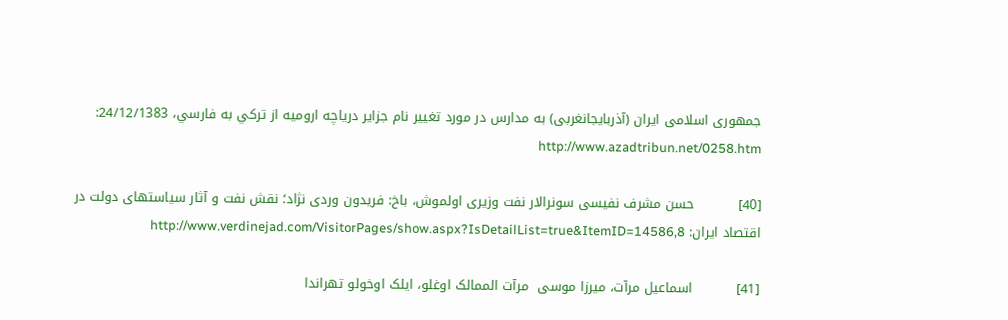جمهوری اسلامی ایران (آذربایجانغربی) به مدارس در مورد تغيير نام جزاير درياچه اروميه از تركي به فارسي، 24/12/1383: http://www.azadtribun.net/0258.htm

[40]          حسن مشرف نفیسی سونرالار نفت وزیری اولموش، باخ: فریدون وردی نژاد؛ نقش نفت و آثار سیاستهای دولت در اقتصاد ایران: http://www.verdinejad.com/VisitorPages/show.aspx?IsDetailList=true&ItemID=14586,8

[41]          اسماعیل مرآت، میرزا موسی  مرآت الممالک اوغلو، ایلک اوخولو تهراندا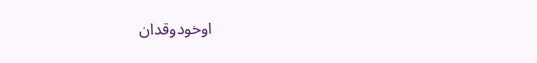اوخودوقدان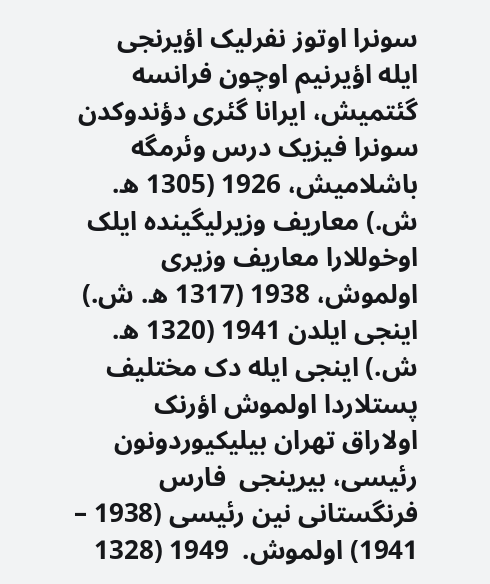سونرا اوتوز نفرلیک اؤیرنجی ایله اؤیرنیم اوچون فرانسه گئتمیش، ایرانا گئری دؤندوکدن سونرا فیزیک درس وئرمگه باشلامیش، 1926 (1305 ه. ش.) معاریف وزیرلیگینده ایلک اوخوللارا معاریف وزیری اولموش، 1938 (1317 ه. ش.) اینجی ایلدن 1941 (1320 ه. ش.) اینجی ایله دک مختلیف پستلاردا اولموش اؤرنک اولاراق تهران بیلیکیوردونون رئیسی، بیرینجی  فارس فرنگستانی نین رئیسی (1938 – 1941) اولموش.  1949 (1328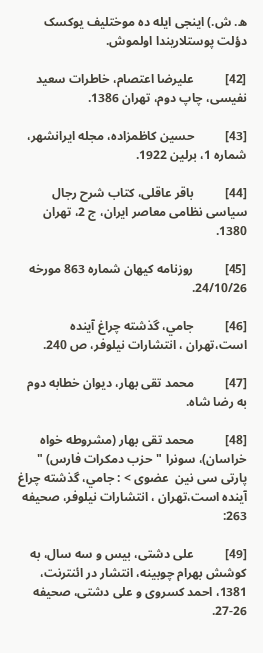ه. ش.) اینجی ایله ده موختلیف یوکسک دؤلت پوستلاریندا اولموش.

[42]          علیرضا اعتصام، خاطرات سعید نفیسی، چاپ دوم، تهران 1386.

[43]          حسین کاظمزاده، مجله ایرانشهر، شماره 1، برلین 1922.

[44]          باقر عاقلی، کتاب شرح رجال سیاسی نظامی معاصر ایران، ج 2، تهران 1380.

[45]          روزنامه کیهان شماره 863 مورخه 24/10/26.

[46]          جامي، گذشته چراغ آينده است،تهران ، انتشارات نيلوفر، ص 240.

[47]          محمد تقی بهار، دیوان خطابه دوم به رضا شاه.

[48]          محمد تقی بهار (مشروطه خواه خراسان)، سونرا "حزب دمکرات فارس) " پارتی سی نین  عضوی > : جامي، گذشته چراغ آينده است،تهران ، انتشارات نيلوفر، صحیفه 263:

[49]          علی دشتی، بیس و سه سال، به کوشش بهرام چوبینه، انتشار در ائنترنت، 1381، احمد کسروی و علی دشتی، صحیفه 26-27.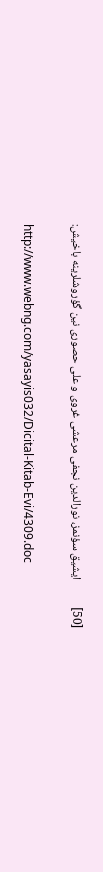[50]          ایشیق سؤنمز، نورالدین نجفی مرعشی غروی و علی حصوری نین گؤروشلرینه باخیش:

http://www.webng.com/yasayis032/Dicital-Kitab-Evi/4309.doc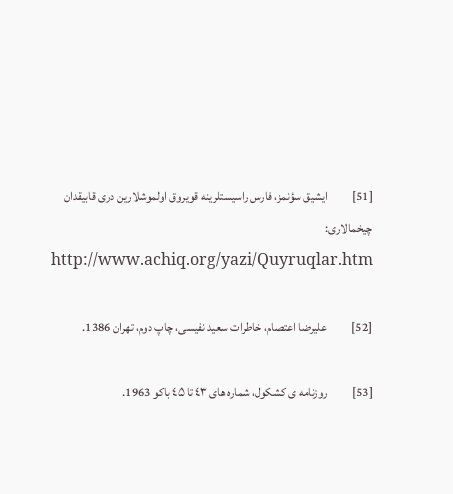[51]          ایشیق سؤنمز، فارس راسیستلرینه قویروق اولموشلارین دری قابیقدان چیخمالاری: http://www.achiq.org/yazi/Quyruqlar.htm

[52]          علیرضا اعتصام، خاطرات سعید نفیسی، چاپ دوم، تهران 1386.

[53]          روزنامه ی کشکول، شماره های ٤٣ تا ٤۵ باکو 1963.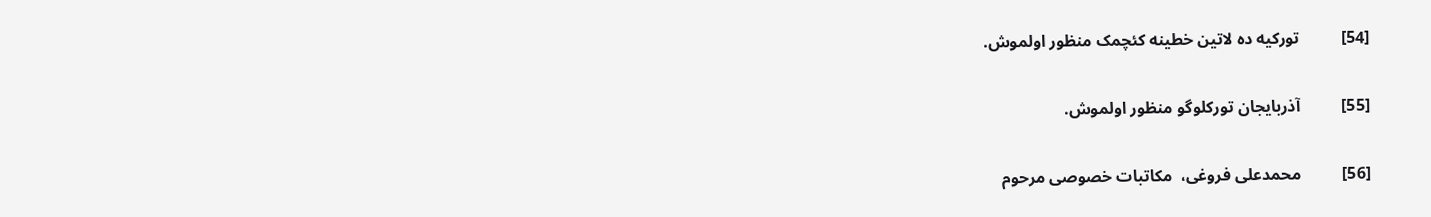[54]          تورکیه ده لاتین خطینه کئچمک منظور اولموش.

[55]          آذربایجان تورکلوگو منظور اولموش.

[56]          محمدعلی فروغی،  مکاتبات خصوصی مرحوم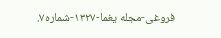فروغی-مجله يغما-۱۳۲۷-شماره۷.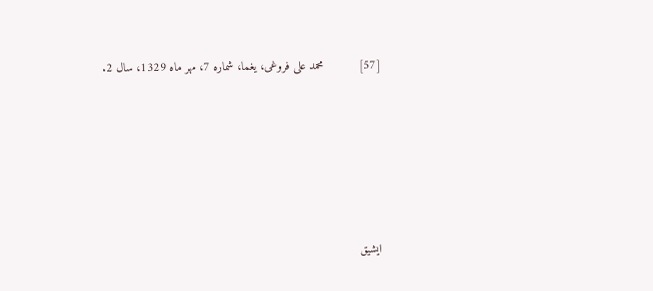[57]          محمد علی فروغی، یغما، شماره 7، مهر ماه 1329، سال 2.







ایشیق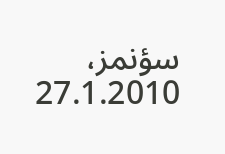سؤنمز، 27.1.2010